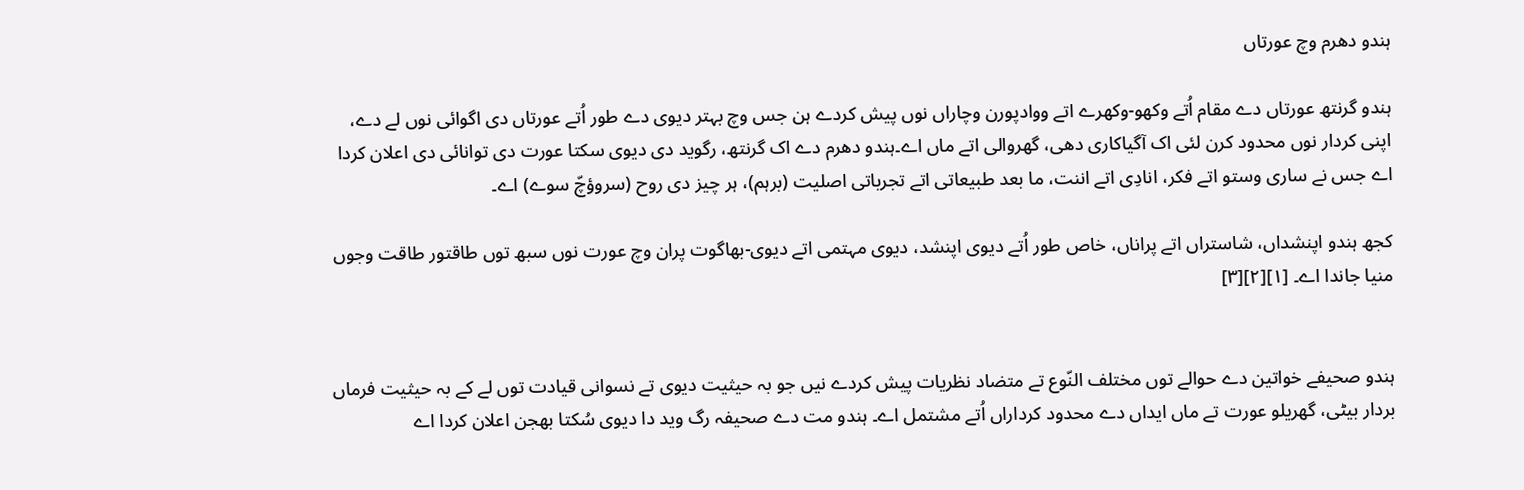ہندو دھرم وچ عورتاں

ہندو گرنتھ عورتاں دے مقام اُتے وکھو-وکھرے اتے ووادپورن وچاراں نوں پیش کردے ہن جس وچ بہتر دیوی دے طور اُتے عورتاں دی اگوائی نوں لے دے، اپنی کردار نوں محدود کرن لئی اک آگیاکاری دھی، گھروالی اتے ماں اے۔ہندو دھرم دے اک گرنتھ، رگوید دی دیوی سکتا عورت دی توانائی دی اعلان کردا اے جس نے ساری وستو اتے فکر، انادِی اتے اننت، ما بعد طبیعاتی اتے تجرباتی اصلیت (برہم)، ہر چیز دی روح (سروؤچّ سوے) اے۔

کجھ ہندو اپنشداں، شاستراں اتے پراناں، خاص طور اُتے دیوی اپنشد، دیوی مہتمی اتے دیوی-بھاگوت پران وچ عورت نوں سبھ توں طاقتور طاقت وجوں منیا جاندا اے۔ [۱][۲][۳]


ہندو صحیفے خواتین دے حوالے توں مختلف النّوع تے متضاد نظریات پیش کردے نيں جو بہ حیثیت دیوی تے نسوانی قیادت توں لے کے بہ حیثیت فرماں بردار بیٹی، گھریلو عورت تے ماں ایداں دے محدود کرداراں اُتے مشتمل اے۔ ہندو مت دے صحیفہ رگ وید دا دیوی سُکتا بھجن اعلان کردا اے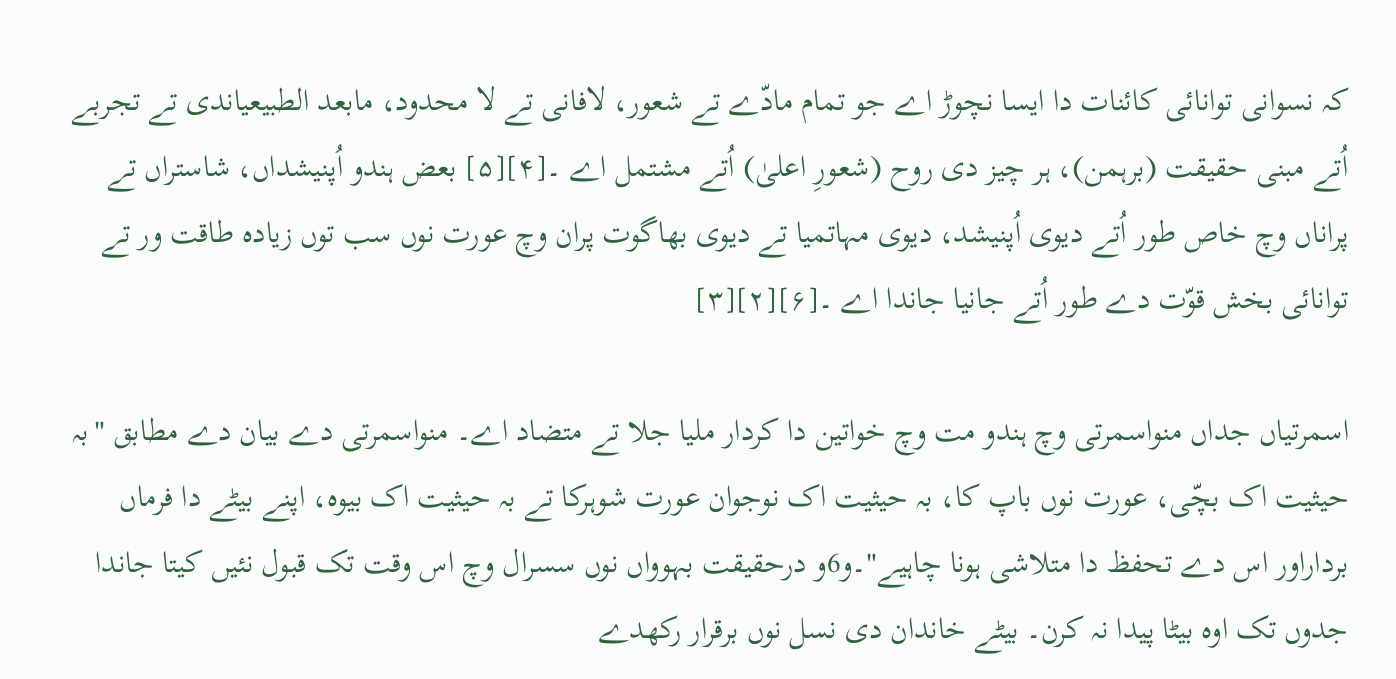کہ نسوانی توانائی کائنات دا ایسا نچوڑ اے جو تمام مادّے تے شعور، لافانی تے لا محدود، مابعد الطبیعیاندی تے تجربے اُتے مبنی حقیقت (برہمن)، ہر چیز دی روح (شعورِ اعلیٰ) اُتے مشتمل اے ۔[۴][۵] بعض ہندو اُپنیشداں، شاستراں تے پراناں وچ خاص طور اُتے دیوی اُپنیشد، دیوی مہاتمیا تے دیوی بھاگوت پران وچ عورت نوں سب توں زیادہ طاقت ور تے توانائی بخش قوّت دے طور اُتے جانیا جاندا اے ۔[۶][۲][۳]

اسمرتیاں جداں منواسمرتی وچ ہندو مت وچ خواتین دا کردار ملیا جلا تے متضاد اے۔ منواسمرتی دے بیان دے مطابق "بہ حیثیت اک بچّی، عورت نوں باپ کا، بہ حیثیت اک نوجوان عورت شوہرکا تے بہ حیثیت اک بیوہ، اپنے بیٹے دا فرماں برداراور اس دے تحفظ دا متلاشی ہونا چاہیے"۔و6و درحقیقت بہوواں نوں سسرال وچ اس وقت تک قبول نئيں کيتا جاندا جدوں تک اوہ بیٹا پیدا نہ کرن۔ بیٹے خاندان دی نسل نوں برقرار رکھدے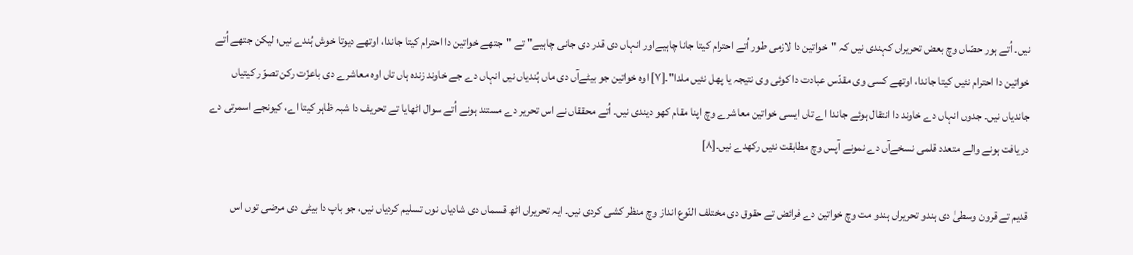نيں۔ اُتے ہور حصّاں وچ بعض تحریراں کہندی نيں کہ "خواتین دا لازمی طور اُتے احترام کيتا جانا چاہیےاور انہاں دی قدر دی جانی چاہیے" تے "جتھے خواتین دا احترام کيتا جاندا، اوتھے دیوتا خوش ہُندے نيں؛ لیکن جتھے اُتے خواتین دا احترام نئيں کيتا جاندا، اوتھے کسی وی مقدّس عبادت دا کوئی وی نتیجہ یا پھل نئيں ملدا"۔[۷] اوہ خواتین جو بیٹےآں دی ماں ہُندیاں نيں انہاں دے جے خاوند زندہ ہاں تاں اوہ معاشرے دی باعزّت رکن تصوّر کيتیاں جاندیاں نيں۔ جدوں انہاں دے خاوند دا انتقال ہوئے جاندا اے تاں ایسی خواتین معاشرے وچ اپنا مقام کھو دیندی نيں۔ اُتے محققاں نے اس تحریر دے مستند ہونے اُتے سوال اٹھایا تے تحریف دا شبہ ظاہر کيتا اے، کیونجے اسمرتی دے دریافت ہونے والے متعدد قلمی نسخےآں دے نمونے آپس وچ مطابقت نئيں رکھدے نيں۔[۸]

قدیم تے قرون وسطیٰ دی ہندو تحریراں ہندو مت وچ خواتین دے فرائض تے حقوق دی مختلف النّوع انداز وچ منظر کشی کردی نيں۔ ایہ تحریراں اٹھ قسماں دی شادیاں نوں تسلیم کردیاں نيں، جو باپ دا بیٹی دی مرضی توں اس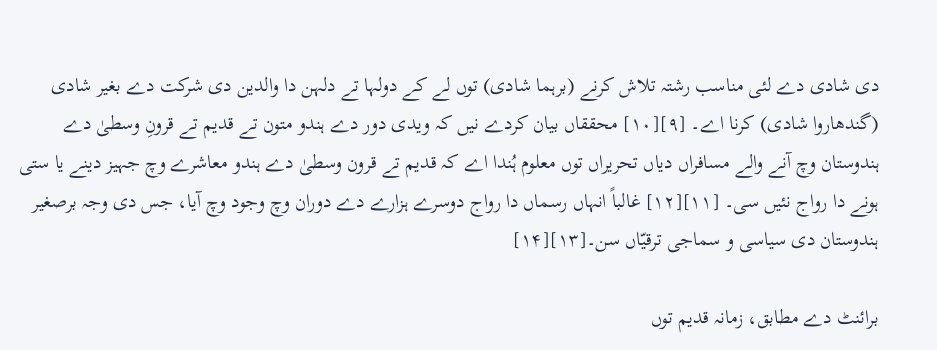دی شادی دے لئی مناسب رشتہ تلاش کرنے (برہما شادی) توں لے کے دولہا تے دلہن دا والدین دی شرکت دے بغیر شادی (گندھاروا شادی) کرنا اے۔ [۹][۱۰] محققاں بیان کردے نيں کہ ویدی دور دے ہندو متون تے قدیم تے قرونِ وسطیٰ دے ہندوستان وچ آنے والے مسافراں دیاں تحریراں توں معلوم ہُندا اے کہ قدیم تے قرون وسطیٰ دے ہندو معاشرے وچ جہیز دینے یا ستی ہونے دا رواج نئيں سی۔ [۱۱][۱۲] غالباً انہاں رسماں دا رواج دوسرے ہزارے دے دوران وچ وجود وچ آیا، جس دی وجہ برصغیر ہندوستان دی سیاسی و سماجی ترقیّاں سن۔[۱۳][۱۴]

برائنٹ دے مطابق، زمانہ قدیم توں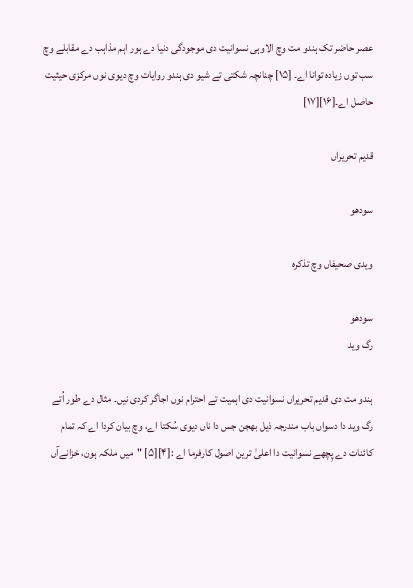عصر حاضر تک ہندو مت وچ الاوہی نسوانیت دی موجودگی دنیا دے ہور اہم مذاہب دے مقابلے وچ سب توں زیادہ توانا اے۔ [۱۵] چنانچہ شکتی تے شیو دی ہندو روایات وچ دیوی نوں مرکزی حیثیت حاصل اے۔[۱۶][۱۷]

قدیم تحریراں

سودھو

ویدی صحیفاں وچ تذکرہ

سودھو
رگ وید

ہندو مت دی قدیم تحریراں نسوانیت دی اہمیت تے احترام نوں اجاگر کردی نيں۔ مثال دے طور اُتے رگ وید دا دسواں باب مندرجہ ذیل بھجن جس دا ناں دیوی سُکتا اے، وچ بیان کردا اے کہ تمام کائنات دے پِچھے نسوانیت دا اعلیٰ ترین اصول کارفرما اے :[۴][۵] "ميں ملکہ ہون، خزانےآں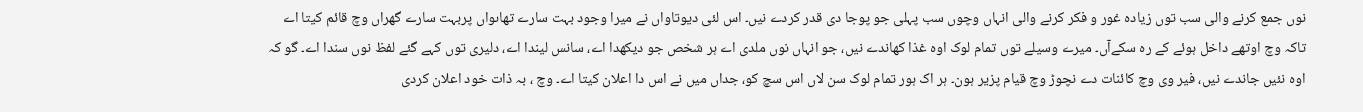نوں جمع کرنے والی سب توں زیادہ غور و فکر کرنے والی انہاں وچوں سب پہلی جو پوجا دی قدر کردے نيں۔ اس لئی دیوتاواں نے میرا وجود بہت سارے تھاںواں پربہت سارے گھراں وچ قائم کيتا اے تاکہ وچ اوتھے داخل ہوئے کے رہ سکےآں۔ میرے وسیلے توں تمام لوک اوہ غذا کھاندے نيں، جو انہاں نوں ملدی اے ہر شخص جو دیکھدا اے، سانس لیندا اے، دلیری توں کہے گئے لفظ نوں سندا اے۔ گو کہ اوہ نئيں جاندے نيں، فیر وی وچ کائنات دے نچوڑ وچ قیام پزیر ہون۔ ہر اک ہور تمام لوک سن لاں اس سچ کو، جداں ميں نے اس دا اعلان کيتا اے۔ وچ ، بہ ذات خود اعلان کردی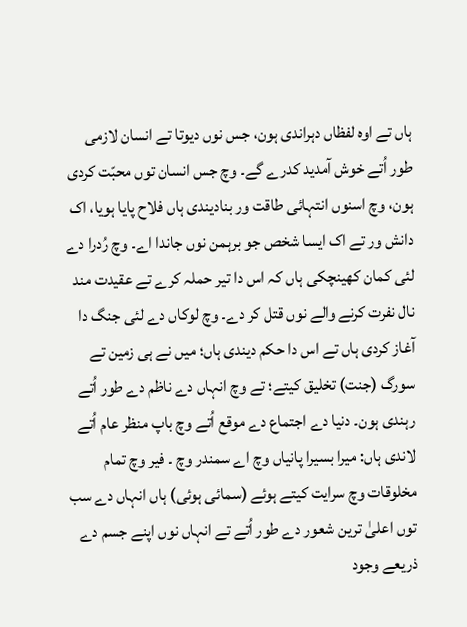ہاں تے اوہ لفظاں دہراندی ہون، جس نوں دیوتا تے انسان لازمی طور اُتے خوش آمدید کدرے گے۔ وچ جس انسان توں محبّت کردی ہون، وچ اسنوں انتہائی طاقت ور بنادیندی ہاں فلاح پایا ہويا، اک دانش ور تے اک ایسا شخص جو برہمن نوں جاندا اے۔ وچ رُدرا دے لئی کمان کھینچکی ہاں کہ اس دا تیر حملہ کرے تے عقیدت مند نال نفرت کرنے والے نوں قتل کر دے۔ وچ لوکاں دے لئی جنگ دا آغاز کردی ہاں تے اس دا حکم دیندی ہاں؛ ميں نے ہی زمین تے سورگ (جنت) تخلیق کیتے؛ تے وچ انہاں دے ناظم دے طور اُتے رہندی ہون۔ دنیا دے اجتماع دے موقع اُتے وچ باپ منظر عام اُتے لاندی ہاں: میرا بسیرا پانیاں وچ اے سمندر وچ ۔ فیر وچ تمام مخلوقات وچ سرایت کیتے ہوئے (سمائی ہوئی) ہاں انہاں دے سب توں اعلیٰ ترین شعور دے طور اُتے تے انہاں نوں اپنے جسم دے ذریعے وجود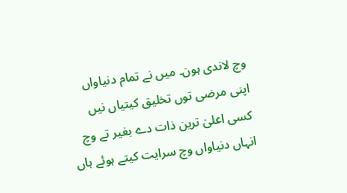وچ لاندی ہون۔ ميں نے تمام دنیاواں اپنی مرضی توں تخلیق کيتیاں نيں کسی اعلیٰ ترین ذات دے بغیر تے وچ انہاں دنیاواں وچ سرایت کیتے ہوئے ہاں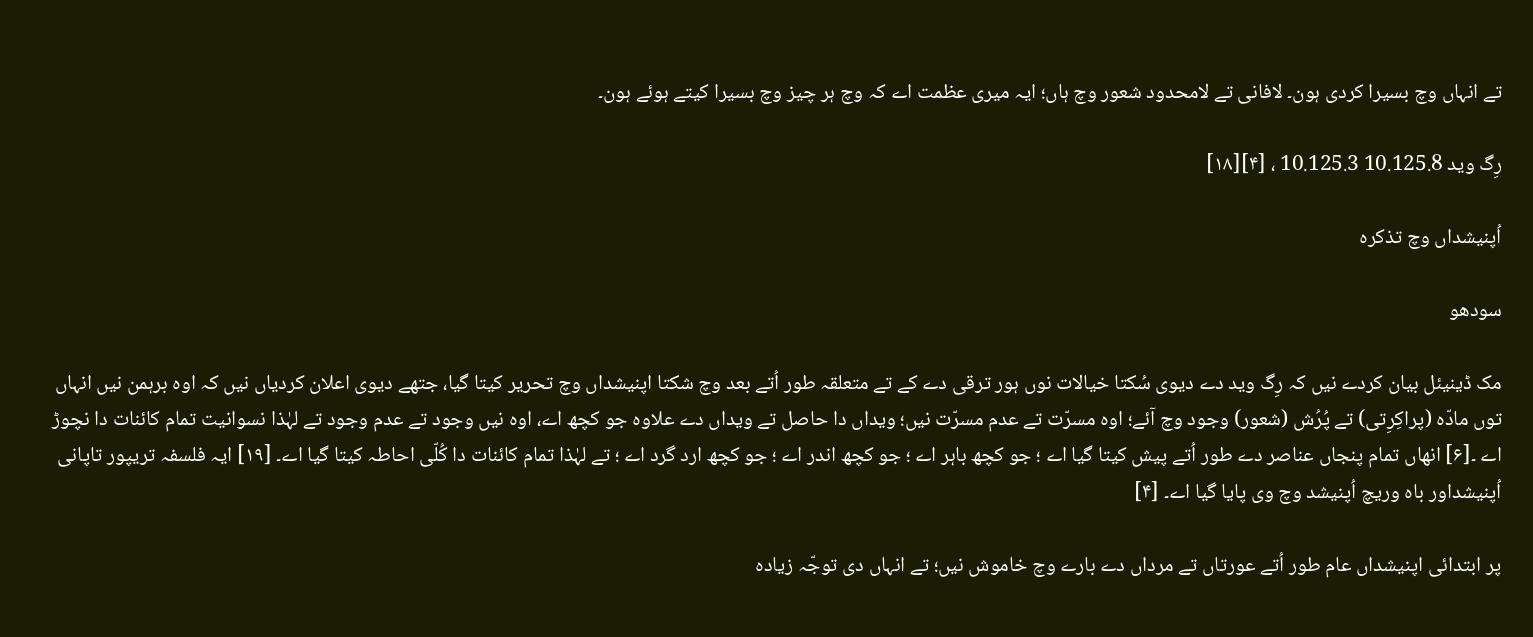تے انہاں وچ بسیرا کردی ہون۔ لافانی تے لامحدود شعور وچ ہاں؛ ایہ میری عظمت اے کہ وچ ہر چیز وچ بسیرا کیتے ہوئے ہون۔

رِگ وید 10.125.8 10.125.3 ، [۴][۱۸]

اُپنیشداں وچ تذکرہ

سودھو

مک ڈینیئل بیان کردے نيں کہ رِگ وید دے دیوی سُکتا خیالات نوں ہور ترقی دے کے تے متعلقہ طور اُتے بعد وچ شکتا اپنیشداں وچ تحریر کيتا گیا، جتھے دیوی اعلان کردیاں نيں کہ اوہ برہمن نيں انہاں توں مادّہ (پراکِرِتی) تے پُرُش (شعور) وجود وچ آئے؛ اوہ مسرّت تے عدم مسرّت نيں؛ ویداں دا حاصل تے ویداں دے علاوہ جو کچھ اے، اوہ نيں وجود تے عدم وجود تے لہٰذا نسوانیت تمام کائنات دا نچوڑ اے ۔[۶] انھاں تمام پنجاں عناصر دے طور اُتے پیش کيتا گیا اے ؛ جو کچھ باہر اے ؛ جو کچھ اندر اے ؛ جو کچھ ارد گرد اے ؛ تے لہٰذا تمام کائنات دا کُلّی احاطہ کيتا گیا اے۔ [۱۹] ایہ فلسفہ تریپور تاپانی اُپنیشداور باہ وریچ اُپنیشد وچ وی پایا گیا اے۔ [۴]

پر ابتدائی اپنیشداں عام طور اُتے عورتاں تے مرداں دے بارے وچ خاموش نيں؛ تے انہاں دی توجّہ زیادہ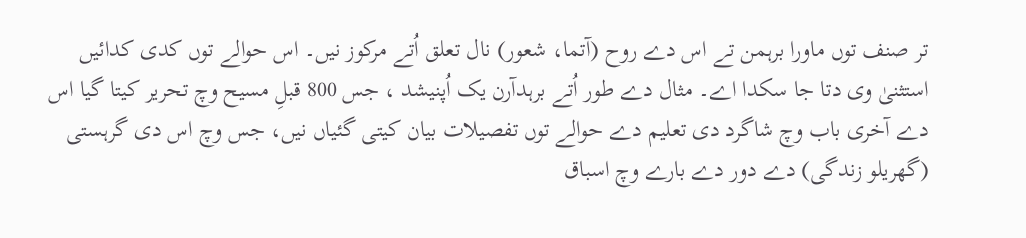تر صنف توں ماورا برہمن تے اس دے روح (آتما، شعور) نال تعلق اُتے مرکوز نيں۔ اس حوالے توں کدی کدائيں استثنیٰ وی دتا جا سکدا اے۔ مثال دے طور اُتے برہدآرن یک اُپنیشد ، جس 800 قبلِ مسیح وچ تحریر کيتا گیا اس دے آخری باب وچ شاگرد دی تعلیم دے حوالے توں تفصیلات بیان کيتی گئیاں نيں، جس وچ اس دی گرہستی (گھریلو زندگی) دے دور دے بارے وچ اسباق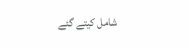شامل کیتے گئے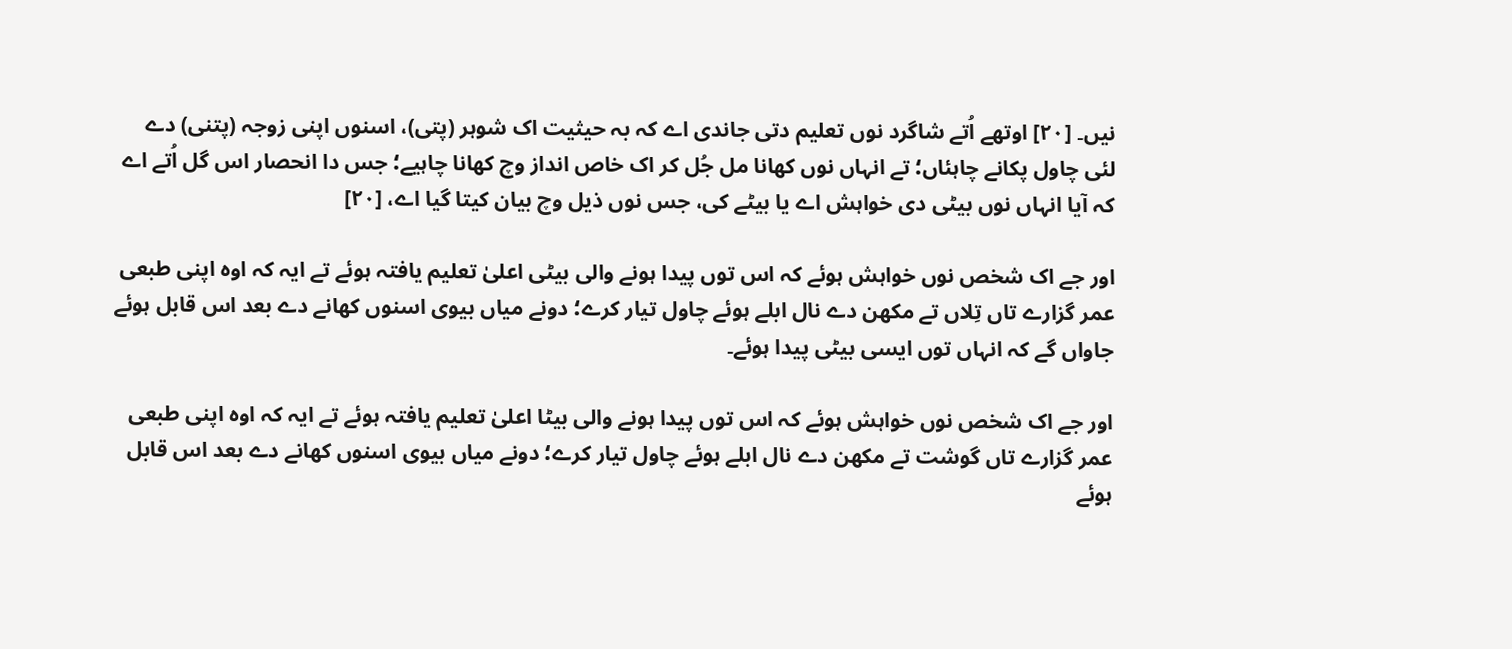نيں۔ [۲۰] اوتھے اُتے شاگرد نوں تعلیم دتی جاندی اے کہ بہ حیثیت اک شوہر (پتی)، اسنوں اپنی زوجہ (پتنی) دے لئی چاول پکانے چاہئاں؛ تے انہاں نوں کھانا مل جُل کر اک خاص انداز وچ کھانا چاہیے؛ جس دا انحصار اس گل اُتے اے کہ آیا انہاں نوں بیٹی دی خواہش اے یا بیٹے کی، جس نوں ذیل وچ بیان کيتا گیا اے، [۲۰]

اور جے اک شخص نوں خواہش ہوئے کہ اس توں پیدا ہونے والی بیٹی اعلیٰ تعلیم یافتہ ہوئے تے ایہ کہ اوہ اپنی طبعی عمر گزارے تاں تِلاں تے مکھن دے نال ابلے ہوئے چاول تیار کرے؛ دونے میاں بیوی اسنوں کھانے دے بعد اس قابل ہوئے جاواں گے کہ انہاں توں ایسی بیٹی پیدا ہوئے۔

اور جے اک شخص نوں خواہش ہوئے کہ اس توں پیدا ہونے والی بیٹا اعلیٰ تعلیم یافتہ ہوئے تے ایہ کہ اوہ اپنی طبعی عمر گزارے تاں گوشت تے مکھن دے نال ابلے ہوئے چاول تیار کرے؛ دونے میاں بیوی اسنوں کھانے دے بعد اس قابل ہوئے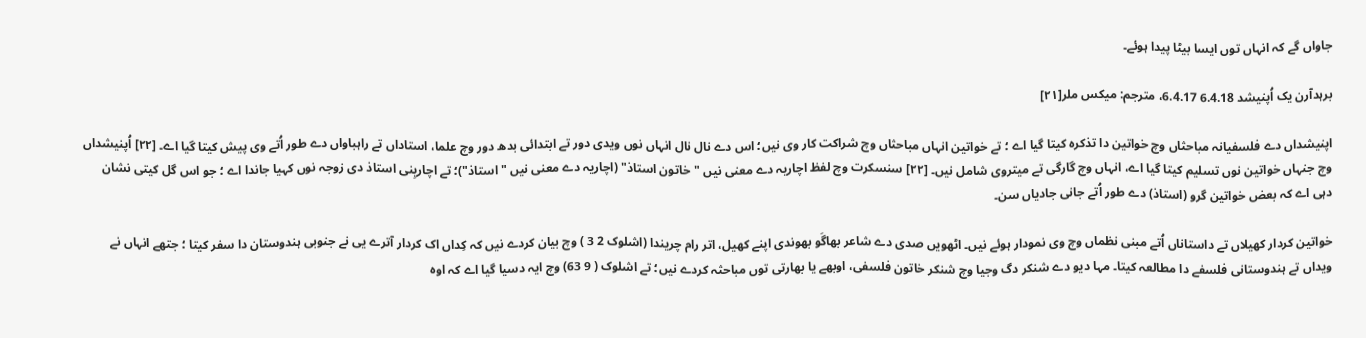جاواں گے کہ انہاں توں ایسا بیٹا پیدا ہوئے۔

برہدآرن یک اُپنیشد 6.4.18 6.4.17، مترجم: میکس ملر[۲۱]

اپنیشداں دے فلسفیانہ مباحثاں وچ خواتین دا تذکرہ کيتا گیا اے ؛ تے خواتین انہاں مباحثاں وچ شراکت کار وی نيں؛ اس دے نال نال انہاں نوں ویدی دور تے ابتدائی بدھ دور وچ علما، استاداں تے راہباواں دے طور اُتے وی پیش کيتا گیا اے۔ [۲۲] اُپنیشداں وچ جنہاں خواتین نوں تسلیم کيتا گیا اے، انہاں وچ گارگی تے میتروی شامل نيں۔ [۲۲] سنسکرت وچ لفظ اچاریہ دے معنی نيں "خاتون استاذ" (اچاریہ دے معنی نيں "استاذ")؛ تے اچاریِنی استاذ دی زوجہ نوں کہیا جاندا اے ؛ جو اس گل کيتی نشان دہی اے کہ بعض خواتین گرو (استاذ) دے طور اُتے جانی جادیاں سن۔

خواتین کردار کھیلاں تے داستاناں اُتے مبنی نظماں وچ وی نمودار ہوئے نيں۔ اٹھويں صدی دے شاعر بھاگَو بھوندی اپنے کھیل، اتر رام چریندا (اشلوک 2 3 ) وچ بیان کردے نيں کہ کِداں اک کردار آترے یی نے جنوبی ہندوستان دا سفر کيتا ؛ جتھے انہاں نے ویداں تے ہندوستانی فلسفے دا مطالعہ کيتا۔ مہا دیو دے شنکر دگ وجیا وچ شنکر خاتون فلسفی، اوبھے یا بھارتی توں مباحثہ کردے نيں؛ تے اشلوک ( 9 63) وچ ایہ دسیا گیا اے کہ اوہ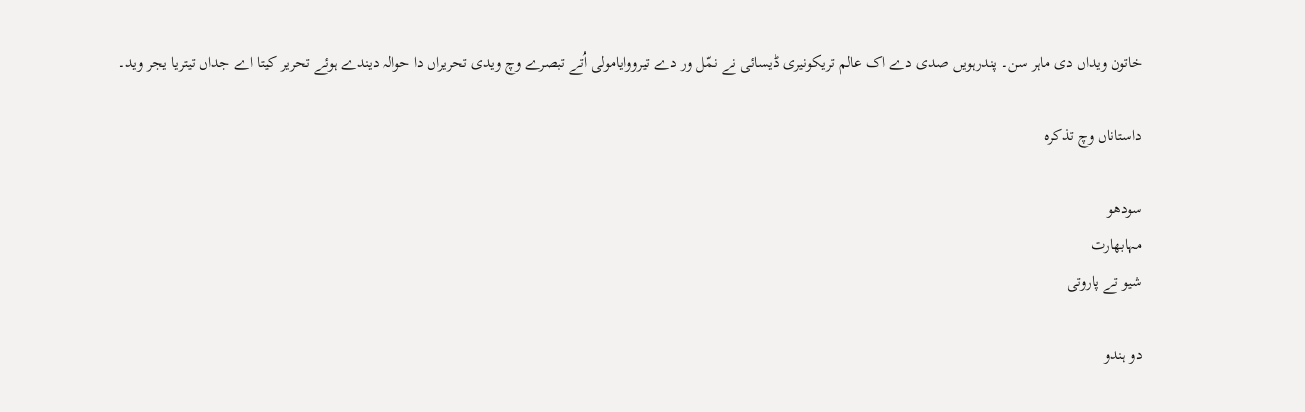خاتون ویداں دی ماہر سن۔ پندرہويں صدی دے اک عالم تریکونیری ڈیسائی نے نمّل ور دے تیرووایامولی اُتے تبصرے وچ ویدی تحریراں دا حوالہ دیندے ہوئے تحریر کيتا اے جداں تیتریا یجر وید۔

داستاناں وچ تذکرہ

سودھو
مہابھارت
شیو تے پاروتی

دو ہندو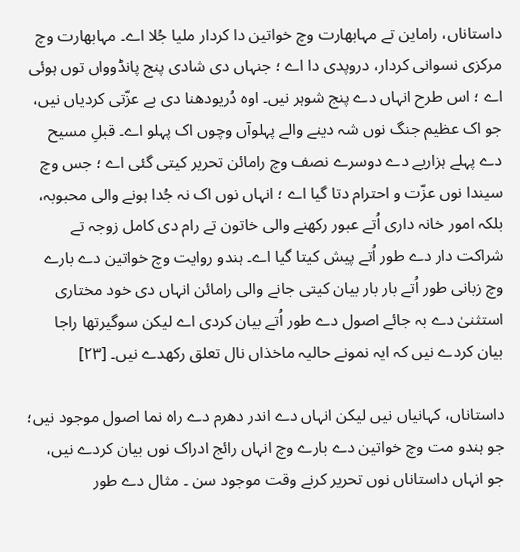داستاناں، راماین تے مہابھارت وچ خواتین دا کردار ملیا جُلا اے۔ مہابھارت وچ مرکزی نسوانی کردار، دروپدی دا اے ؛ جنہاں دی شادی پنج پانڈوواں توں ہوئی اے ؛ اس طرح انہاں دے پنج شوہر نيں۔ اوہ دُریودھنا دی بے عزّتی کردیاں نيں، جو اک عظیم جنگ نوں شہ دینے والے پہلوآں وچوں اک پہلو اے۔ قبلِ مسیح دے پہلے ہزاریے دے دوسرے نصف وچ رامائن تحریر کيتی گئی اے ؛ جس وچ سیندا نوں عزّت و احترام دتا گیا اے ؛ انہاں نوں اک نہ جُدا ہونے والی محبوبہ، بلکہ امور خانہ داری اُتے عبور رکھنے والی خاتون تے رام دی کامل زوجہ تے شراکت دار دے طور اُتے پیش کيتا گیا اے۔ ہندو روایت وچ خواتین دے بارے وچ زبانی طور اُتے بار بار بیان کيتی جانے والی رامائن انہاں دی خود مختاری استثنیٰ دے بہ جائے اصول دے طور اُتے بیان کردی اے لیکن سوگیرتھا راجا بیان کردے نيں کہ ایہ نمونے حالیہ ماخذاں نال تعلق رکھدے نيں۔ [۲۳]

داستاناں، کہانیاں نيں لیکن انہاں دے اندر دھرم دے راہ نما اصول موجود نيں؛ جو ہندو مت وچ خواتین دے بارے وچ انہاں رائج ادراک نوں بیان کردے نيں، جو انہاں داستاناں نوں تحریر کرنے وقت موجود سن ۔ مثال دے طور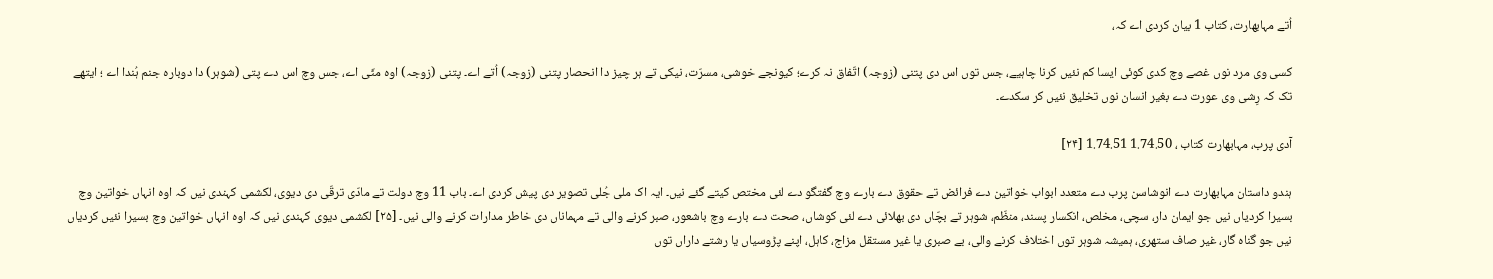اُتے مہابھارت، کتاب 1 بیان کردی اے کہ،

کسی وی مرد نوں غصے وچ کدی کوئی ایسا کم نئيں کرنا چاہیے، جس توں اس دی پتنی (زوجہ) اتّفاق نہ کرے؛ کیونجے خوشی، مسرّت، نیکی تے ہر چیز دا انحصار پتنی (زوجہ) اُتے اے۔ پتنی (زوجہ) اوہ مٹّی اے، جس وچ اس دے پتی (شوہر) دا دوبارہ جنم ہُندا اے ؛ ایتھے تک کہ رِشی وی عورت دے بغیر انسان نوں تخلیق نئيں کر سکدے۔

آدی پرب، مہابھارت کتاب ، 1.74.50 1.74.51 [۲۴]

ہندو داستان مہابھارت دے انوشاسن پرب دے متعدد ابواب خواتین دے فرائض تے حقوق دے بارے وچ گفتگو دے لئی مختص کیتے گئے نيں۔ ایہ اک ملی جُلی تصویر دی پیش کردی اے۔ باب 11 وچ دولت تے مادّی ترقّی دی دیوی، لکشمی کہندی نيں کہ اوہ انہاں خواتین وچ بسیرا کردیاں نيں جو ایمان دار، سچی، مخلص، انکسار پسند، منظّم، شوہر تے بچّاں دی بھلائی دے لئی کوشاں، صحت دے بارے وچ باشعور، صبر کرنے والی تے مہماناں دی خاطر مدارات کرنے والی نيں۔ [۲۵] لکشمی دیوی کہندی نيں کہ اوہ انہاں خواتین وچ بسیرا نئيں کردیاں نيں جو گناہ گار، غیر صاف ستھری، ہمیشہ شوہر توں اختلاف کرنے والی، بے صبری یا غیر مستقل مزاج، کاہل، اپنے پڑوسیاں یا رشتے داراں توں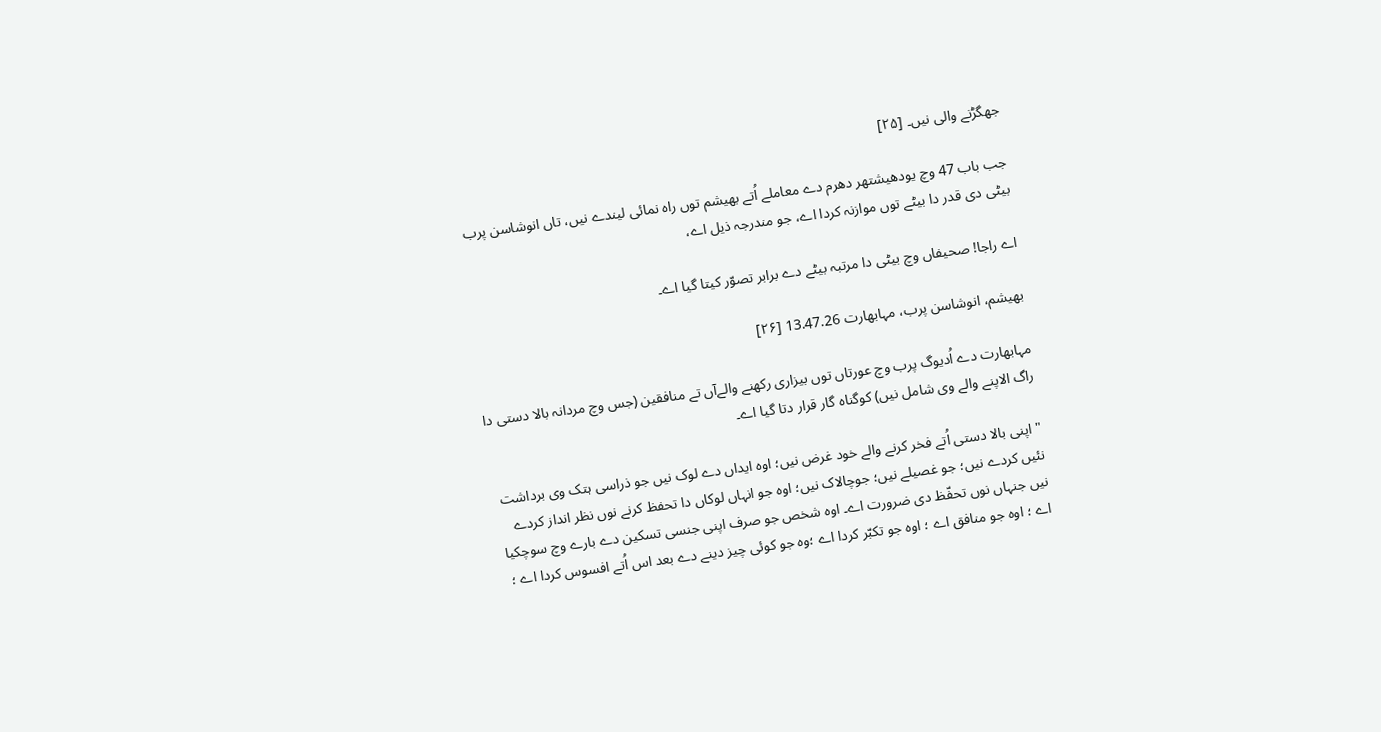جھگڑنے والی نيں۔ [۲۵]

جب باب 47 وچ یودھیشتھر دھرم دے معاملے اُتے بھیشم توں راہ نمائی لیندے نيں، تاں انوشاسن پرب بیٹی دی قدر دا بیٹے توں موازنہ کردا اے، جو مندرجہ ذیل اے،

اے راجا! صحیفاں وچ بیٹی دا مرتبہ بیٹے دے برابر تصوّر کيتا گیا اے۔

بھیشم، انوشاسن پرب، مہابھارت 13.47.26 [۲۶]

مہابھارت دے اُدیوگ پرب وچ عورتاں توں بیزاری رکھنے والےآں تے منافقین (جس وچ مردانہ بالا دستی دا راگ الاپنے والے وی شامل نيں) کوگناہ گار قرار دتا گیا اے۔

" اپنی بالا دستی اُتے فخر کرنے والے خود غرض نيں؛ اوہ ایداں دے لوک نيں جو ذراسی ہتک وی برداشت نئيں کردے نيں؛ جو غصیلے نيں؛ جوچالاک نيں؛ اوہ جو انہاں لوکاں دا تحفظ کرنے نوں نظر انداز کردے نيں جنہاں نوں تحفّظ دی ضرورت اے۔ اوہ شخص جو صرف اپنی جنسی تسکین دے بارے وچ سوچکيا اے ؛ اوہ جو منافق اے ؛ اوہ جو تکبّر کردا اے ؛وہ جو کوئی چیز دینے دے بعد اس اُتے افسوس کردا اے ؛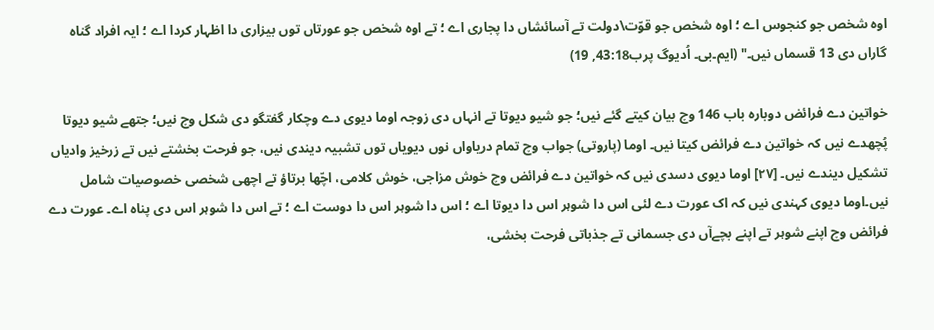اوہ شخص جو کنجوس اے ؛ اوہ شخص جو قوّت\دولت تے آسائشاں دا پجاری اے ؛ تے اوہ شخص جو عورتاں توں بیزاری دا اظہار کردا اے ؛ ایہ افراد گناہ گاراں دی 13 قسماں نيں۔" (ایم۔بی۔ اُدیوگ پرب43:18, 19)

خواتین دے فرائض دوبارہ باب 146 وچ بیان کیتے گئے نيں؛ جو شیو دیوتا تے انہاں دی زوجہ اوما دیوی دے وچکار گفتگو دی شکل وچ نيں؛ جتھے شیو دیوتا پُچھدے نيں کہ خواتین دے فرائض کيتا نيں۔ اوما (پاروتی) جواب وچ تمام دریاواں نوں دیویاں توں تشبیہ دیندی نيں، جو فرحت بخشتے نيں تے زرخیز وادیاں تشکیل دیندے نيں۔ [۲۷] اوما دیوی دسدی نيں کہ خواتین دے فرائض وچ خوش مزاجی، خوش کلامی، اچّھا برتاؤ تے اچھی شخصی خصوصیات شامل نيں۔اوما دیوی کہندی نيں کہ اک عورت دے لئی اس دا شوہر اس دا دیوتا اے ؛ اس دا شوہر اس دا دوست اے ؛ تے اس دا شوہر اس دی پناہ اے۔ عورت دے فرائض وچ اپنے شوہر تے اپنے بچےآں دی جسمانی تے جذباتی فرحت بخشی،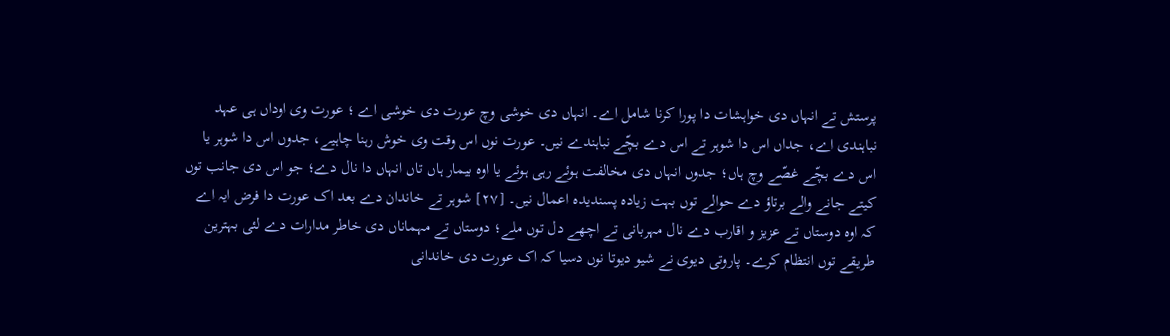پرستش تے انہاں دی خواہشات دا پورا کرنا شامل اے۔ انہاں دی خوشی وچ عورت دی خوشی اے ؛ عورت وی اوداں ہی عہد نباہندی اے، جداں اس دا شوہر تے اس دے بچّے نباہندے نيں۔ عورت نوں اس وقت وی خوش رہنا چاہیے، جدوں اس دا شوہر یا اس دے بچّے غصّے وچ ہاں؛ جدوں انہاں دی مخالفت ہوئے رہی ہوئے یا اوہ بیمار ہاں تاں انہاں دا نال دے؛ جو اس دی جانب توں کیتے جانے والے برتاؤ دے حوالے توں بہت زیادہ پسندیدہ اعمال نيں۔ [۲۷] شوہر تے خاندان دے بعد اک عورت دا فرض ایہ اے کہ اوہ دوستاں تے عزیز و اقارب دے نال مہربانی تے اچھے دل توں ملے؛ دوستاں تے مہماناں دی خاطر مدارات دے لئی بہترین طریقے توں انتظام کرے۔ پاروتی دیوی نے شیو دیوتا نوں دسیا کہ اک عورت دی خاندانی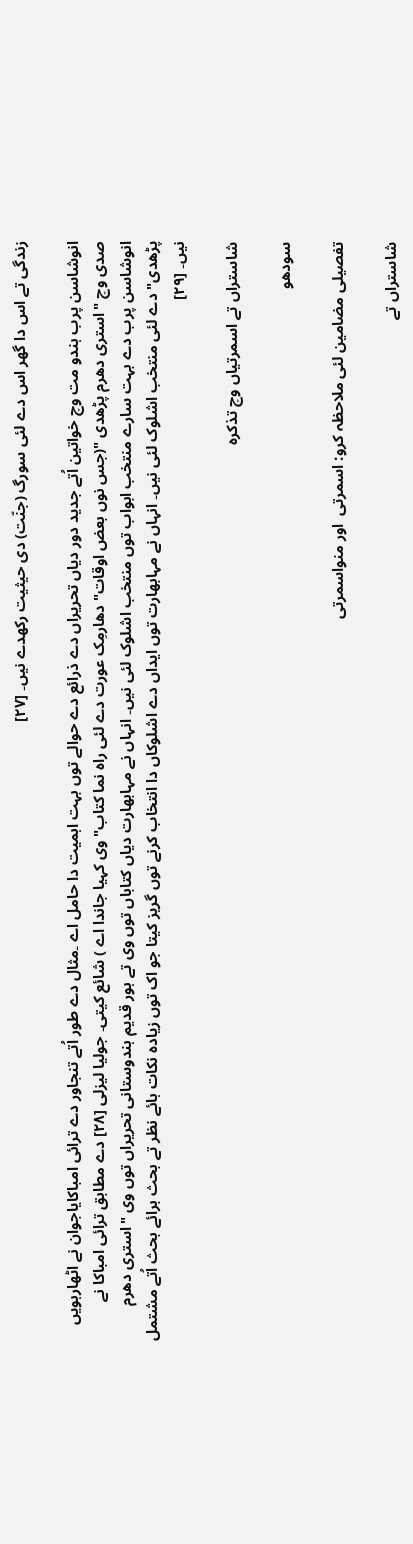زندگی تے اس دا گھر اس دے لئی سورگ (جنّت) دی حیثیت رکھدے نيں۔ [۲۷]

انوشاسن پرب ہندو مت وچ خواتین اُتے جدید دور دیاں تحریراں دے ذرائع دے حوالے توں بہت اہمیت دا حامل اے ۔مثال دے طور اُتے تنجاور دے ترائی امباکایاجوان نے اٹھارہويں صدی وچ "استری دھرم پڑھدی "(جس نوں بعض اوقات" دھارمِک عورت دے لئی راہ نما کتاب" وی کہیا جاندا اے ) شائع کيتی۔ جولیا لیزلی [۲۸] دے مطابق ترائی امباکا نے انوشاسن پرب دے بہت سارے منتخب ابواب توں منتخب اشلوک لئی نيں۔ انہاں نے مہابھارت دیاں کتاباں توں وی تے ہور قدیم ہندوستانی تحریراں توں وی "استری دھرم پڑھدی" دے لئی منتخب اشلوک لئی نيں۔ انہاں نے مہابھارت توں ایداں دے اشلوکاں دا انتخاب کرنے توں گریز کيتا جو اک توں زیادہ نکات ہائے نظر تے بحث برائے بحث اُتے مشتمل نيں۔ [۲۹]

شاستراں تے اسمرتیاں وچ تذکرہ

سودھو

تفصیلی مضامین لئی ملاحظہ کرو: اسمرتی  اور منواسمرتی

شاستراں تے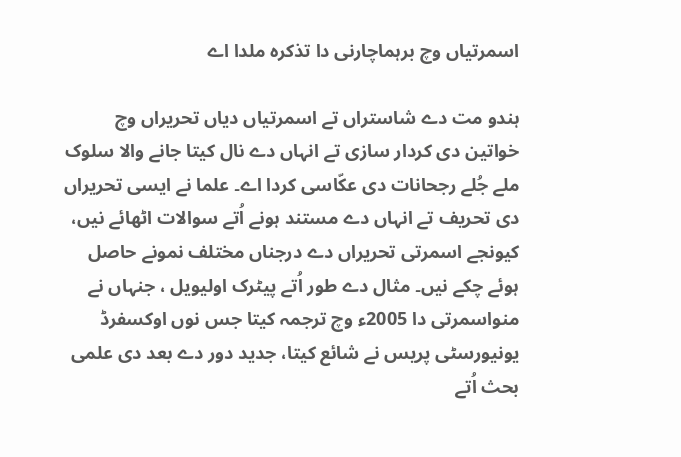اسمرتیاں وچ برہماچارنی دا تذکرہ ملدا اے

ہندو مت دے شاستراں تے اسمرتیاں دیاں تحریراں وچ خواتین دی کردار سازی تے انہاں دے نال کيتا جانے والا سلوک ملے جُلے رجحانات دی عکّاسی کردا اے۔ علما نے ایسی تحریراں دی تحریف تے انہاں دے مستند ہونے اُتے سوالات اٹھائے نيں، کیونجے اسمرتی تحریراں دے درجناں مختلف نمونے حاصل ہوئے چکے نيں۔ مثال دے طور اُتے پیٹرک اولیویل ، جنہاں نے منواسمرتی دا 2005ء وچ ترجمہ کيتا جس نوں اوکسفرڈ یونیورسٹی پریس نے شائع کيتا، جدید دور دے بعد دی علمی بحث اُتے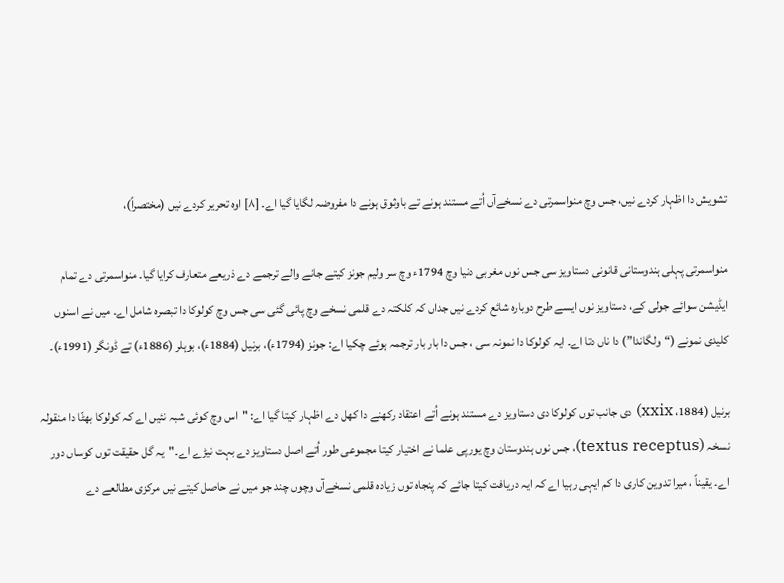تشویش دا اظہار کردے نيں، جس وچ منواسمرتی دے نسخےآں اُتے مستند ہونے تے باوثوق ہونے دا مفروضہ لگایا گیا اے۔ [۸] اوہ تحریر کردے نيں (مختصراً)،

منواسمرتی پہلی ہندوستانی قانونی دستاویز سی جس نوں مغربی دنیا وچ 1794ء وچ سر ولیم جونز کیتے جانے والے ترجمے دے ذریعے متعارف کرایا گیا۔ منواسمرتی دے تمام ایڈیشن سوائے جولی کے، دستاویز نوں ايسے طرح دوبارہ شائع کردے نيں جداں کہ کلکتہ دے قلمی نسخے وچ پائی گئی سی جس وچ کولوکا دا تبصرہ شامل اے۔ ميں نے اسنوں کلیدی نمونے (“ولگاندا”) دا ناں دتا اے۔ ایہ کولوکا دا نمونہ سی ، جس دا بار بار ترجمہ ہوئے چکيا اے: جونز (1794ء)، برنیل (1884ء)، بوہلر (1886ء) تے ڈونگر (1991ء)۔

برنیل (1884، xxix) دی جانب توں کولوکا دی دستاویز دے مستند ہونے اُتے اعتقاد رکھنے دا کھل دے اظہار کيتا گیا اے: "اس وچ کوئی شبہ نئيں اے کہ کولوکا بھٹّا دا منقولہ نسخہ (textus receptus)، جس نوں ہندوستان وچ یورپی علما نے اختیار کيتا مجموعی طور اُتے اصل دستاویز دے بہت نیڑے اے۔"یہ گل حقیقت توں کوساں دور اے۔ یقیناً ، میرا تدوین کاری دا کم ایہی رہیا اے کہ ایہ دریافت کيتا جائے کہ پنجاہ توں زیادہ قلمی نسخےآں وچوں چند جو ميں نے حاصل کیتے نيں مرکزی مطالعے دے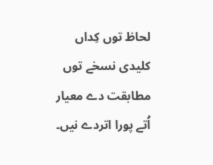لحاظ توں کِداں کلیدی نسخے توں مطابقت دے معیار اُتے پورا اتردے نيں۔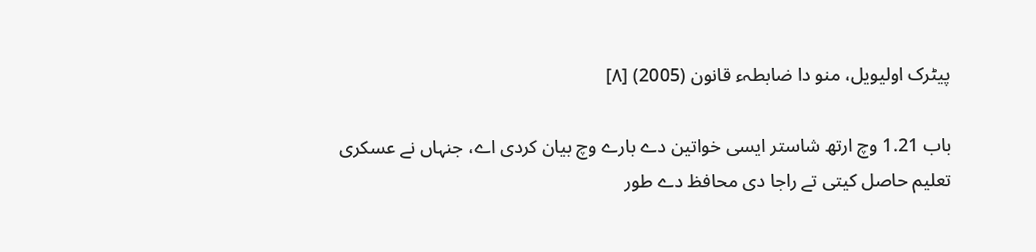پیٹرک اولیویل، منو دا ضابطہء قانون (2005) [۸]

باب 1.21 وچ ارتھ شاستر ایسی خواتین دے بارے وچ بیان کردی اے، جنہاں نے عسکری تعلیم حاصل کيتی تے راجا دی محافظ دے طور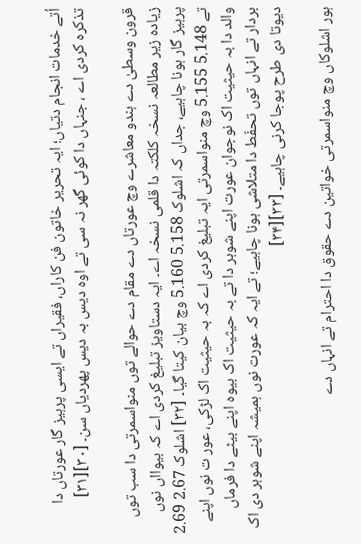اُتے خدمات انجام دتیاں؛ ایہ تحریر خاتون فن کاراں، فقیراں تے ایسی پرہیز گار عورتاں دا تذکرہ کردی اے ، جنہاں دا کوئی گھر نہ سی تے اوہ دیس بہ دیس پھردیاں سن۔ [۳۰][۳۱]

قرون وسطیٰ دے ہندو معاشرے وچ عورتاں دے مقام دے حوالے توں منواسمرتی دا سب توں زیادہ زیر مطالعہ نسخہ کلکتہ دا قلمی نسخہ اے۔ ایہ دستاویز تبلیغ کردی اے کہ بیوااں نوں پرہیز گار ہونا چاہیے، جداں کہ اشلوک 5.158 5.160 وچ بیان کيتا گیا۔ [۳۲] اشلوک 2.67 2.69 تے 5.148 5.155 وچ منواسمرتی ایہ تبلیغ کردی اے کہ بہ حیثیت اک لڑکی، عور ت نوں اپنے والد دا بہ حیثیت اک نوجوان عورت اپنے شوہر دا تے بہ حیثیت اک بیوہ اپنے بیٹے دا فرماں بردار تے انہاں توں تحفّط دا متلاشی ہونا چاہیے؛ تے ایہ کہ عورت نوں ہمیشہ اپنے شوہر دی اک دیوتا دی طرح پوجا کرنی چاہیے۔ [۳۳][۳۴]

ہور اشلوکاں وچ منواسمرتی خواتین دے حقوق دا احترام تے انہاں دے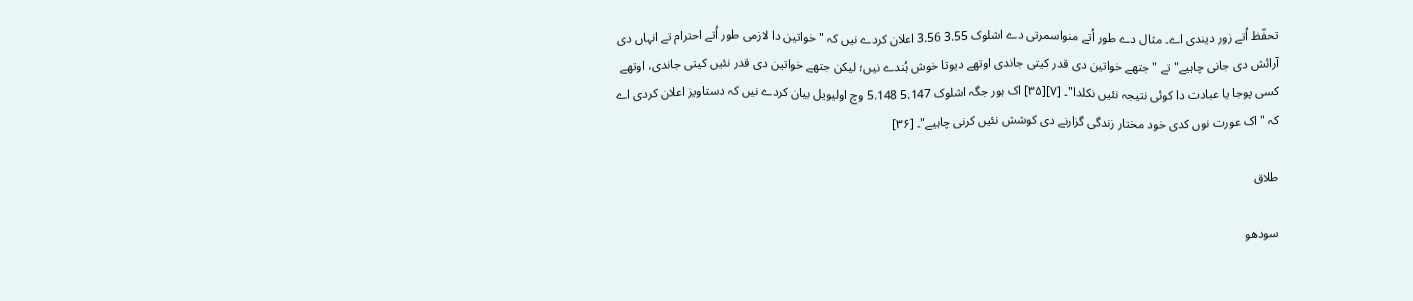تحفّظ اُتے زور دیندی اے۔ مثال دے طور اُتے منواسمرتی دے اشلوک 3.55 3.56 اعلان کردے نيں کہ "خواتین دا لازمی طور اُتے احترام تے انہاں دی آرائش دی جانی چاہیے" تے "جتھے خواتین دی قدر کيتی جاندی اوتھے دیوتا خوش ہُندے نيں؛ لیکن جتھے خواتین دی قدر نئيں کيتی جاندی، اوتھے کسی پوجا یا عبادت دا کوئی نتیجہ نئيں نکلدا"۔ [۷][۳۵] اک ہور جگہ اشلوک 5.147 5.148 وچ اولیویل بیان کردے نيں کہ دستاویز اعلان کردی اے کہ "اک عورت نوں کدی خود مختار زندگی گزارنے دی کوشش نئيں کرنی چاہیے"۔ [۳۶]

طلاق

سودھو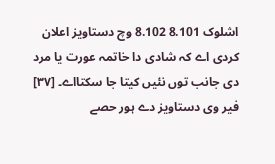اشلوک 8.101 8.102 وچ دستاویز اعلان کردی اے کہ شادی دا خاتمہ عورت یا مرد دی جانب توں نئيں کيتا جا سکتااے۔ [۳۷] فیر وی دستاویز دے ہور حصے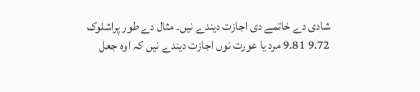شادی دے خاتمے دی اجازت دیندے نيں۔ مثال دے طور پراشلوک 9.72 9.81 مرد یا عورت نوں اجازت دیندے نيں کہ اوہ جعل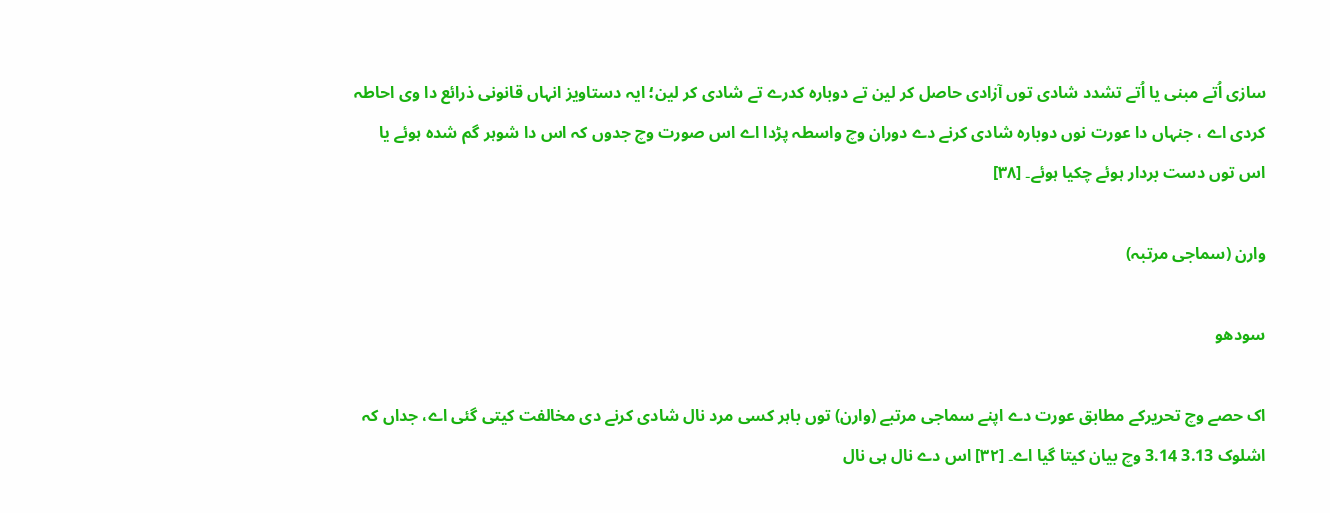سازی اُتے مبنی یا اُتے تشدد شادی توں آزادی حاصل کر لین تے دوبارہ کدرے تے شادی کر لین؛ ایہ دستاویز انہاں قانونی ذرائع دا وی احاطہ کردی اے ، جنہاں دا عورت نوں دوبارہ شادی کرنے دے دوران وچ واسطہ پڑدا اے اس صورت وچ جدوں کہ اس دا شوہر گم شدہ ہوئے یا اس توں دست بردار ہوئے چکيا ہوئے۔ [۳۸]

وارن (سماجی مرتبہ)

سودھو

اک حصے وچ تحریرکے مطابق عورت دے اپنے سماجی مرتبے (وارن) توں باہر کسی مرد نال شادی کرنے دی مخالفت کيتی گئی اے، جداں کہ اشلوک 3.13 3.14 وچ بیان کيتا گیا اے۔ [۳۲] اس دے نال ہی نال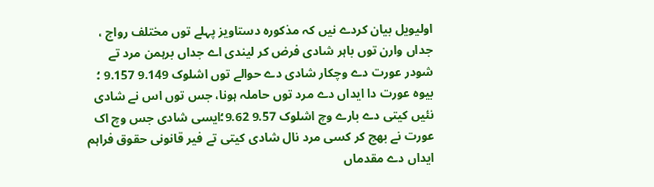اولیویل بیان کردے نيں کہ مذکورہ دستاویز پہلے توں مختلف رواج ، جداں وارن توں باہر شادی فرض کر لیندی اے جداں برہمن مرد تے شودر عورت دے وچکار شادی دے حوالے توں اشلوک 9.149 9.157 ؛ بیوہ عورت دا ایداں دے مرد توں حاملہ ہونا، جس توں اس نے شادی نئيں کيتی دے بارے وچ اشلوک 9.57 9.62؛ایسی شادی جس وچ اک عورت نے بھج کر کسی مرد نال شادی کيتی تے فیر قانونی حقوق فراہم ایداں دے مقدماں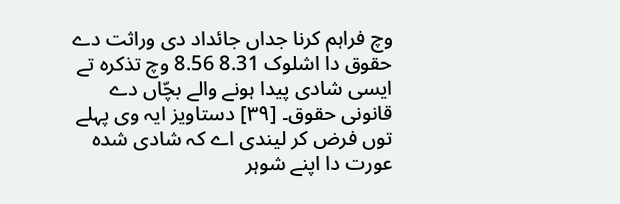وچ فراہم کرنا جداں جائداد دی وراثت دے حقوق دا اشلوک 8.31 8.56 وچ تذکرہ تے ایسی شادی پیدا ہونے والے بچّاں دے قانونی حقوق۔ [۳۹] دستاویز ایہ وی پہلے توں فرض کر لیندی اے کہ شادی شدہ عورت دا اپنے شوہر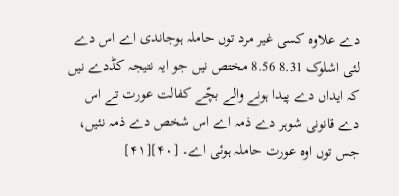دے علاوہ کسی غیر مرد توں حاملہ ہوجاندی اے اس دے لئی اشلوک 8.31 8.56 مختص نيں جو ایہ نتیجہ کڈدے نيں کہ ایداں دے پیدا ہونے والے بچّے کفالت عورت تے اس دے قانونی شوہر دے ذمہ اے اس شخص دے ذمہ نئيں، جس توں اوہ عورت حاملہ ہوئی اے۔ [۴۰][۴۱]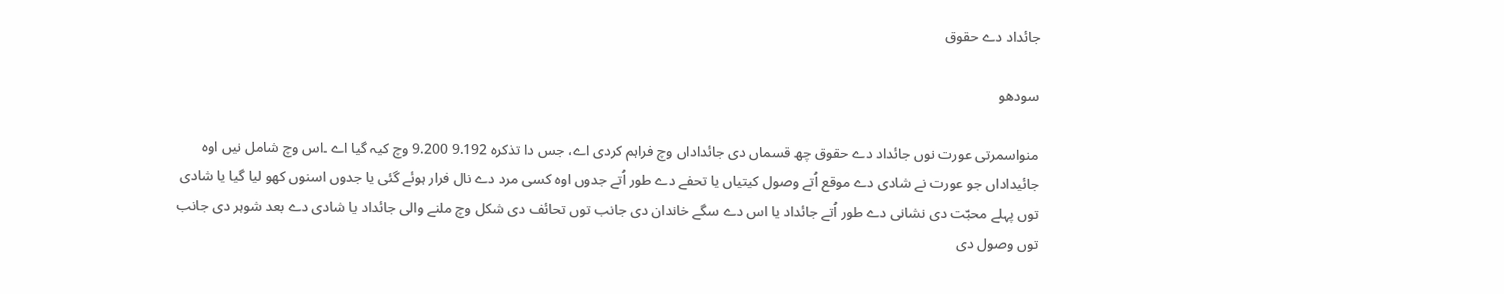جائداد دے حقوق

سودھو

منواسمرتی عورت نوں جائداد دے حقوق چھ قسماں دی جائداداں وچ فراہم کردی اے، جس دا تذکرہ 9.192 9.200 وچ کیہ گیا اے ۔اس وچ شامل نيں اوہ جائیداداں جو عورت نے شادی دے موقع اُتے وصول کيتیاں یا تحفے دے طور اُتے جدوں اوہ کسی مرد دے نال فرار ہوئے گئی یا جدوں اسنوں کھو لیا گیا یا شادی توں پہلے محبّت دی نشانی دے طور اُتے جائداد یا اس دے سگے خاندان دی جانب توں تحائف دی شکل وچ ملنے والی جائداد یا شادی دے بعد شوہر دی جانب توں وصول دی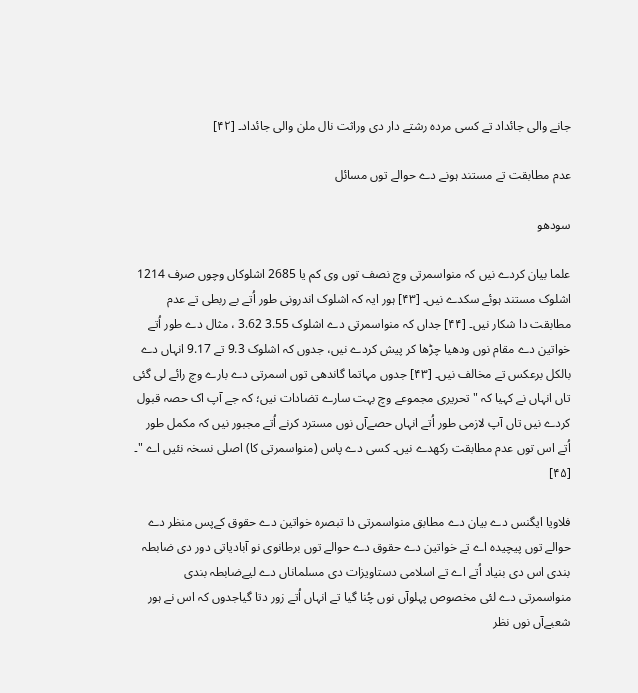جانے والی جائداد تے کسی مردہ رشتے دار دی وراثت نال ملن والی جائداد۔ [۴۲]

عدم مطابقت تے مستند ہونے دے حوالے توں مسائل

سودھو

علما بیان کردے نيں کہ منواسمرتی وچ نصف توں وی کم یا 2685 اشلوکاں وچوں صرف 1214 اشلوک مستند ہوئے سکدے نيں۔ [۴۳] ہور ایہ کہ اشلوک اندرونی طور اُتے بے ربطی تے عدم مطابقت دا شکار نيں۔ [۴۴] جداں کہ منواسمرتی دے اشلوک 3.55 3.62 ، مثال دے طور اُتے خواتین دے مقام نوں ودھیا چڑھا کر پیش کردے نيں، جدوں کہ اشلوک 9.3 تے 9.17 انہاں دے بالکل برعکس تے مخالف نيں۔ [۴۳] جدوں مہاتما گاندھی توں اسمرتی دے بارے وچ رائے لی گئی تاں انہاں نے کہیا کہ "تحریری مجموعے وچ بہت سارے تضادات نيں؛ کہ جے آپ اک حصہ قبول کردے نيں تاں آپ لازمی طور اُتے انہاں حصےآں نوں مسترد کرنے اُتے مجبور نيں کہ مکمل طور اُتے اس توں عدم مطابقت رکھدے نيں۔ کسی دے پاس (منواسمرتی کا) اصلی نسخہ نئيں اے "۔ [۴۵]

فلاویا ایگنس دے بیان دے مطابق منواسمرتی دا تبصرہ خواتین دے حقوق کےپس منظر دے حوالے توں پیچیدہ اے تے خواتین دے حقوق دے حوالے توں برطانوی نو آبادیاتی دور دی ضابطہ بندی اس دی بنیاد اُتے اے تے اسلامی دستاویزات دی مسلماناں دے لیےضابطہ بندی منواسمرتی دے لئی مخصوص پہلوآں نوں چُنا گیا تے انہاں اُتے زور دتا گیاجدوں کہ اس نے ہور شعبےآں نوں نظر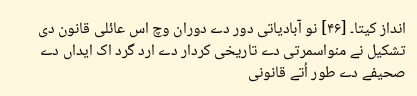انداز کيتا۔ [۴۶] نو آبادیاتی دور دے دوران وچ اس عائلی قانون دی تشکیل نے منواسمرتی دے تاریخی کردار دے ارد گرد اک ایداں دے صحیفے دے طور اُتے قانونی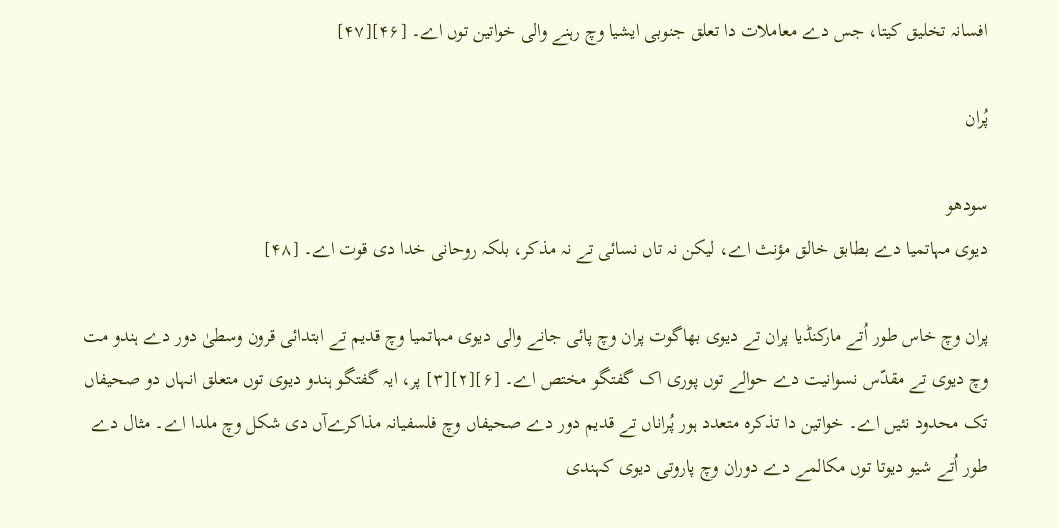افسانہ تخلیق کيتا، جس دے معاملات دا تعلق جنوبی ایشیا وچ رہنے والی خواتین توں اے۔ [۴۶][۴۷]

پُران

سودھو
دیوی مہاتمیا دے بطابق خالق مؤنث اے، لیکن نہ تاں نسائی تے نہ مذکر، بلکہ روحانی خدا دی قوت اے۔ [۴۸]

پران وچ خاس طور اُتے مارکنڈیا پران تے دیوی بھاگوت پران وچ پائی جانے والی دیوی مہاتمیا وچ قدیم تے ابتدائی قرون وسطیٰ دور دے ہندو مت وچ دیوی تے مقدّس نسوانیت دے حوالے توں پوری اک گفتگو مختص اے۔ [۶][۲][۳] پر، ایہ گفتگو ہندو دیوی توں متعلق انہاں دو صحیفاں تک محدود نئيں اے۔ خواتین دا تذکرہ متعدد ہور پُراناں تے قدیم دور دے صحیفاں وچ فلسفیانہ مذاکرےآں دی شکل وچ ملدا اے۔ مثال دے طور اُتے شیو دیوتا توں مکالمے دے دوران وچ پاروتی دیوی کہندی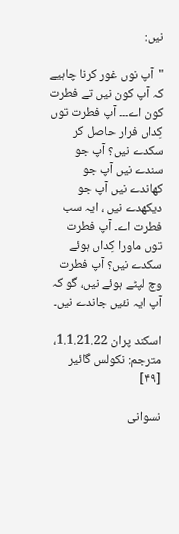نيں:

"آپ نوں غور کرنا چاہیے کہ آپ کون نيں تے فطرت کون اے۔۔۔ آپ فطرت توں کِداں فرار حاصل کر سکدے نيں؟ آپ جو سندے نيں آپ جو کھاندے نيں آپ جو دیکھدے نيں ، ایہ سب فطرت اے۔ آپ فطرت توں ماورا کِداں ہوئے سکدے نيں؟ آپ فطرت وچ لپٹے ہوئے نيں، گو کہ آپ ایہ نئيں جاندے نيں۔

اسکند پران 1.1.21.22، مترجم: نکولس گائیر [۴۹]

نسوانی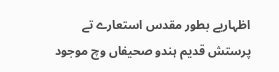اظہاریے بطور مقدس استعارے تے پرستش قدیم ہندو صحیفاں وچ موجود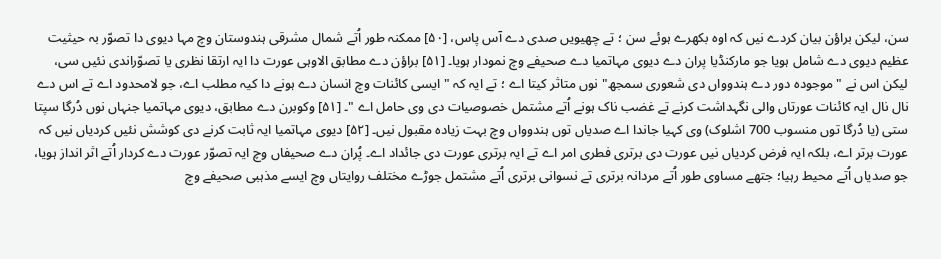سن، لیکن براؤن بیان کردے نيں کہ اوہ بکھرے ہوئے سن ؛ تے چھیويں صدی دے آس پاس، [۵۰] ممکنہ طور اُتے شمال مشرقی ہندوستان وچ مہا دیوی دا تصوّر بہ حیثیت عظیم دیوی دے شامل ہويا جو مارکنڈیا پران دے دیوی مہاتمیا دے صحیفے وچ نمودار ہويا۔ [۵۱] براؤن دے مطابق الاوہی عورت دا ایہ ارتقا نظری یا تصوّراندی نئيں سی، لیکن اس نے "موجودہ دور دے ہندوواں دی شعوری سمجھ" نوں متاثر کيتا اے ؛ تے ایہ کہ "ایسی کائنات وچ انسان دے ہونے دا کیہ مطلب اے، جو لامحدود اے تے اس دے نال نال ایہ کائنات عورتاں والی نگہداشت کرنے تے غضب ناک ہونے اُتے مشتمل خصوصیات دی وی حامل اے "۔ [۵۱] وکوبرن دے مطابق، دیوی مہاتمیا جنہاں نوں دُرگا سپتا ستی (یا دُرگا توں منسوب 700 اشلوک) وی کہیا جاندا اے صدیاں توں ہندوواں وچ بہت زیادہ مقبول نيں۔ [۵۲] دیوی مہاتمیا ایہ ثابت کرنے دی کوشش نئيں کردیاں نيں کہ عورت برتر اے، بلکہ ایہ فرض کردیاں نيں عورت دی برتری فطری امر اے تے ایہ برتری عورت دی جائداد اے۔ پُران دے صحیفاں وچ ایہ تصوّر عورت دے کردار اُتے اثر انداز ہويا، جو صدیاں اُتے محیط رہیا؛ جتھے مساوی طور اُتے مردانہ برتری تے نسوانی برتری اُتے مشتمل جوڑے مختلف روایتاں وچ ايسے مذہبی صحیفے وچ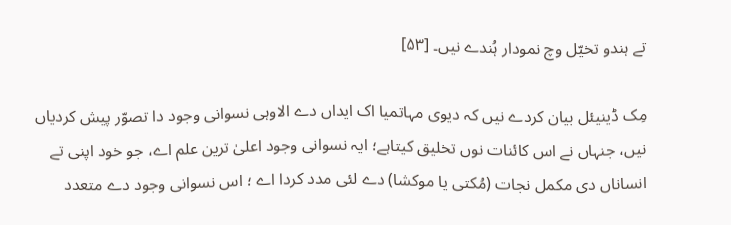تے ہندو تخیّل وچ نمودار ہُندے نيں۔ [۵۳]

مِک ڈینیئل بیان کردے نيں کہ دیوی مہاتمیا اک ایداں دے الاوہی نسوانی وجود دا تصوّر پیش کردیاں نيں، جنہاں نے اس کائنات نوں تخلیق کيتاہے؛ ایہ نسوانی وجود اعلیٰ ترین علم اے، جو خود اپنی تے انساناں دی مکمل نجات (مُکتی یا موکشا) دے لئی مدد کردا اے ؛ اس نسوانی وجود دے متعدد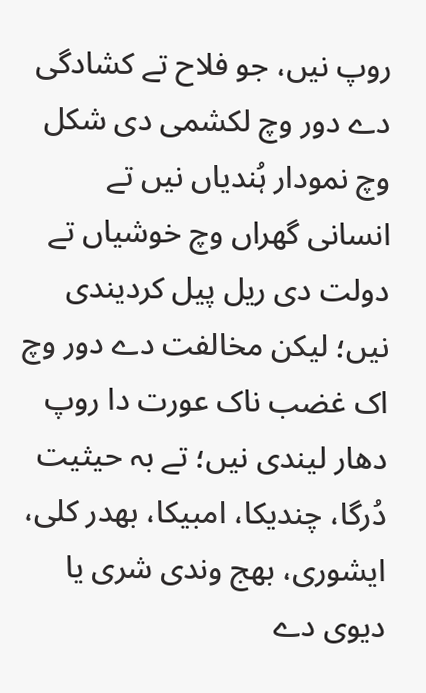روپ نيں، جو فلاح تے کشادگی دے دور وچ لکشمی دی شکل وچ نمودار ہُندیاں نيں تے انسانی گھراں وچ خوشیاں تے دولت دی ریل پیل کردیندی نيں؛ لیکن مخالفت دے دور وچ اک غضب ناک عورت دا روپ دھار لیندی نيں؛ تے بہ حیثیت دُرگا، چندیکا، امبیکا، بھدر کلی، ایشوری، بھج وندی شری یا دیوی دے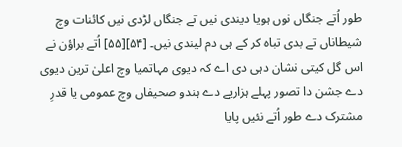طور اُتے جنگاں نوں ہويا دیندی نيں تے جنگاں لڑدی نيں کائنات وچ شیطاناں تے بدی تباہ کر کے ہی دم لیندی نيں۔ [۵۴][۵۵] اُتے براؤن نے اس گل کيتی نشان دہی دی اے کہ دیوی مہاتمیا وچ اعلیٰ ترین دیوی دے جشن دا تصور پہلے ہزاریے دے ہندو صحیفاں وچ عمومی یا قدرِ مشترک دے طور اُتے نئيں پایا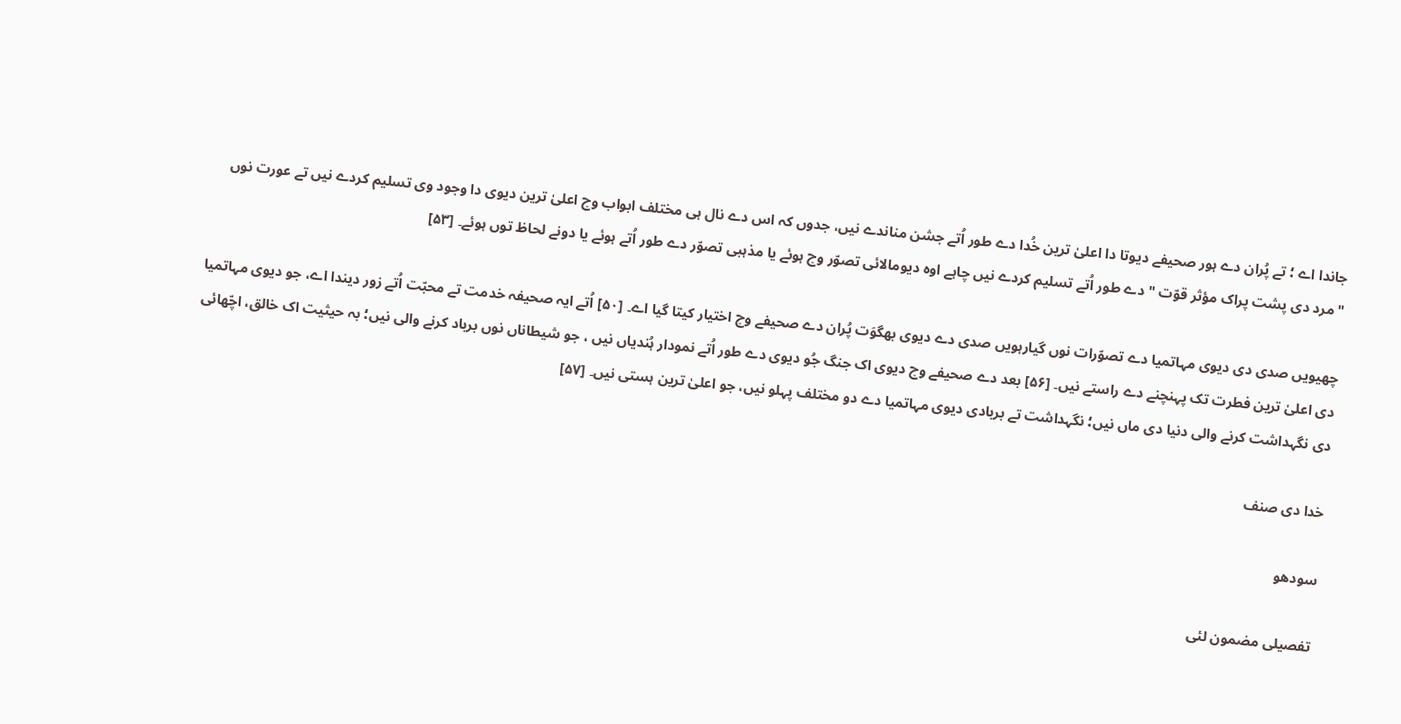جاندا اے ؛ تے پُران دے ہور صحیفے دیوتا دا اعلیٰ ترین خُدا دے طور اُتے جشن مناندے نيں، جدوں کہ اس دے نال ہی مختلف ابواب وچ اعلیٰ ترین دیوی دا وجود وی تسلیم کردے نيں تے عورت نوں "مرد دی پشت پراک مؤثر قوّت " دے طور اُتے تسلیم کردے نيں چاہے اوہ دیومالائی تصوّر وچ ہوئے یا مذہبی تصوّر دے طور اُتے ہوئے یا دونے لحاظ توں ہوئے۔ [۵۳]

چھیويں صدی دی دیوی مہاتمیا دے تصوّرات نوں گیارہويں صدی دے دیوی بھگوَت پُران دے صحیفے وچ اختیار کيتا گیا اے۔ [۵۰] اُتے ایہ صحیفہ خدمت تے محبّت اُتے زور دیندا اے، جو دیوی مہاتمیا دی اعلیٰ ترین فطرت تک پہنچنے دے راستے نيں۔ [۵۶] بعد دے صحیفے وچ دیوی اک جنگ جُو دیوی دے طور اُتے نمودار ہُندیاں نيں ، جو شیطاناں نوں برباد کرنے والی نيں؛ بہ حیثیت اک خالق، اچّھائی دی نگہداشت کرنے والی دنیا دی ماں نيں؛ نگہداشت تے بربادی دیوی مہاتمیا دے دو مختلف پہلو نيں، جو اعلیٰ ترین ہستی نيں۔ [۵۷]

خدا دی صنف

سودھو

تفصیلی مضمون لئی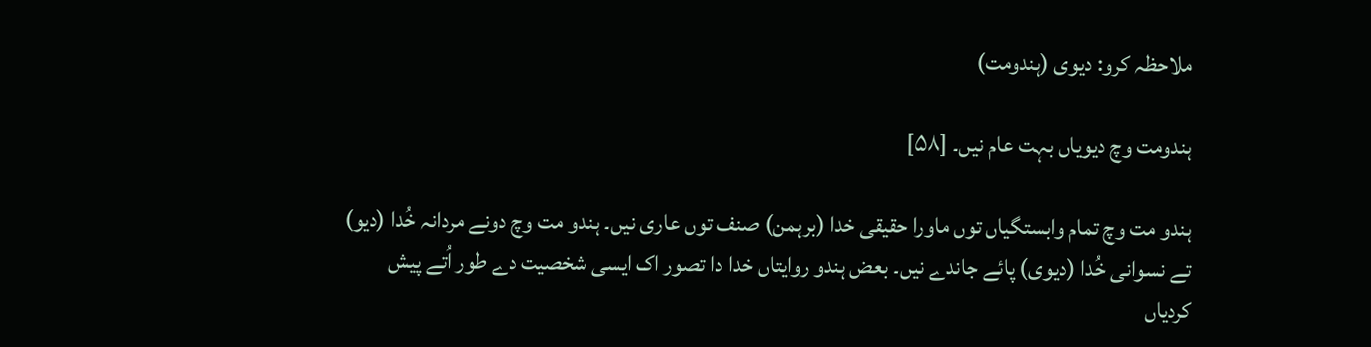ملاحظہ کرو: دیوی (ہندومت)

ہندومت وچ دیویاں بہت عام نيں۔ [۵۸]

ہندو مت وچ تمام وابستگیاں توں ماورا حقیقی خدا (برہمن) صنف توں عاری نيں۔ ہندو مت وچ دونے مردانہ خُدا (دیو) تے نسوانی خُدا (دیوی) پائے جاندے نيں۔ بعض ہندو روایتاں خدا دا تصور اک ایسی شخصیت دے طور اُتے پیش کردیاں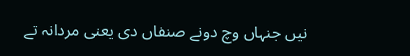نيں جنہاں وچ دونے صنفاں دی یعنی مردانہ تے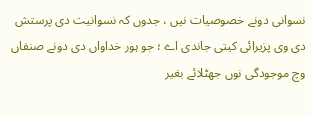نسوانی دونے خصوصیات نيں ، جدوں کہ نسوانیت دی پرستش دی وی پزیرائی کيتی جاندی اے ؛ جو ہور خداواں دی دونے صنفاں وچ موجودگی نوں جھٹلائے بغیر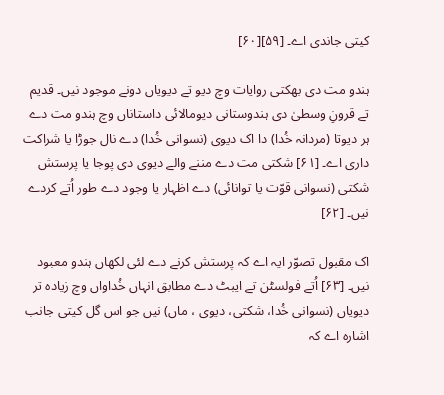کيتی جاندی اے۔ [۵۹][۶۰]

ہندو مت دی بھکتی روایات وچ دیو تے دیویاں دونے موجود نيں۔ قدیم تے قرونِ وسطیٰ دی ہندوستانی دیومالائی داستاناں وچ ہندو مت دے ہر دیوتا (مردانہ خُدا) دا اک دیوی (نسوانی خُدا) دے نال جوڑا یا شراکت داری اے۔ [۶۱] شکتی مت دے مننے والے دیوی دی پوجا یا پرستش شکتی (نسوانی قوّت یا توانائی) دے اظہار یا وجود دے طور اُتے کردے نيں۔ [۶۲]

اک مقبول تصوّر ایہ اے کہ پرستش کرنے دے لئی لکھاں ہندو معبود نيں۔ [۶۳] اُتے فولسٹن تے ایبٹ دے مطابق انہاں خُداواں وچ زیادہ تر دیویاں (نسوانی خُدا، شکتی، دیوی ، ماں) نيں جو اس گل کيتی جانب اشارہ اے کہ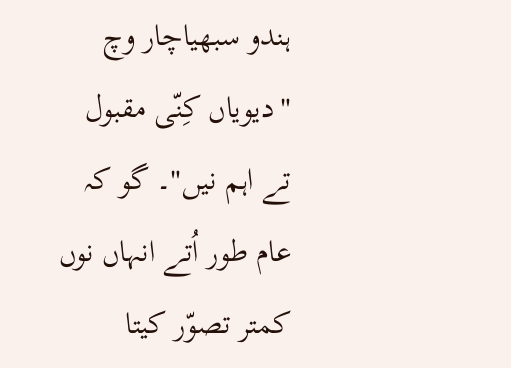ہندو سبھیاچار وچ "دیویاں کِنّی مقبول تے اہم نيں"۔ گو کہ عام طور اُتے انہاں نوں کمتر تصوّر کيتا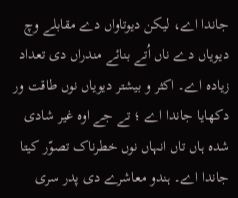جاندا اے، لیکن دیوتاواں دے مقابلے وچ دیویاں دے ناں اُتے بنائے مندراں دی تعداد زیادہ اے۔ اکثر و بیشتر دیویاں نوں طاقت ور دکھایا جاندا اے ؛ تے جے اوہ غیر شادی شدہ ہاں تاں انہاں نوں خطرناک تصوّر کيتا جاندا اے۔ ہندو معاشرے دی پدر سری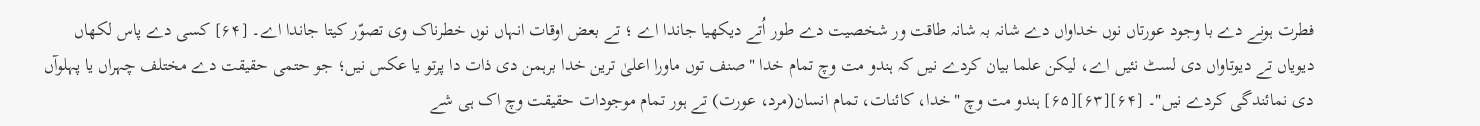فطرت ہونے دے با وجود عورتاں نوں خداواں دے شانہ بہ شانہ طاقت ور شخصیت دے طور اُتے دیکھیا جاندا اے ؛ تے بعض اوقات انہاں نوں خطرناک وی تصوّر کيتا جاندا اے۔ [۶۴] کسی دے پاس لکھاں دیویاں تے دیوتاواں دی لسٹ نئيں اے، لیکن علما بیان کردے نيں کہ ہندو مت وچ تمام خدا "صنف توں ماورا اعلیٰ ترین خدا برہمن دی ذات دا پرتو یا عکس نيں؛ جو حتمی حقیقت دے مختلف چہراں یا پہلوآں دی نمائندگی کردے نيں"۔ [۶۴][۶۳][۶۵] ہندو مت وچ "خدا، کائنات، تمام انسان(مرد، عورت) تے ہور تمام موجودات حقیقت وچ اک ہی شے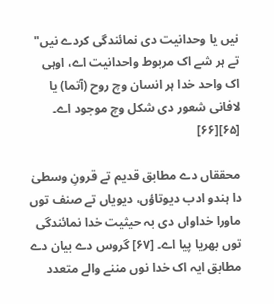نيں یا وحدانیت دی نمائندگی کردے نيں" تے ہر شے اک مربوط واحدانیت اے، اوہی اک واحد خدا ہر انسان وچ روح (آتما) یا لافانی شعور دی شکل وچ موجود اے۔ [۶۵][۶۶]

محققاں دے مطابق قدیم تے قرونِ وسطیٰ دا ہندو ادب دیوتاؤں، دیویاں تے صنف توں ماورا خداواں دی بہ حیثیت خدا نمائندگی توں بھریا پيا اے۔ [۶۷] گروس دے بیان دے مطابق ایہ اک خدا نوں مننے والے متعدد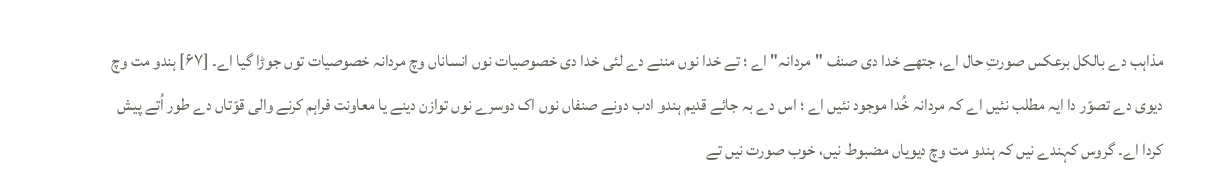مذاہب دے بالکل برعکس صورتِ حال اے، جتھے خدا دی صنف "مردانہ" اے ؛ تے خدا نوں مننے دے لئی خدا دی خصوصیات نوں انساناں وچ مردانہ خصوصیات توں جوڑا گیا اے۔ [۶۷] ہندو مت وچ دیوی دے تصوّر دا ایہ مطلب نئيں اے کہ مردانہ خُدا موجود نئيں اے ؛ اس دے بہ جائے قدیم ہندو ادب دونے صنفاں نوں اک دوسرے نوں توازن دینے یا معاونت فراہم کرنے والی قوّتاں دے طور اُتے پیش کردا اے۔ گروس کہندے نيں کہ ہندو مت وچ دیویاں مضبوط نيں، خوب صورت نيں تے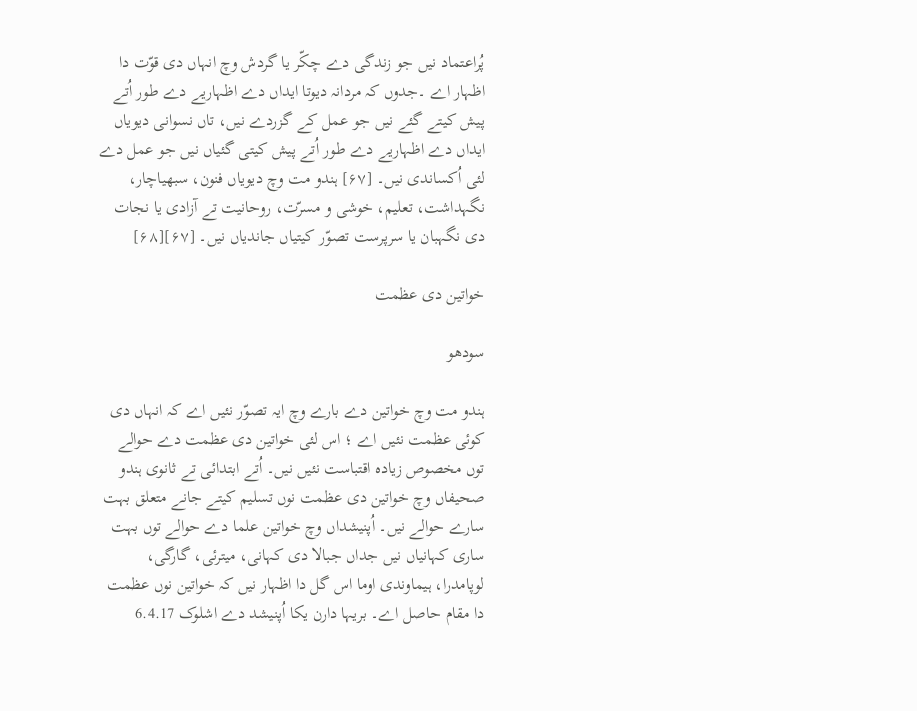پُراعتماد نيں جو زندگی دے چکّر یا گردش وچ انہاں دی قوّت دا اظہار اے ۔جدوں کہ مردانہ دیوتا ایداں دے اظہاریے دے طور اُتے پیش کیتے گئے نيں جو عمل کے گزردے نيں، تاں نسوانی دیویاں ایداں دے اظہاریے دے طور اُتے پیش کيتی گئیاں نيں جو عمل دے لئی اُکساندی نيں۔ [۶۷] ہندو مت وچ دیویاں فنون، سبھیاچار، نگہداشت، تعلیم، خوشی و مسرّت، روحانیت تے آزادی یا نجات دی نگہبان یا سرپرست تصوّر کيتیاں جاندیاں نيں۔ [۶۷][۶۸]

خواتین دی عظمت

سودھو

ہندو مت وچ خواتین دے بارے وچ ایہ تصوّر نئيں اے کہ انہاں دی کوئی عظمت نئيں اے ؛ اس لئی خواتین دی عظمت دے حوالے توں مخصوص زیادہ اقتباست نئيں نيں۔ اُتے ابتدائی تے ثانوی ہندو صحیفاں وچ خواتین دی عظمت نوں تسلیم کیتے جانے متعلق بہت سارے حوالے نيں۔ اُپنیشداں وچ خواتین علما دے حوالے توں بہت ساری کہانیاں نيں جداں جبالا دی کہانی، میترئی، گارگی، لوپامدرا، ہیماوندی اوما اس گل دا اظہار نيں کہ خواتین نوں عظمت دا مقام حاصل اے۔ بریہا دارن یکا اُپنیشد دے اشلوک 6.4.17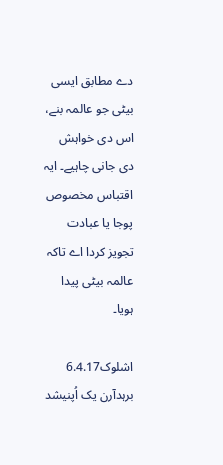دے مطابق ایسی بیٹی جو عالمہ بنے، اس دی خواہش دی جانی چاہیے۔ ایہ اقتباس مخصوص پوجا یا عبادت تجویز کردا اے تاکہ عالمہ بیٹی پیدا ہويا۔

اشلوک6.4.17 برہدآرن یک اُپنیشد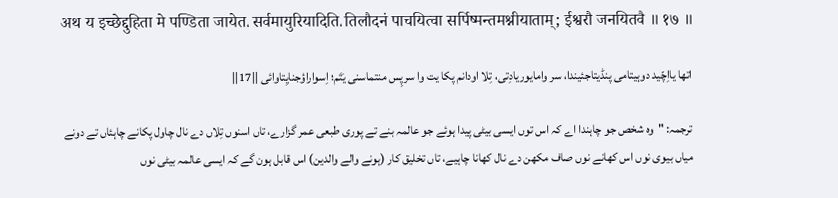अथ य इच्छेद्दुहिता मे पण्डिता जायेत، सर्वमायुरियादिति، तिलौदनं पाचयित्वा सर्पिष्मन्तमश्नीयाताम्; ईश्वरौ जनयितवै ॥ १७ ॥

اتھا یااِچّید دوہیتامی پنڈیتاجئیندا، سر وامایوریادِتی، تِلا اودانم پکا یت وا سرپِس منتماسنی یَتَم؛ اِسواراؤجنایِتاوائی ||17||

ترجمہ: "وہ شخص جو چاہندا اے کہ اس توں ایسی بیٹی پیدا ہوئے جو عالمہ بنے تے پوری طبعی عمر گزارے، تاں اسنوں تِلاں دے نال چاول پکانے چاہئاں تے دونے میاں بیوی نوں اس کھانے نوں صاف مکھن دے نال کھانا چاہیے، تاں تخلیق کار (ہونے والے والدین) اس قابل ہون گے کہ ایسی عالمہ بیٹی نوں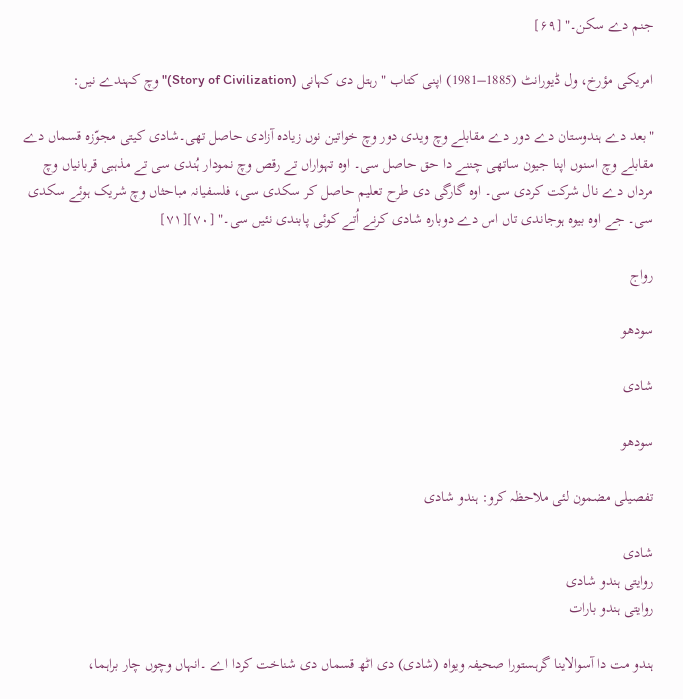جنم دے سکن۔" [۶۹]

امریکی مؤرخ، ول ڈیورانٹ (1885–1981) اپنی کتاب "رہتل دی کہانی (Story of Civilization)" وچ کہندے نيں:

"بعد دے ہندوستان دے دور دے مقابلے وچ ویدی دور وچ خواتین نوں زیادہ آزادی حاصل تھی۔شادی کيتی مجوّزہ قسماں دے مقابلے وچ اسنوں اپنا جیون ساتھی چننے دا حق حاصل سی۔ اوہ تہواراں تے رقص وچ نمودار ہُندی سی تے مذہبی قربانیاں وچ مرداں دے نال شرکت کردی سی۔ اوہ گارگی دی طرح تعلیم حاصل کر سکدی سی، فلسفیانہ مباحثاں وچ شریک ہوئے سکدی سی۔ جے اوہ بیوہ ہوجاندی تاں اس دے دوبارہ شادی کرنے اُتے کوئی پابندی نئيں سی۔" [۷۰][۷۱]

رواج

سودھو

شادی

سودھو

تفصیلی مضمون لئی ملاحظہ کرو: ہندو شادی

شادی
روايتی ہندو شادی
روايتی ہندو بارات

ہندو مت دا آسوالاینا گرہستورا صحیفہ ویواہ (شادی) دی اٹھ قسماں دی شناخت کردا اے ۔انہاں وچوں چار براہما،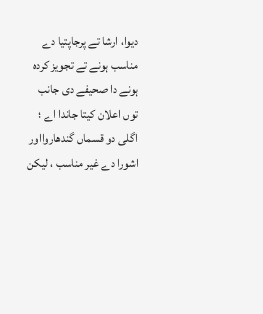دیوا، ارشا تے پرجاپتیا دے مناسب ہونے تے تجویز کردہ ہونے دا صحیفے دی جانب توں اعلان کيتا جاندا اے ؛ اگلی دو قسماں گندھاروااور اشورا دے غیر مناسب ، لیکن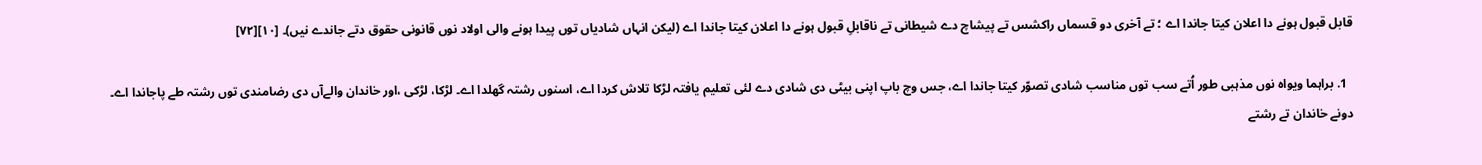قابل قبول ہونے دا اعلان کيتا جاندا اے ؛ تے آخری دو قسماں راکشس تے پیشاچ دے شیطانی تے ناقابلِ قبول ہونے دا اعلان کيتا جاندا اے (لیکن انہاں شادیاں توں پیدا ہونے والی اولاد نوں قانونی حقوق دتے جاندے نيں)۔ [۱۰][۷۲]

  1. براہما ویواہ نوں مذہبی طور اُتے سب توں مناسب شادی تصوّر کيتا جاندا اے، جس وچ باپ اپنی بیٹی دی شادی دے لئی تعلیم یافتہ لڑکا تلاش کردا اے، اسنوں رشتہ گھلدا اے۔ لڑکا، لڑکی ،اور خاندان والےآں دی رضامندی توں رشتہ طے پاجاندا اے۔ دونے خاندان تے رشتے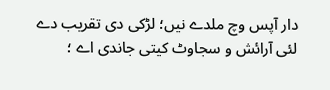دار آپس وچ ملدے نيں؛ لڑکی دی تقریب دے لئی آرائش و سجاوٹ کيتی جاندی اے ؛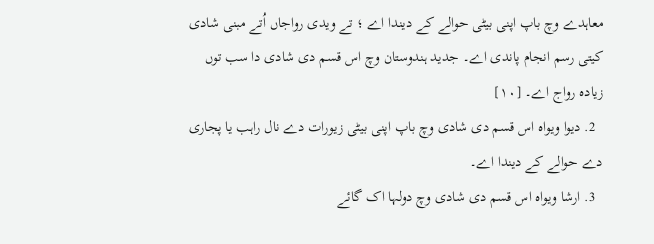معاہدے وچ باپ اپنی بیٹی حوالے کے دیندا اے ؛ تے ویدی رواجاں اُتے مبنی شادی کيتی رسم انجام پاندی اے۔ جدید ہندوستان وچ اس قسم دی شادی دا سب توں زیادہ رواج اے۔ [۱۰]
  2. دیوا ویواہ اس قسم دی شادی وچ باپ اپنی بیٹی زیورات دے نال راہب یا پجاری دے حوالے کے دیندا اے۔
  3. ارشا ویواہ اس قسم دی شادی وچ دولہا اک گائے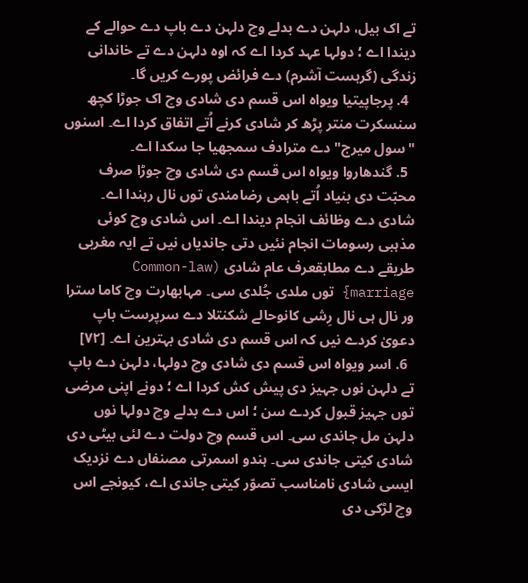تے اک بیل، دلہن دے بدلے وچ دلہن دے باپ دے حوالے کے دیندا اے ؛ دولہا عہد کردا اے کہ اوہ دلہن دے تے خاندانی زندگی (گرہست آشرم) دے فرائض پورے کريں گا۔
  4. پرجاپیتیا ویواہ اس قسم دی شادی وچ اک جوڑا کچھ سنسکرت منتر پڑھ کر شادی کرنے اُتے اتفاق کردا اے۔ اسنوں "سول میرج" دے مترادف سمجھیا جا سکدا اے۔
  5. گندھاروا ویواہ اس قسم دی شادی وچ جوڑا صرف محبّت دی بنیاد اُتے باہمی رضامندی توں نال رہندا اے۔ شادی دے وظائف انجام دیندا اے۔ اس شادی وچ کوئی مذہبی رسومات انجام نئيں دتی جاندیاں نيں تے ایہ مغربی طریقے دے مطابقعرف عام شادی (Common-law marriage} توں ملدی جُلدی سی۔ مہابھارت وچ کاما سترا ور نال ہی نال رِشی کانوحالے شکنتلا دے سرپرست باپ دعویٰ کردے نيں کہ اس قسم دی شادی بہترین اے۔ [۷۲]
  6. اسر ویواہ اس قسم دی شادی وچ دولہا، دلہن دے باپ تے دلہن نوں جہیز دی پیش کش کردا اے ؛ دونے اپنی مرضی توں جہیز قبول کردے سن ؛ اس دے بدلے وچ دولہا نوں دلہن مل جاندی سی۔ اس قسم وچ دولت دے لئی بیٹی دی شادی کيتی جاندی سی۔ ہندو اسمرتی مصنفاں دے نزدیک ایسی شادی نامناسب تصوّر کيتی جاندی اے، کیونجے اس وچ لڑکی دی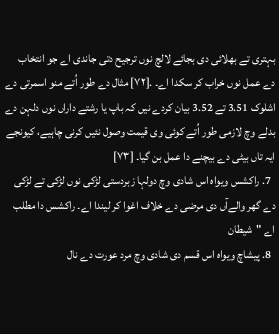بہتری تے بھلائی دی بجائے لالچ نوں ترجیح دتی جاندی اے جو انتخاب دے عمل نوں خراب کر سکدا اے۔ .[۷۲] مثال دے طور اُتے منو اسمرتی دے اشلوک 3.51 تے 3.52 بیان کردے نيں کہ باپ یا رشتے داراں نوں دلہن دے بدلے وچ لازمی طور اُتے کوئی وی قیمت وصول نئيں کرنی چاہیے، کیونجے ایہ تاں بیٹی دے بیچنے دا عمل بن گیا۔ [۷۳]
  7. راکشس ویواہ اس شادی وچ دولہا زبردستی لڑکی نوں لڑکی تے لڑکی دے گھر والےآں دی مرضی دے خلاف اغوا کر لیندا اے۔ راکشس دا مطلب اے "شیطان
  8. پیشاچ ویواہ اس قسم دی شادی وچ مرد عورت دے نال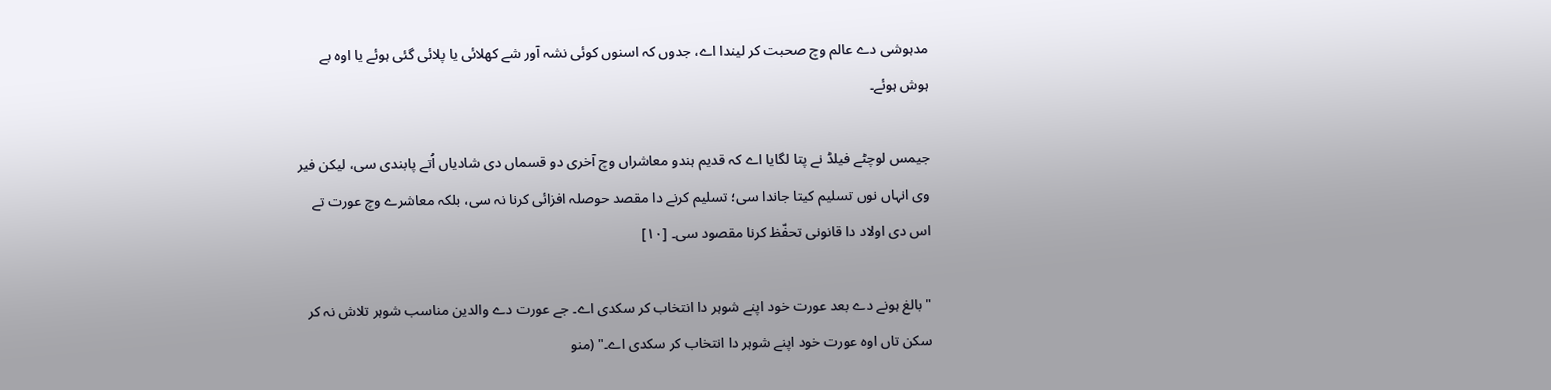مدہوشی دے عالم وچ صحبت کر لیندا اے، جدوں کہ اسنوں کوئی نشہ آور شے کھلائی یا پلائی گئی ہوئے یا اوہ بے ہوش ہوئے۔

جیمس لوچٹے فیلڈ نے پتا لگایا اے کہ قدیم ہندو معاشراں وچ آخری دو قسماں دی شادیاں اُتے پابندی سی، لیکن فیر وی انہاں نوں تسلیم کيتا جاندا سی؛ تسلیم کرنے دا مقصد حوصلہ افزائی کرنا نہ سی، بلکہ معاشرے وچ عورت تے اس دی اولاد دا قانونی تحفّظ کرنا مقصود سی۔ [۱۰]

"بالغ ہونے دے بعد عورت خود اپنے شوہر دا انتخاب کر سکدی اے۔ جے عورت دے والدین مناسب شوہر تلاش نہ کر سکن تاں اوہ عورت خود اپنے شوہر دا انتخاب کر سکدی اے۔" (منو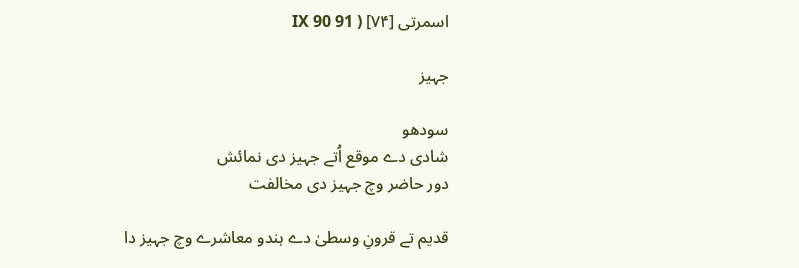اسمرتی IX 90 91 ) [۷۴]

جہیز

سودھو
شادی دے موقع اُتے جہیز دی نمائش
دور حاضر وچ جہیز دی مخالفت

قدیم تے قرونِ وسطیٰ دے ہندو معاشرے وچ جہیز دا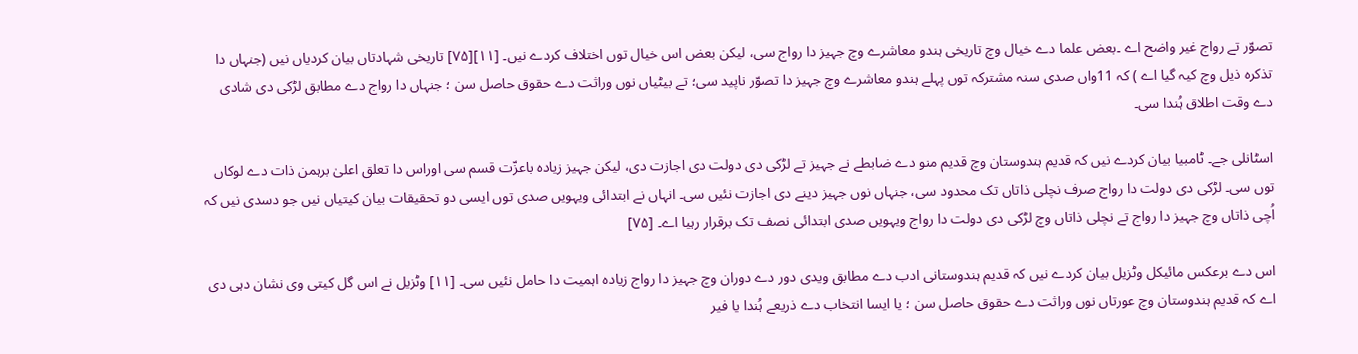تصوّر تے رواج غیر واضح اے ۔بعض علما دے خیال وچ تاریخی ہندو معاشرے وچ جہیز دا رواج سی، لیکن بعض اس خیال توں اختلاف کردے نيں۔ [۱۱][۷۵] تاریخی شہادتاں بیان کردیاں نيں (جنہاں دا تذکرہ ذیل وچ کیہ گیا اے ) کہ 11واں صدی سنہ مشترکہ توں پہلے ہندو معاشرے وچ جہیز دا تصوّر ناپید سی؛ تے بیٹیاں نوں وراثت دے حقوق حاصل سن ؛ جنہاں دا رواج دے مطابق لڑکی دی شادی دے وقت اطلاق ہُندا سی۔

اسٹانلی جے۔ ٹامبیا بیان کردے نيں کہ قدیم ہندوستان وچ قدیم منو دے ضابطے نے جہیز تے لڑکی دی دولت دی اجازت دی، لیکن جہیز زیادہ باعزّت قسم سی اوراس دا تعلق اعلیٰ برہمن ذات دے لوکاں توں سی۔ لڑکی دی دولت دا رواج صرف نچلی ذاتاں تک محدود سی، جنہاں نوں جہیز دینے دی اجازت نئيں سی۔ انہاں نے ابتدائی ویہويں صدی توں ایسی دو تحقیقات بیان کيتیاں نيں جو دسدی نيں کہ اُچی ذاتاں وچ جہیز دا رواج تے نچلی ذاتاں وچ لڑکی دی دولت دا رواج ویہويں صدی ابتدائی نصف تک برقرار رہیا اے۔ [۷۵]

اس دے برعکس مائیکل وٹزیل بیان کردے نيں کہ قدیم ہندوستانی ادب دے مطابق ویدی دور دے دوران وچ جہیز دا رواج زیادہ اہمیت دا حامل نئيں سی۔ [۱۱] وٹزیل نے اس گل کيتی وی نشان دہی دی اے کہ قدیم ہندوستان وچ عورتاں نوں وراثت دے حقوق حاصل سن ؛ یا ایسا انتخاب دے ذریعے ہُندا یا فیر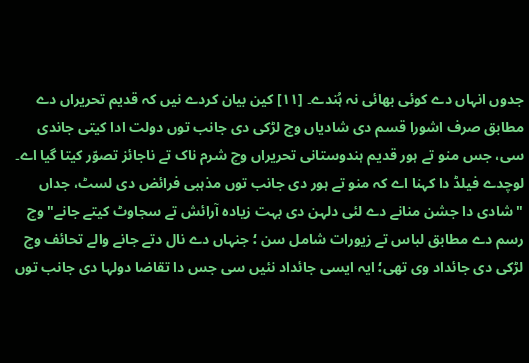جدوں انہاں دے کوئی بھائی نہ ہُندے۔ [۱۱] کین بیان کردے نيں کہ قدیم تحریراں دے مطابق صرف اشورا قسم دی شادیاں وچ لڑکی دی جانب توں دولت ادا کيتی جاندی سی، جس منو تے ہور قدیم ہندوستانی تحریراں وچ شرم ناک تے ناجائز تصوّر کيتا گیا اے۔ لوچدے فیلڈ دا کہنا اے کہ منو تے ہور دی جانب توں مذہبی فرائض دی لسٹ، جداں "شادی دا جشن منانے دے لئی دلہن دی بہت زیادہ آرائش تے سجاوٹ کیتے جانے" وچ رسم دے مطابق لباس تے زیورات شامل سن ؛ جنہاں دے نال دتے جانے والے تحائف وچ لڑکی دی جائداد وی تھی؛ ایہ ایسی جائداد نئيں سی جس دا تقاضا دولہا دی جانب توں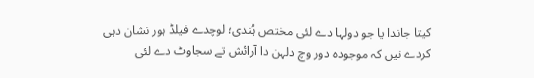کيتا جاندا یا جو دولہا دے لئی مختص ہُندی؛ لوچدے فیلڈ ہور نشان دہی کردے نيں کہ موجودہ دور وچ دلہن دا آرائش تے سجاوٹ دے لئی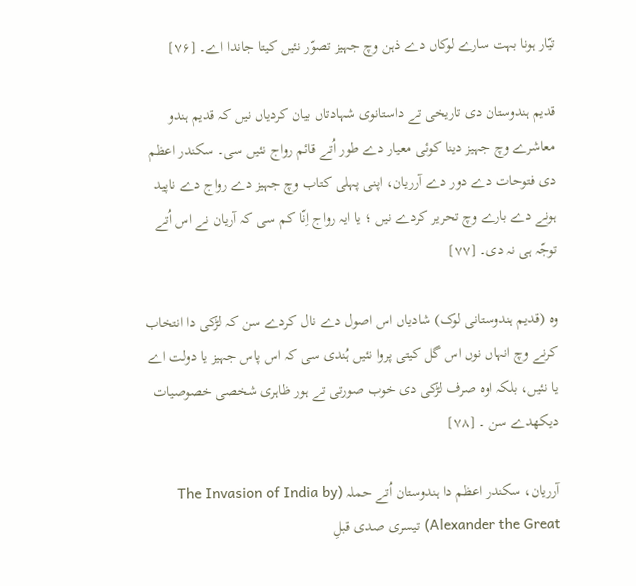تیّار ہونا بہت سارے لوکاں دے ذہن وچ جہیز تصوّر نئيں کيتا جاندا اے۔ [۷۶]

قدیم ہندوستان دی تاریخی تے داستانوی شہادتاں بیان کردیاں نيں کہ قدیم ہندو معاشرے وچ جہیز دینا کوئی معیار دے طور اُتے قائم رواج نئيں سی۔ سکندر اعظم دی فتوحات دے دور دے آرریان، اپنی پہلی کتاب وچ جہیز دے رواج دے ناپید ہونے دے بارے وچ تحریر کردے نيں ؛ یا ایہ رواج اِنّا کم سی کہ آریان نے اس اُتے توجّہ ہی نہ دی۔ [۷۷]

وہ (قدیم ہندوستانی لوک) شادیاں اس اصول دے نال کردے سن کہ لڑکی دا انتخاب کرنے وچ انہاں نوں اس گل کيتی پروا نئيں ہُندی سی کہ اس پاس جہیز یا دولت اے یا نئيں، بلکہ اوہ صرف لڑکی دی خوب صورتی تے ہور ظاہری شخصی خصوصیات دیکھدے سن ۔ [۷۸]

آرریان، سکندر اعظم دا ہندوستان اُتے حملہ (The Invasion of India by Alexander the Great) تیسری صدی قبلِ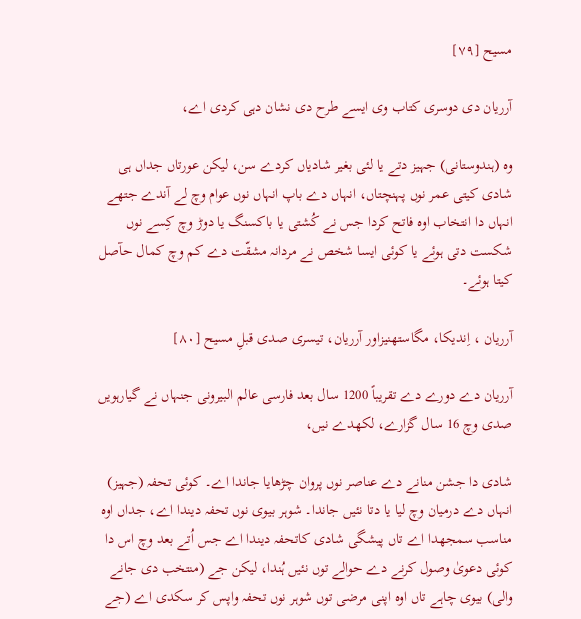مسیح [۷۹]

آرریان دی دوسری کتاب وی ايسے طرح دی نشان دہی کردی اے،

وہ (ہندوستانی) جہیز دتے یا لئی بغیر شادیاں کردے سن، لیکن عورتاں جداں ہی شادی کيتی عمر نوں پہنچتاں، انہاں دے باپ انہاں نوں عوام وچ لے آندے جتھے انہاں دا انتخاب اوہ فاتح کردا جس نے کُشتی یا باکسنگ یا دوڑ وچ کِسے نوں شکست دتی ہوئے یا کوئی ایسا شخص نے مردانہ مشقّت دے کم وچ کمال حآصل کيتا ہوئے۔

آرریان ، اِندیکا، مگاستھنیزاور آرریان، تیسری صدی قبلِ مسیح [۸۰]

آرریان دے دورے دے تقریباً 1200 سال بعد فارسی عالم البیرونی جنہاں نے گیارہويں صدی وچ 16 سال گزارے، لکھدے نيں،

شادی دا جشن منانے دے عناصر نوں پروان چڑھایا جاندا اے۔ کوئی تحفہ (جہیز) انہاں دے درمیان وچ لیا یا دتا نئيں جاندا۔ شوہر بیوی نوں تحفہ دیندا اے، جداں اوہ مناسب سمجھدا اے تاں پیشگی شادی کاتحفہ دیندا اے جس اُتے بعد وچ اس دا کوئی دعویٰ وصول کرنے دے حوالے توں نئيں ہُندا، لیکن جے (منتخب دی جانے والی) بیوی چاہے تاں اوہ اپنی مرضی توں شوہر نوں تحفہ واپس کر سکدی اے (جے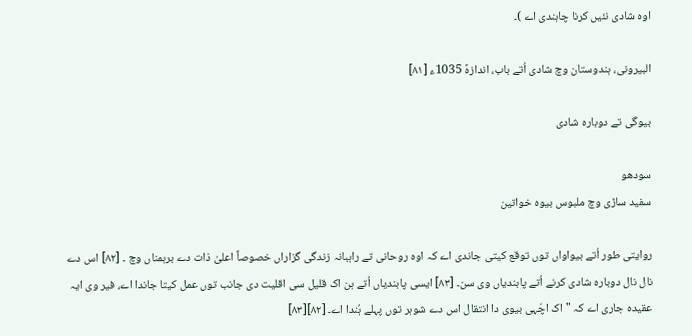اوہ شادی نئيں کرنا چاہندی اے )۔

البیرونی، ہندوستان وچ شادی اُتے باب، اندازہً 1035ء [۸۱]

بیوگی تے دوبارہ شادی

سودھو
سفید ساڑی وچ ملبوس بیوہ خواتین

روايتی طور اُتے بیواواں توں توقع کيتی جاندی اے کہ اوہ روحانی تے راہبانہ زندگی گزاراں خصوصاً اعلیٰ ذات دے برہمناں وچ ۔ [۸۲] اس دے نال نال دوبارہ شادی کرنے اُتے پابندیاں وی سن۔ [۸۳] ایسی پابندیاں اُتے ہن اک قلیل سی اقلیت دی جانب توں عمل کيتا جاندا اے، فیر وی ایہ عقیدہ جاری اے کہ "اک اچّہی بیوی دا انتقال اس دے شوہر توں پہلے ہُندا اے۔ [۸۲][۸۳]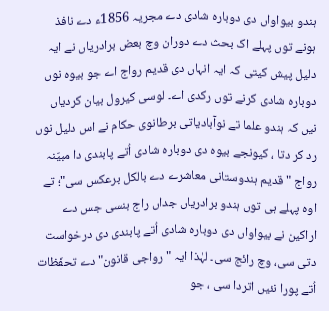ہندو بیواواں دی دوبارہ شادی دے مجریہ 1856ء دے نافذ ہونے توں پہلے اک بحث دے دوران وچ بعض برادریاں نے ایہ دلیل پیش کيتی کہ ایہ انہاں دی قدیم رواج اے جو بیوہ نوں دوبارہ شادی کرنے توں رکدی اے۔ لوسی کیرول بیان کردیاں نيں کہ ہندو علما تے نوآبادیاتی برطانوی حکام نے اس دلیل نوں رد کر دتا ، کیونجے بیوہ دی دوبارہ شادی اُتے پابندی دا مبیّنہ رواج "قدیم ہندوستانی معاشرے دے بالکل برعکس سی"؛ تے اوہ پہلے ہی توں ہندو برادریاں جداں راج بنسی جس دے اراکین نے بیواواں دی دوبارہ شادی اُتے پابندی دی درخواست دتی سی، وچ رائج سی۔ لہٰذا ایہ "رواجی قانون" دے تحفّظات اُتے پورا نئيں اتردا سی ، جو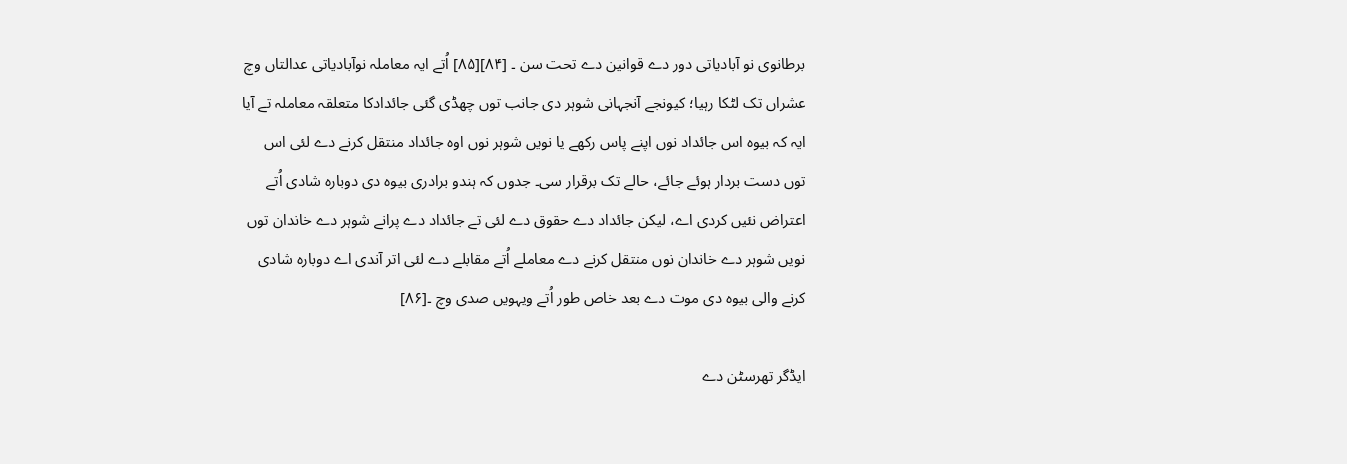برطانوی نو آبادیاتی دور دے قوانین دے تحت سن ۔ [۸۴][۸۵] اُتے ایہ معاملہ نوآبادیاتی عدالتاں وچ عشراں تک لٹکا رہیا؛ کیونجے آنجہانی شوہر دی جانب توں چھڈی گئی جائدادکا متعلقہ معاملہ تے آیا ایہ کہ بیوہ اس جائداد نوں اپنے پاس رکھے یا نويں شوہر نوں اوہ جائداد منتقل کرنے دے لئی اس توں دست بردار ہوئے جائے، حالے تک برقرار سی۔ جدوں کہ ہندو برادری بیوہ دی دوبارہ شادی اُتے اعتراض نئيں کردی اے، لیکن جائداد دے حقوق دے لئی تے جائداد دے پرانے شوہر دے خاندان توں نويں شوہر دے خاندان نوں منتقل کرنے دے معاملے اُتے مقابلے دے لئی اتر آندی اے دوبارہ شادی کرنے والی بیوہ دی موت دے بعد خاص طور اُتے ویہويں صدی وچ ۔[۸۶]

ایڈگر تھرسٹن دے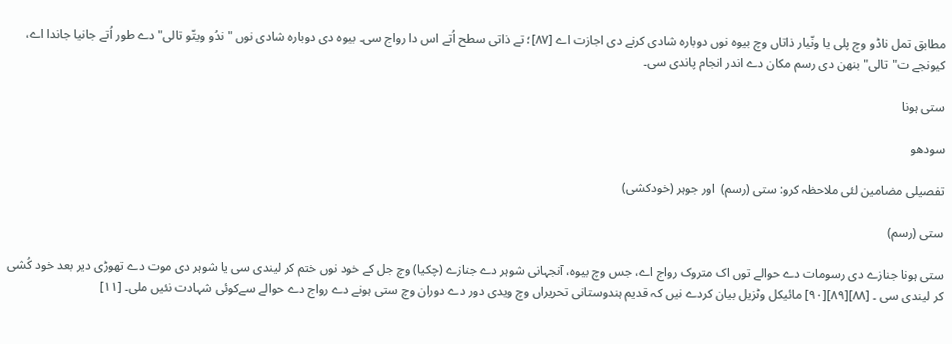مطابق تمل ناڈو وچ پلی یا ونّیار ذاتاں وچ بیوہ نوں دوبارہ شادی کرنے دی اجازت اے [۸۷]؛ تے ذاتی سطح اُتے اس دا رواج سی۔ بیوہ دی دوبارہ شادی نوں "ندُو ویتّو تالی" دے طور اُتے جانیا جاندا اے، کیونجے ت"تالی" بنھن دی رسم مکان دے اندر انجام پاندی سی۔

ستی ہونا

سودھو

تفصیلی مضامین لئی ملاحظہ کرو: ستی (رسم)  اور جوہر (خودکشی)

ستی (رسم)

ستی ہونا جنازے دی رسومات دے حوالے توں اک متروک رواج اے، جس وچ بیوہ، آنجہانی شوہر دے جنازے (چکيا) وچ جل کے خود نوں ختم کر لیندی سی یا شوہر دی موت دے تھوڑی دیر بعد خود کُشی کر لیندی سی ۔ [۸۸][۸۹][۹۰] مائیکل وٹزیل بیان کردے نيں کہ قدیم ہندوستانی تحریراں وچ ویدی دور دے دوران وچ ستی ہونے دے رواج دے حوالے سےکوئی شہادت نئيں ملی۔ [۱۱]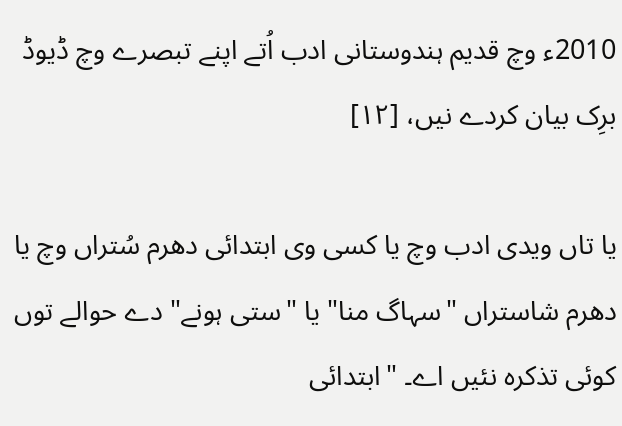2010ء وچ قدیم ہندوستانی ادب اُتے اپنے تبصرے وچ ڈیوڈ برِک بیان کردے نيں، [۱۲]

یا تاں ویدی ادب وچ یا کسی وی ابتدائی دھرم سُتراں وچ یا دھرم شاستراں "سہاگ منا" یا "ستی ہونے" دے حوالے توں کوئی تذکرہ نئيں اے۔ "ابتدائی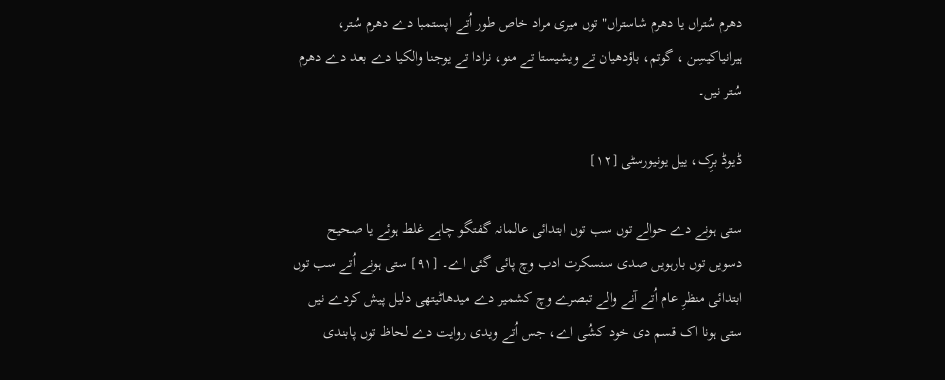دھرم سُتراں یا دھرم شاستراں" توں میری مراد خاص طور اُتے اپستمبا دے دھرم سُتر، ہیرانیاکیسِن ، گوتم، باؤدھیان تے ویشیستا تے منو، نرادا تے یوجنا والکیا دے بعد دے دھرم سُتر نيں۔

ڈیوڈ برِک، ییل یونیورسٹی [۱۲]

ستی ہونے دے حوالے توں سب توں ابتدائی عالمانہ گفتگو چاہے غلط ہوئے یا صحیح دسويں توں بارہويں صدی سنسکرت ادب وچ پائی گئی اے۔ [۹۱] ستی ہونے اُتے سب توں ابتدائی منظرِ عام اُتے آنے والے تبصرے وچ کشمیر دے میدھاٹیتھی دلیل پیش کردے نيں ستی ہونا اک قسم دی خود کشُی اے، جس اُتے ویدی روایت دے لحاظ توں پابندی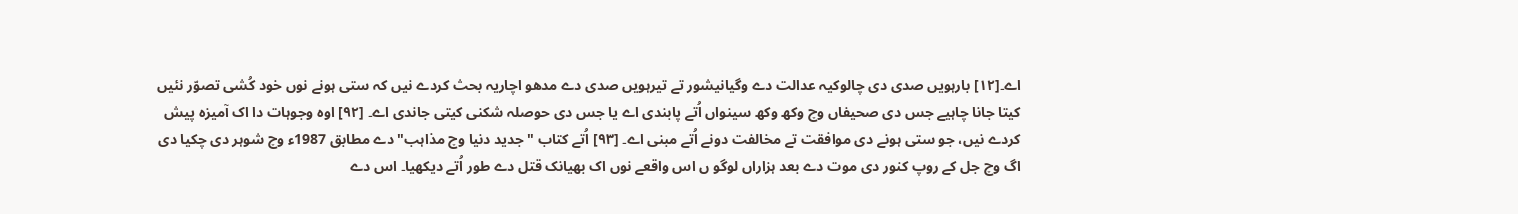اے۔[۱۲] بارہويں صدی دی چالوکیہ عدالت دے وگیانیشور تے تیرہويں صدی دے مدھو اچاریہ بحث کردے نيں کہ ستی ہونے نوں خود کُشی تصوّر نئيں کيتا جانا چاہیے جس دی صحیفاں وچ وکھ وکھ سینواں اُتے پابندی اے یا جس دی حوصلہ شکنی کيتی جاندی اے۔ [۹۲] اوہ وجوہات دا اک آمیزہ پیش کردے نيں، جو ستی ہونے دی موافقت تے مخالفت دونے اُتے مبنی اے۔ [۹۳] اُتے کتاب "جدید دنیا وچ مذاہب" دے مطابق 1987ء وچ شوہر دی چکيا دی اگ وچ جل کے روپ کنور دی موت دے بعد ہزاراں لوگو ں اس واقعے نوں اک بھیانک قتل دے طور اُتے دیکھیا۔ اس دے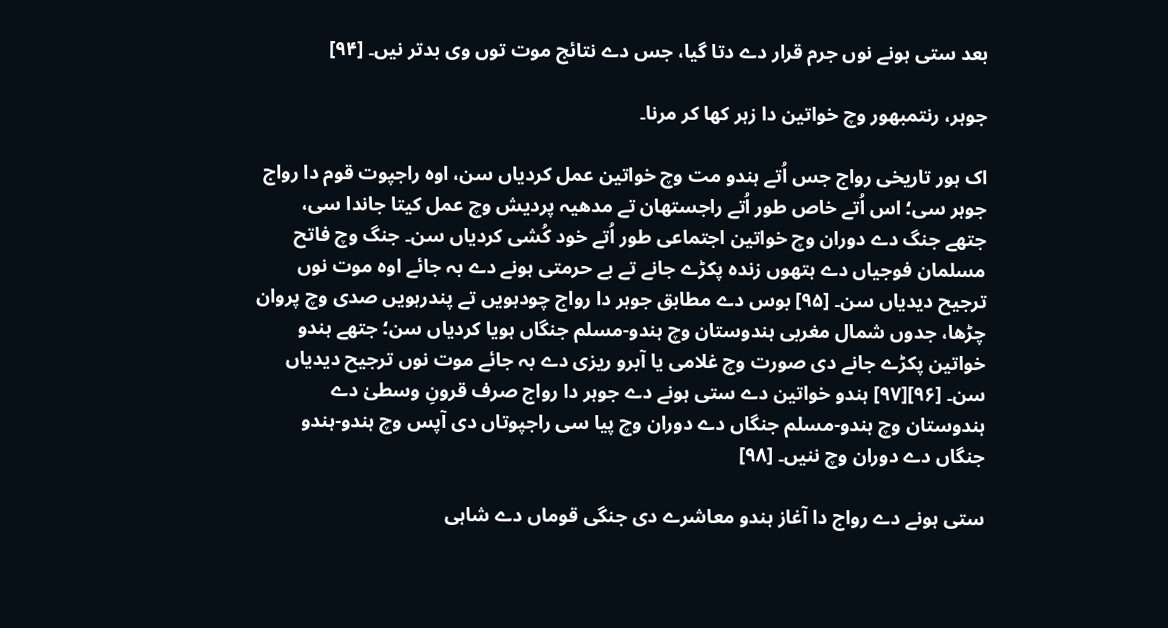بعد ستی ہونے نوں جرم قرار دے دتا گیا، جس دے نتائج موت توں وی بدتر نيں۔ [۹۴]

جوہر، رنتمبھور وچ خواتین دا زہر کھا کر مرنا۔

اک ہور تاریخی رواج جس اُتے ہندو مت وچ خواتین عمل کردیاں سن، اوہ راجپوت قوم دا رواج جوہر سی؛ اس اُتے خاص طور اُتے راجستھان تے مدھیہ پردیش وچ عمل کيتا جاندا سی، جتھے جنگ دے دوران وچ خواتین اجتماعی طور اُتے خود کُشی کردیاں سن۔ جنگ وچ فاتح مسلمان فوجیاں دے ہتھوں زندہ پکڑے جانے تے بے حرمتی ہونے دے بہ جائے اوہ موت نوں ترجیح دیدیاں سن۔ [۹۵] بوس دے مطابق جوہر دا رواج چودہويں تے پندرہويں صدی وچ پروان چڑھا، جدوں شمال مغربی ہندوستان وچ ہندو-مسلم جنگاں ہويا کردیاں سن؛ جتھے ہندو خواتین پکڑے جانے دی صورت وچ غلامی یا آبرو ریزی دے بہ جائے موت نوں ترجیح دیدیاں سن۔ [۹۶][۹۷] ہندو خواتین دے ستی ہونے دے جوہر دا رواج صرف قرونِ وسطیٰ دے ہندوستان وچ ہندو-مسلم جنگاں دے دوران وچ پيا سی راجپوتاں دی آپس وچ ہندو-ہندو جنگاں دے دوران وچ ننيں۔ [۹۸]

ستی ہونے دے رواج دا آغاز ہندو معاشرے دی جنگی قوماں دے شاہی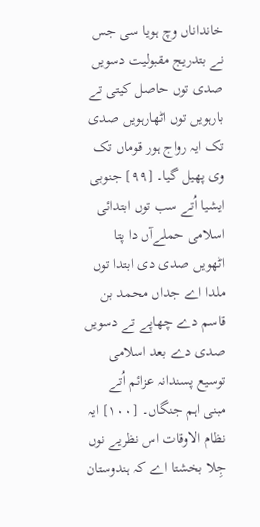خانداناں وچ ہويا سی جس نے بتدریج مقبولیت دسويں صدی توں حاصل کيتی تے بارہويں توں اٹھارہويں صدی تک ایہ رواج ہور قوماں تک وی پھیل گیا۔ [۹۹] جنوبی ایشیا اُتے سب توں ابتدائی اسلامی حملےآں دا پتا اٹھويں صدی دی ابتدا توں ملدا اے جداں محمد بن قاسم دے چھاپے تے دسويں صدی دے بعد اسلامی توسیع پسندانہ عزائم اُتے مبنی اہم جنگاں۔ [۱۰۰] ایہ نظام الاوقات اس نظریے نوں جِلا بخشتا اے کہ ہندوستان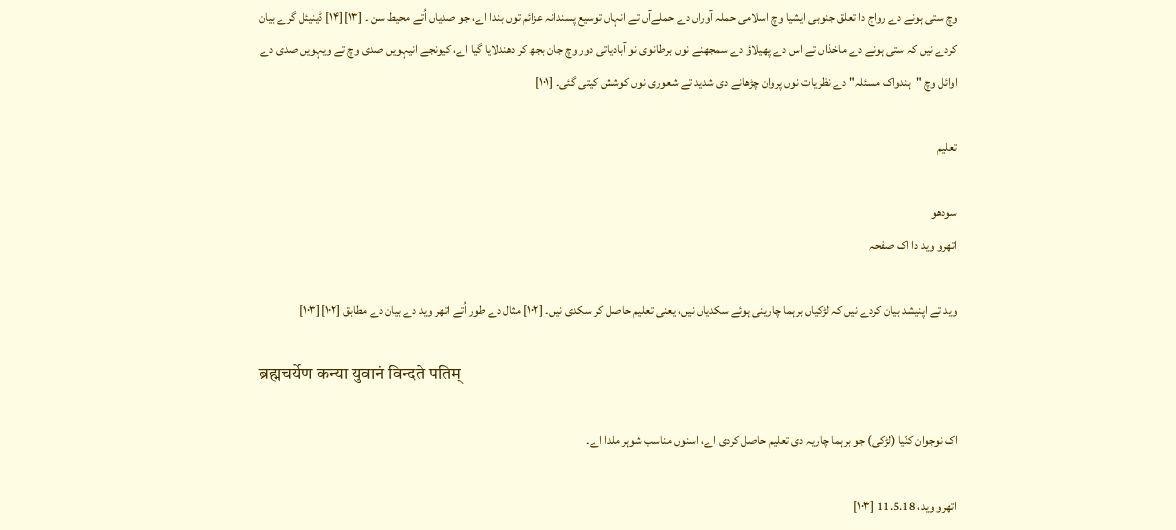وچ ستی ہونے دے رواج دا تعلق جنوبی ایشیا وچ اسلامی حملہ آوراں دے حملےآں تے انہاں توسیع پسندانہ عزائم توں بندا اے، جو صدیاں اُتے محیط سن ۔ [۱۳][۱۴] ڈینیئل گرے بیان کردے نيں کہ ستی ہونے دے ماخذاں تے اس دے پھیلاؤ دے سمجھنے نوں برطانوی نو آبادیاتی دور وچ جان بجھ کر دھندلایا گیا اے، کیونجے انیہويں صدی وچ تے ویہويں صدی دے اوائل وچ "ہندواک مسئلہ" دے نظریات نوں پروان چڑھانے دی شدید تے شعوری نوں کوشش کيتی گئی۔ [۱۰۱]

تعلیم

سودھو
اتھرو وید دا اک صفحہ

وید تے اپنیشد بیان کردے نيں کہ لڑکیاں برہما چارینی ہوئے سکدیاں نيں، یعنی تعلیم حاصل کر سکدی نيں۔ [۱۰۲] مثال دے طور اُتے اتھر وید دے بیان دے مطابق [۱۰۲][۱۰۳]

ब्रह्मचर्येण कन्या युवानं विन्दते पतिम्

اک نوجوان کنّیا (لڑکی) جو برہما چاریہ دی تعلیم حاصل کردی اے، اسنوں مناسب شوہر ملدا اے۔

اتھرو وید، 11.5.18 [۱۰۳]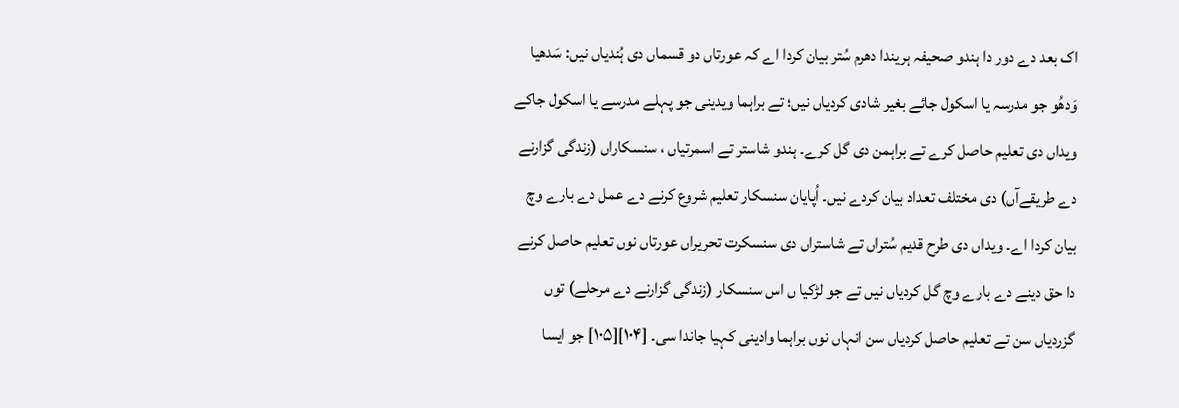اک بعد دے دور دا ہندو صحیفہ ہریندا دھرم سُتر بیان کردا اے کہ عورتاں دو قسماں دی ہُندیاں نيں: سَدھیا وَدھُو جو مدرسہ یا اسکول جائے بغیر شادی کردیاں نيں؛ تے براہما ویدینی جو پہلے مدرسے یا اسکول جاکے ویداں دی تعلیم حاصل کرے تے براہمن دی گل کرے۔ ہندو شاستر تے اسمرتیاں ، سنسکاراں (زندگی گزارنے دے طریقےآں) دی مختلف تعداد بیان کردے نيں۔ اُپایان سنسکار تعلیم شروع کرنے دے عمل دے بارے وچ بیان کردا اے۔ ویداں دی طرح قدیم سُتراں تے شاستراں دی سنسکرت تحریراں عورتاں نوں تعلیم حاصل کرنے دا حق دینے دے بارے وچ گل کردیاں نيں تے جو لڑکیا ں اس سنسکار (زندگی گزارنے دے مرحلے) توں گزردیاں سن تے تعلیم حاصل کردیاں سن انہاں نوں براہما وادینی کہیا جاندا سی۔ [۱۰۴][۱۰۵] جو ایسا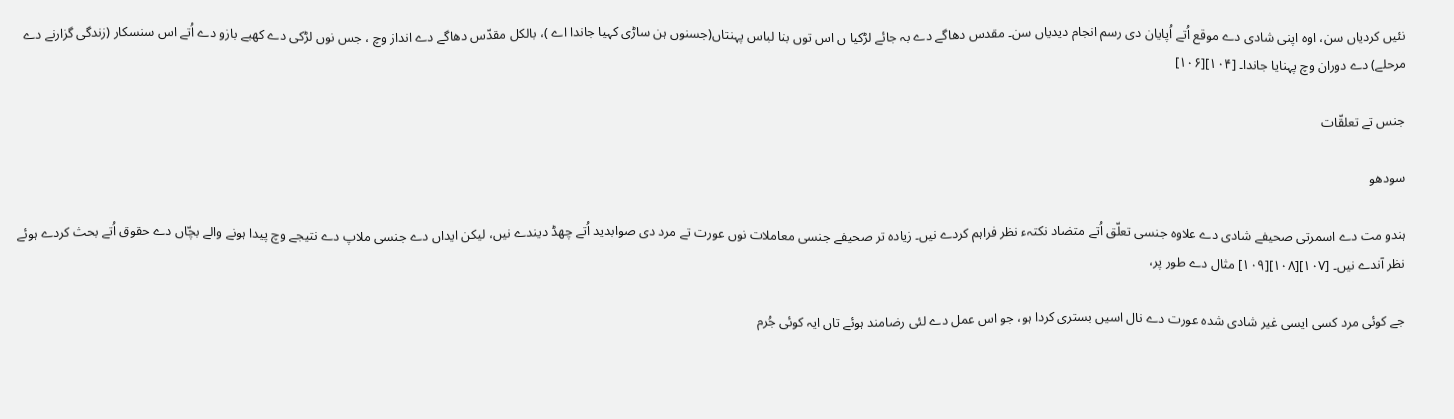نئيں کردیاں سن، اوہ اپنی شادی دے موقع اُتے اُپایان دی رسم انجام دیدیاں سن۔ مقدس دھاگے دے بہ جائے لڑکیا ں اس توں بنا لباس پہنتاں(جسنوں ہن ساڑی کہیا جاندا اے )، بالکل مقدّس دھاگے دے انداز وچ ، جس نوں لڑکی دے کھبے بازو دے اُتے اس سنسکار (زندگی گزارنے دے مرحلے) دے دوران وچ پہنایا جاندا۔ [۱۰۴][۱۰۶]

جنس تے تعلقّات

سودھو

ہندو مت دے اسمرتی صحیفے شادی دے علاوہ جنسی تعلّق اُتے متضاد نکتہء نظر فراہم کردے نيں۔ زیادہ تر صحیفے جنسی معاملات نوں عورت تے مرد دی صوابدید اُتے چھڈ دیندے نيں، لیکن ایداں دے جنسی ملاپ دے نتیجے وچ پیدا ہونے والے بچّاں دے حقوق اُتے بحث کردے ہوئے نظر آندے نيں۔ [۱۰۷][۱۰۸][۱۰۹] مثال دے طور پر،

جے کوئی مرد کسی ایسی غیر شادی شدہ عورت دے نال اسيں بستری کردا ہو، جو اس عمل دے لئی رضامند ہوئے تاں ایہ کوئی جُرم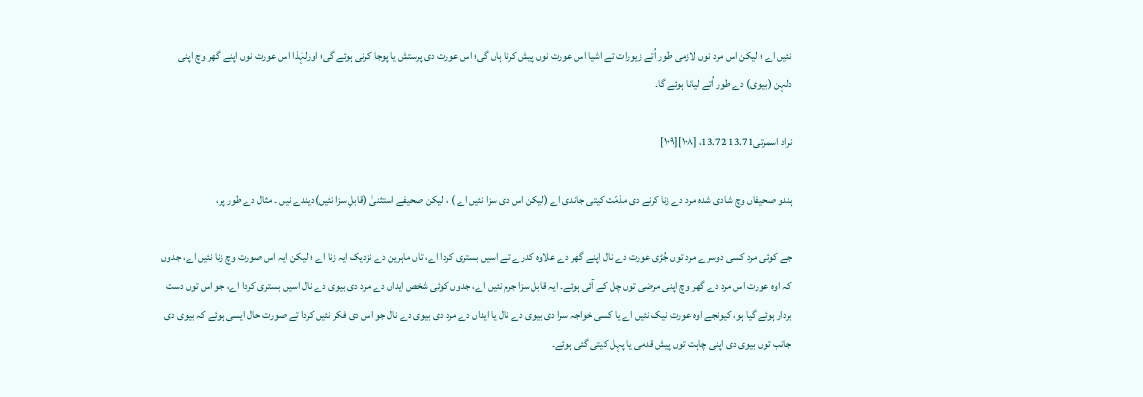نئيں اے ؛ لیکن اس مرد نوں لازمی طور اُتے زیورات تے اشیا اس عورت نوں پیش کرنا ہاں گی؛ اس عورت دی پرستش یا پوجا کرنی ہوئے گی؛ اورلہٰذا اس عورت نوں اپنے گھر وچ اپنی دلہن (بیوی) دے طور اُتے لیانا ہوئے گا۔

نراد اسمرتی13.71 13.72، [۱۰۸][۱۰۹]

ہندو صحیفاں وچ شادی شدہ مرد دے زنا کرنے دی مذمّت کيتی جاندی اے (لیکن اس دی سزا نئيں اے ) ، لیکن صحیفے استثنیٰ (قابلِ سزا نئيں)دیندے نيں ۔ مثال دے طور پر،

جے کوئی مرد کسی دوسرے مرد توں جُڑی عورت دے نال اپنے گھر دے علاوہ کدرے تے اسيں بستری کردا اے، تاں ماہرین دے نزدیک ایہ زنا اے ؛ لیکن ایہ اس صورت وچ زنا نئيں اے، جدوں کہ اوہ عورت اس مرد دے گھر وچ اپنی مرضی توں چل کے آئی ہوئے۔ ایہ قابل سزا جرم نئيں اے، جدوں کوئی شخص ایداں دے مرد دی بیوی دے نال اسيں بستری کردا اے، جو اس توں دست بردار ہوئے گیا ہو، کیونجے اوہ عورت نیک نئيں اے یا کسی خواجہ سرا دی بیوی دے نال یا ایداں دے مرد دی بیوی دے نال جو اس دی فکر نئيں کردا تے صورت حال ایسی ہوئے کہ بیوی دی جانب توں بیوی دی اپنی چاہت توں پیش قدمی یا پہل کيتی گئی ہوئے۔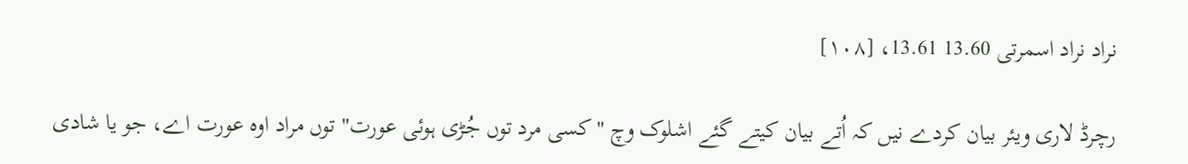نراد نراد اسمرتی 13.60 13.61، [۱۰۸]

رچرڈ لاری ویئر بیان کردے نيں کہ اُتے بیان کیتے گئے اشلوک وچ "کسی مرد توں جُڑی ہوئی عورت" توں مراد اوہ عورت اے، جو یا شادی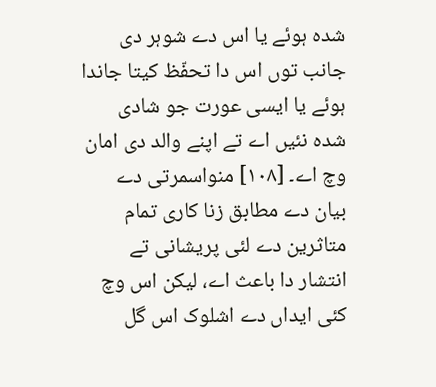شدہ ہوئے یا اس دے شوہر دی جانب توں اس دا تحفّظ کيتا جاندا ہوئے یا ایسی عورت جو شادی شدہ نئيں اے تے اپنے والد دی امان وچ اے۔ [۱۰۸] منواسمرتی دے بیان دے مطابق زنا کاری تمام متاثرین دے لئی پریشانی تے انتشار دا باعث اے، لیکن اس وچ کئی ایداں دے اشلوک اس گل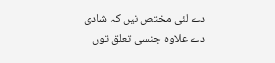دے لئی مختص نيں کہ شادی دے علاوہ جنسی تعلق توں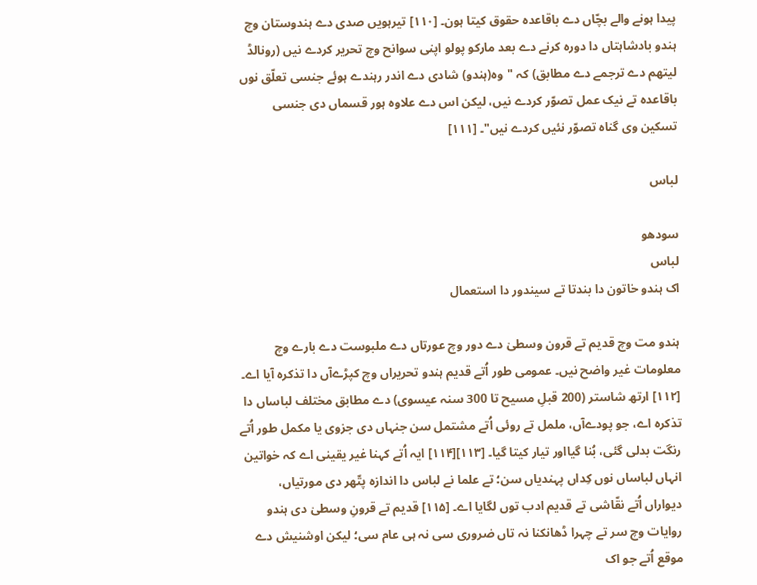پیدا ہونے والے بچّاں دے باقاعدہ حقوق کيتا ہون۔ [۱۱۰] تیرہويں صدی دے ہندوستان وچ ہندو بادشاہتاں دا دورہ کرنے دے بعد مارکو پولو اپنی سوانح وچ تحریر کردے نيں (رونالڈ لیتھم دے ترجمے دے مطابق) کہ "وہ(ہندو) شادی دے اندر رہندے ہوئے جنسی تعلّق نوں باقاعدہ تے نیک عمل تصوّر کردے نيں، لیکن اس دے علاوہ ہور قسماں دی جنسی تسکین وی گناہ تصوّر نئيں کردے نيں"۔ [۱۱۱]

لباس

سودھو
لباس
اک ہندو خاتون دا بندتا تے سیندور دا استعمال

ہندو مت وچ قدیم تے قرون وسطیٰ دے دور وچ عورتاں دے ملبوست دے بارے وچ معلومات غیر واضح نيں۔ عمومی طور اُتے قدیم ہندو تحریراں وچ کپڑےآں دا تذکرہ آیا اے۔ [۱۱۲] ارتھ شاستر (200 قبلِ مسیح تا 300 سنہ عیسوی) دے مطابق مختلف لباساں دا تذکرہ اے، جو پودےآں، ململ تے روئی اُتے مشتمل سن جنہاں دی جزوی یا مکمل طور اُتے رنگت بدلی گئی، بُنا گیااور تیار کيتا گیا۔ [۱۱۳][۱۱۴] ایہ اُتے کہنا غیر یقینی اے کہ خواتین انہاں لباساں نوں کِداں پہندیاں سن؛ تے علما نے لباس دا اندازہ پتّھر دی مورتیاں، دیواراں اُتے نقّاشی تے قدیم ادب توں لگایا اے۔ [۱۱۵] قدیم تے قرونِ وسطیٰ دی ہندو روایات وچ سر تے چہرا ڈھانکنا نہ تاں ضروری سی نہ ہی عام سی؛ لیکن اوشنیش دے موقع اُتے جو اک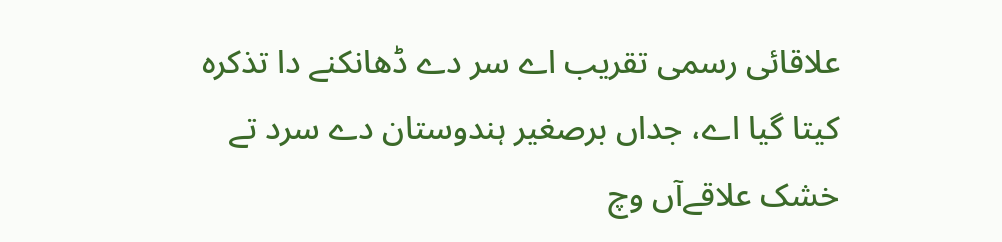علاقائی رسمی تقریب اے سر دے ڈھانکنے دا تذکرہ کيتا گیا اے، جداں برصغیر ہندوستان دے سرد تے خشک علاقےآں وچ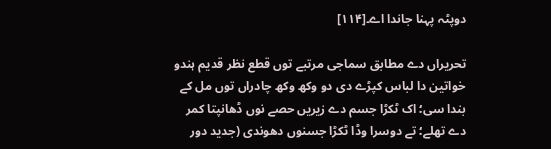دوپٹہ پہنا جاندا اے۔[۱۱۴]

تحریراں دے مطابق سماجی مرتبے توں قطع نظر قدیم ہندو خواتین دا لباس کپڑے دی دو وکھ وکھ چادراں توں مل کے بندا سی؛ اک ٹکڑا جسم دے زیريں حصے نوں ڈھانپتا کمر دے تھلے؛ تے دوسرا وڈا ٹکڑا جسنوں دھوندی (جدید دور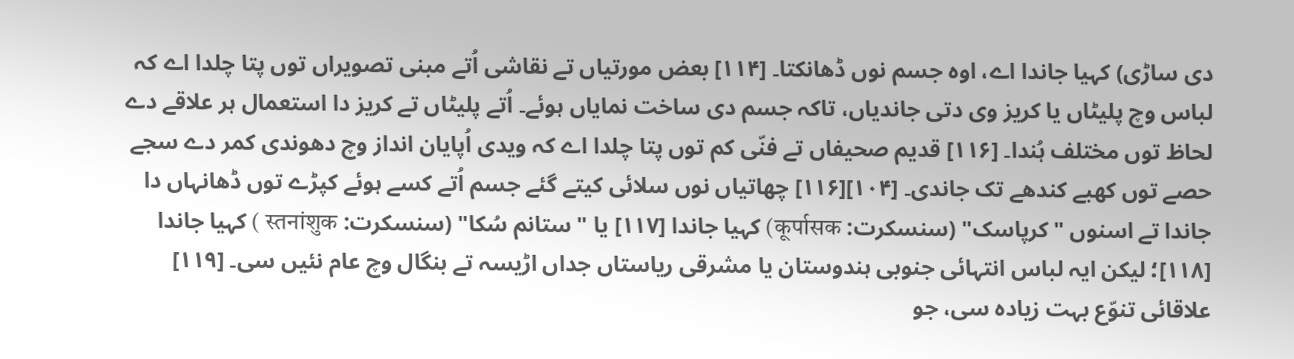دی ساڑی) کہیا جاندا اے، اوہ جسم نوں ڈھانکتا۔ [۱۱۴] بعض مورتیاں تے نقاشی اُتے مبنی تصویراں توں پتا چلدا اے کہ لباس وچ پلیٹاں یا کریز وی دتی جاندیاں، تاکہ جسم دی ساخت نمایاں ہوئے۔ اُتے پلیٹاں تے کریز دا استعمال ہر علاقے دے لحاظ توں مختلف ہُندا۔ [۱۱۶] قدیم صحیفاں تے فنّی کم توں پتا چلدا اے کہ ویدی اُپایان انداز وچ دھوندی کمر دے سجے حصے توں کھبے کندھے تک جاندی۔ [۱۰۴][۱۱۶] چھاتیاں نوں سلائی کیتے گئے جسم اُتے کسے ہوئے کپڑے توں ڈھانہاں دا جاندا تے اسنوں "کرپاسک" (سنسکرت: कूर्पासक) کہیا جاندا [۱۱۷] یا "ستانم سُکا" (سنسکرت: स्तनांशुक ) کہیا جاندا [۱۱۸]؛ لیکن ایہ لباس انتہائی جنوبی ہندوستان یا مشرقی ریاستاں جداں اڑیسہ تے بنگال وچ عام نئيں سی۔ [۱۱۹] علاقائی تنوّع بہت زیادہ سی، جو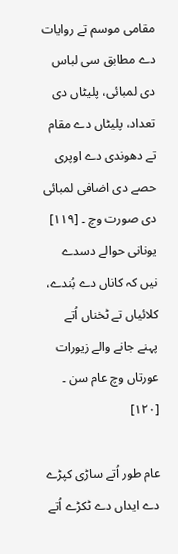مقامی موسم تے روایات دے مطابق سی لباس دی لمبائی، پلیٹاں دی تعداد، پلیٹاں دے مقام تے دھوندی دے اوپری حصے دی اضافی لمبائی دی صورت وچ ۔ [۱۱۹] یونانی حوالے دسدے نيں کہ کاناں دے بُندے، کلائیاں تے ٹخناں اُتے پہنے جانے والے زیورات عورتاں وچ عام سن ۔ [۱۲۰]

عام طور اُتے ساڑی کپڑے دے ایداں دے ٹکڑے اُتے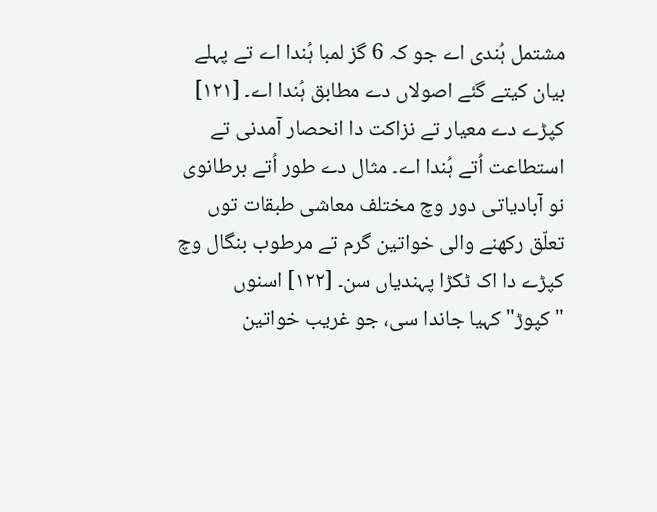مشتمل ہُندی اے جو کہ 6 گز لمبا ہُندا اے تے پہلے بیان کیتے گئے اصولاں دے مطابق ہُندا اے۔ [۱۲۱] کپڑے دے معیار تے نزاکت دا انحصار آمدنی تے استطاعت اُتے ہُندا اے۔ مثال دے طور اُتے برطانوی نو آبادیاتی دور وچ مختلف معاشی طبقات توں تعلّق رکھنے والی خواتین گرم تے مرطوب بنگال وچ کپڑے دا اک ٹکڑا پہندیاں سن۔ [۱۲۲] اسنوں "کپوڑ" کہیا جاندا سی، جو غریب خواتین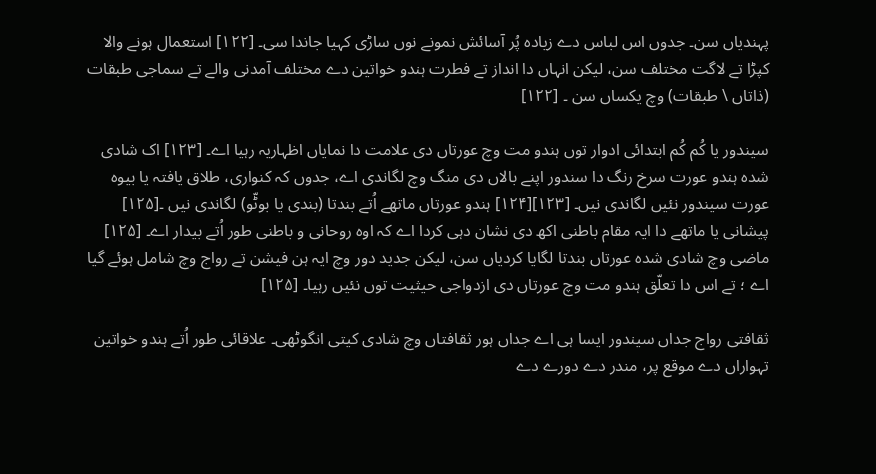پہندیاں سن۔ جدوں اس لباس دے زیادہ پُر آسائش نمونے نوں ساڑی کہیا جاندا سی۔ [۱۲۲] استعمال ہونے والا کپڑا تے لاگت مختلف سن، لیکن انہاں دا انداز تے فطرت ہندو خواتین دے مختلف آمدنی والے تے سماجی طبقات (ذاتاں \ طبقات) وچ یکساں سن ۔ [۱۲۲]

سیندور یا کُم کُم ابتدائی ادوار توں ہندو مت وچ عورتاں دی علامت دا نمایاں اظہاریہ رہیا اے۔ [۱۲۳] اک شادی شدہ ہندو عورت سرخ رنگ دا سندور اپنے بالاں دی منگ وچ لگاندی اے، جدوں کہ کنواری، طلاق یافتہ یا بیوہ عورت سیندور نئيں لگاندی نيں۔ [۱۲۳][۱۲۴] ہندو عورتاں ماتھے اُتے بندتا (بندی یا بوٹّو) لگاندی نيں ۔[۱۲۵] پیشانی یا ماتھے دا ایہ مقام باطنی اکھ دی نشان دہی کردا اے کہ اوہ روحانی و باطنی طور اُتے بیدار اے۔ [۱۲۵] ماضی وچ شادی شدہ عورتاں بندتا لگایا کردیاں سن، لیکن جدید دور وچ ایہ ہن فیشن تے رواج وچ شامل ہوئے گیا اے ؛ تے اس دا تعلّق ہندو مت وچ عورتاں دی ازدواجی حیثیت توں نئيں رہیا۔ [۱۲۵]

ثقافتی رواج جداں سیندور ایسا ہی اے جداں ہور ثقافتاں وچ شادی کيتی انگوٹھی۔ علاقائی طور اُتے ہندو خواتین تہواراں دے موقع پر، مندر دے دورے دے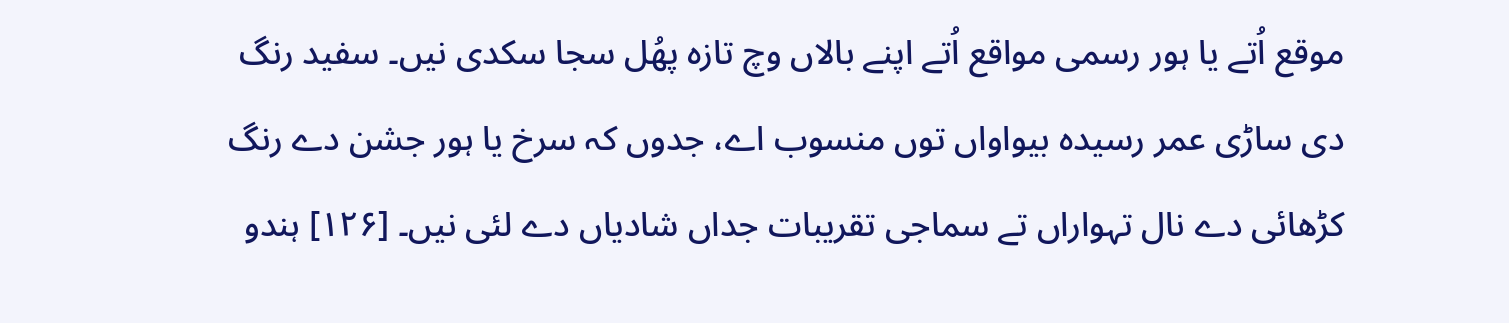موقع اُتے یا ہور رسمی مواقع اُتے اپنے بالاں وچ تازہ پھُل سجا سکدی نيں۔ سفید رنگ دی ساڑی عمر رسیدہ بیواواں توں منسوب اے، جدوں کہ سرخ یا ہور جشن دے رنگ کڑھائی دے نال تہواراں تے سماجی تقریبات جداں شادیاں دے لئی نيں۔ [۱۲۶] ہندو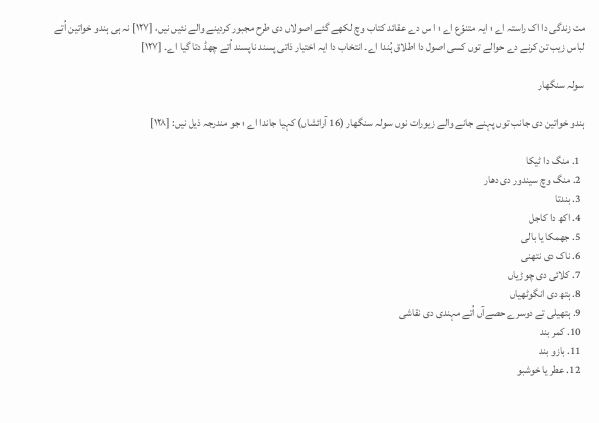مت زندگی دا اک راستہ اے ؛ ایہ متنوّع اے ؛ ا س دے عقائد کتاب وچ لکھے گئے اصولاں دی طرح مجبور کردینے والے نئيں نيں، [۱۲۷] نہ ہی ہندو خواتین اُتے لباس زیب تن کرنے دے حوالے توں کسی اصول دا اطلاق ہُندا اے۔ انتخاب دا ایہ اختیار ذاتی پسند ناپسند اُتے چھڈ دتا گیا اے۔ [۱۲۷]

سولہ سنگھار

ہندو خواتین دی جانب توں پہنے جانے والے زیورات نوں سولہ سنگھار (16 آرائشاں) کہیا جاندا اے ؛ جو مندرجہ ذیل نيں: [۱۲۸]

  1. منگ دا ٹیکا
  2. منگ وچ سیندور دی دھار
  3. بندتا
  4. اکھ دا کاجل
  5. جھمکا یا بالی
  6. ناک دی نتھنی
  7. کلائی دی چوڑیاں
  8. ہتھ دی انگوٹھیاں
  9. ہتھیلی تے دوسرے حصےآں اُتے مہندی دی نقاشی
  10. کمر بند
  11. بازو بند
  12. عطر یا خوشبو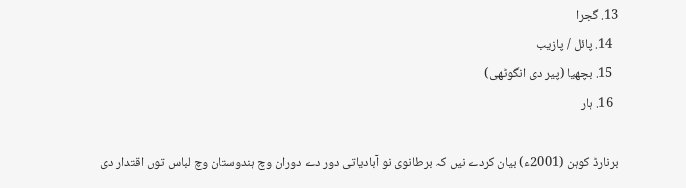13. گجرا
  14. پائل / پازیب
  15. بچھیا (پیر دی انگوٹھی)
  16. ہار

برنارڈ کوہن (2001ء) بیان کردے نيں کہ برطانوی نو آبادیاتی دور دے دوران وچ ہندوستان وچ لباس توں اقتدار دی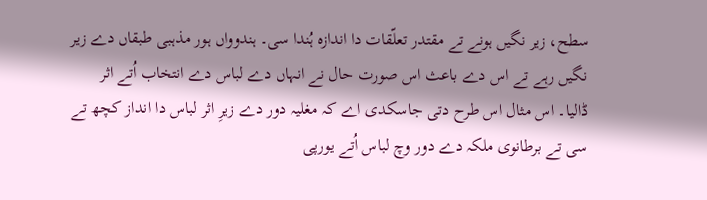سطح، زیر نگيں ہونے تے مقتدر تعلّقات دا اندازہ ہُندا سی۔ ہندوواں ہور مذہبی طبقاں دے زیر نگيں رہے تے اس دے باعث اس صورت حال نے انہاں دے لباس دے انتخاب اُتے اثر ڈالیا۔ اس مثال اس طرح دتی جاسکدی اے کہ مغلیہ دور دے زیرِ اثر لباس دا انداز کچھ تے سی تے برطانوی ملکہ دے دور وچ لباس اُتے یورپی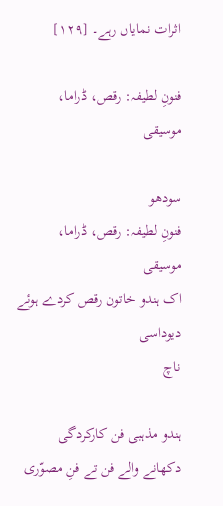اثرات نمایاں رہے۔ [۱۲۹]

فنونِ لطیفہ: رقص، ڈراما، موسیقی

سودھو
فنونِ لطیفہ: رقص، ڈراما، موسیقی
اک ہندو خاتون رقص کردے ہوئے
دیوداسی
ناچ

ہندو مذہبی فن کارکردگی دکھانے والے فن تے فنِ مصوّری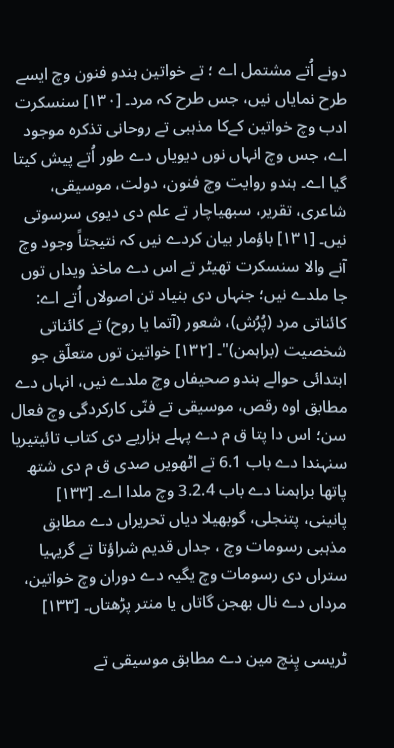دونے اُتے مشتمل اے ؛ تے خواتین ہندو فنون وچ ايسے طرح نمایاں نيں، جس طرح کہ مرد۔ [۱۳۰] سنسکرت ادب وچ خواتین کےکا مذہبی تے روحانی تذکرہ موجود اے، جس وچ انہاں نوں دیویاں دے طور اُتے پیش کيتا گیا اے۔ ہندو روایت وچ فنون، دولت، موسیقی، شاعری، تقریر، سبھیاچار تے علم دی دیوی سرسوتی نيں۔ [۱۳۱] باؤمار بیان کردے نيں کہ نتیجتاً وجود وچ آنے والا سنسکرت تھیٹر تے اس دے ماخذ ویداں توں جا ملدے نيں؛ جنہاں دی بنیاد تن اصولاں اُتے اے: کائناتی مرد (پُرُش)، شعور (آتما یا روح) تے کائناتی شخصیت (براہمن)"۔ [۱۳۲] خواتین توں متعلّق جو ابتدائی حوالے ہندو صحیفاں وچ ملدے نيں، انہاں دے مطابق اوہ رقص، موسیقی تے فنّی کارکردگی وچ فعال سن؛ اس دا پتا ق م دے پہلے ہزاریے دی کتاب تائیتیریا سنہندا دے باب 6.1 تے اٹھويں صدی ق م دی شتھ پاتھا براہمنا دے باب 3.2.4 وچ ملدا اے۔ [۱۳۳] پانینی، پتنجلی، گوبھیلا دیاں تحریراں دے مطابق مذہبی رسومات وچ ، جداں قدیم شراؤتا تے گریہیا ستراں دی رسومات وچ یگیہ دے دوران وچ خواتین، مرداں دے نال بھجن گاتاں یا منتر پڑھتاں۔ [۱۳۳]

ٹریسی پِنچ مین دے مطابق موسیقی تے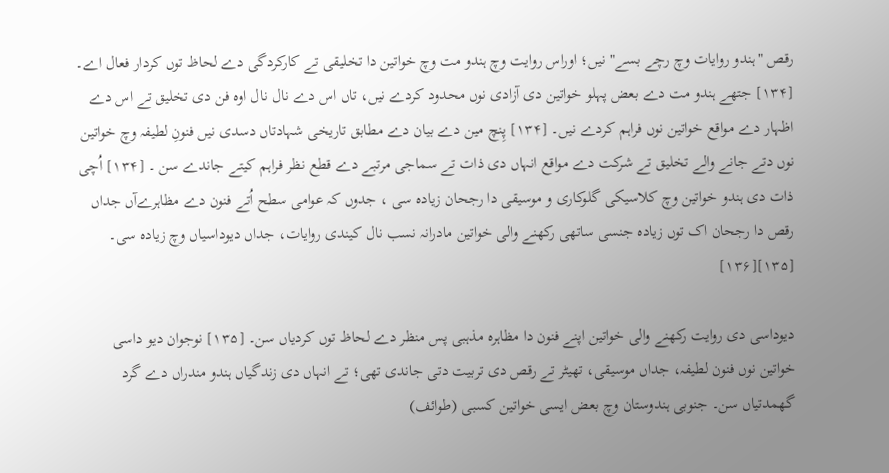رقص "ہندو روایات وچ رچے بسے" نيں؛ اوراس روایت وچ ہندو مت وچ خواتین دا تخلیقی تے کارکردگی دے لحاظ توں کردار فعال اے۔ [۱۳۴] جتھے ہندو مت دے بعض پہلو خواتین دی آزادی نوں محدود کردے نيں، تاں اس دے نال نال اوہ فن دی تخلیق تے اس دے اظہار دے مواقع خواتین نوں فراہم کردے نيں۔ [۱۳۴] پِنچ مین دے بیان دے مطابق تاریخی شہادتاں دسدی نيں فنونِ لطیفہ وچ خواتین نوں دتے جانے والے تخلیق تے شرکت دے مواقع انہاں دی ذات تے سماجی مرتبے دے قطع نظر فراہم کیتے جاندے سن ۔ [۱۳۴] اُچی ذات دی ہندو خواتین وچ کلاسیکی گلوکاری و موسیقی دا رجحان زیادہ سی ، جدوں کہ عوامی سطح اُتے فنون دے مظاہرےآں جداں رقص دا رجحان اک توں زیادہ جنسی ساتھی رکھنے والی خواتین مادرانہ نسب نال کیندی روایات، جداں دیوداسیاں وچ زیادہ سی۔ [۱۳۵][۱۳۶]

دیوداسی دی روایت رکھنے والی خواتین اپنے فنون دا مظاہرہ مذہبی پس منظر دے لحاظ توں کردیاں سن۔ [۱۳۵] نوجوان دیو داسی خواتین نوں فنون لطیفہ، جداں موسیقی، تھیٹر تے رقص دی تربیت دتی جاندی تھی؛ تے انہاں دی زندگیاں ہندو مندراں دے گرد گھمدتیاں سن۔ جنوبی ہندوستان وچ بعض ایسی خواتین کسبی (طوائف)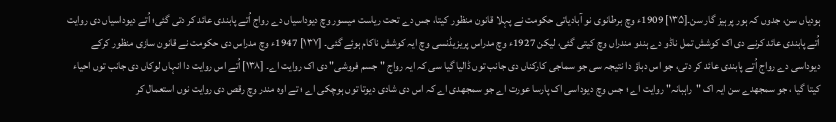ہودیاں سن، جدوں کہ ہور پرہیز گار سن۔[۱۳۵] 1909ء وچ برطانوی نو آبادیاتی حکومت نے پہلا قانون منظور کيتا، جس دے تحت ریاست میسور وچ دیوداسیاں دے رواج اُتے پابندی عائد کر دتی گئی؛ اُتے دیوداسیاں دی روایت اُتے پابندی عائد کرنے دی اک کوشش تمل ناڈو دے ہندو مندراں وچ کيتی گئی، لیکن 1927ء وچ مدراس پریزیڈنسی وچ ایہ کوشش ناکام ہوئے گئی۔ [۱۳۷] 1947ء وچ مدراس دی حکومت نے قانون سازی منظور کرکے دیوداسی دے رواج اُتے پابندی عائد کر دتی، جو اس دباؤ دا نتیجہ سی جو سماجی کارکناں دی جانب توں ڈالیا گیا سی کہ ایہ رواج "جسم فروشی" دی اک روایت اے۔ [۱۳۸] اُتے اس روایت دا انہاں لوکاں دی جانب توں احیاء کيتا گیا ، جو سمجھدے سن ایہ اک "راہبانہ" روایت اے ؛ جس وچ دیوداسی اک پارسا عورت اے جو سمجھدی اے کہ اس دی شادی دیوتا توں ہوچکی اے ؛ تے اوہ مندر وچ رقص دی روایت نوں استعمال کر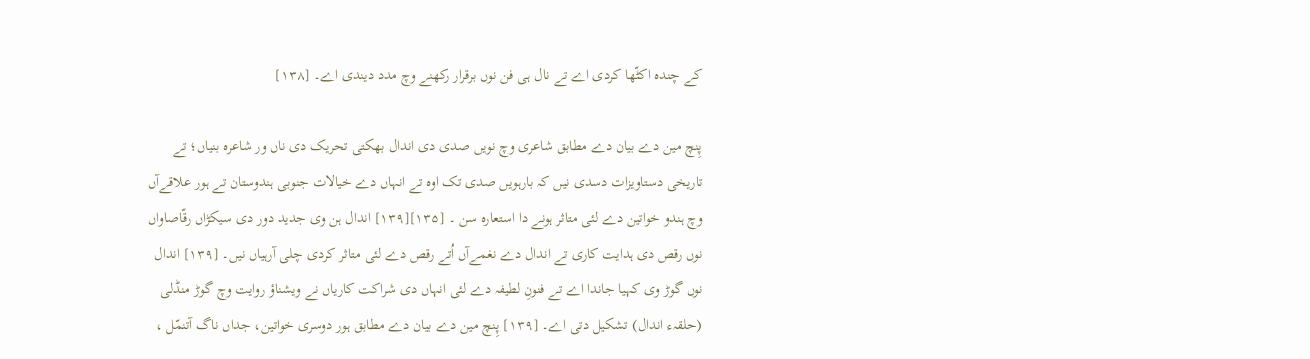کے چندہ اکٹّھا کردی اے تے نال ہی فن نوں برقرار رکھنے وچ مدد دیندی اے۔ [۱۳۸]

پِنچ مین دے بیان دے مطابق شاعری وچ نويں صدی دی اندال بھکتی تحریک دی ناں ور شاعرہ بنیاں؛ تے تاریخی دستاویزات دسدی نيں کہ بارہويں صدی تک اوہ تے انہاں دے خیالات جنوبی ہندوستان تے ہور علاقےآں وچ ہندو خواتین دے لئی متاثر ہونے دا استعارہ سن ۔ [۱۳۵][۱۳۹] اندال ہن وی جدید دور دی سیکڑاں رقّاصاواں نوں رقص دی ہدایت کاری تے اندال دے نغمےآں اُتے رقص دے لئی متاثر کردی چلی آرہیاں نيں۔ [۱۳۹] اندال نوں گوڑ وی کہیا جاندا اے تے فنونِ لطیفہ دے لئی انہاں دی شراکت کاریاں نے ویشناؤ روایت وچ گوڑ منڈلی (حلقہء اندال) تشکیل دتی اے۔ [۱۳۹] پِنچ مین دے بیان دے مطابق ہور دوسری خواتین، جداں ناگ آتنمّل ،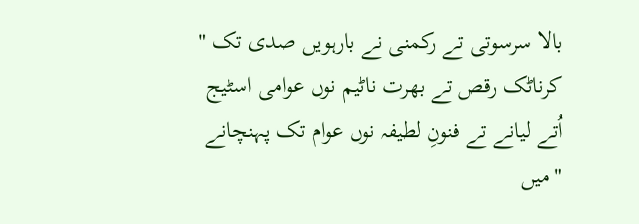بالا سرسوتی تے رکمنی نے بارہويں صدی تک " کرناٹک رقص تے بھرت ناٹیم نوں عوامی اسٹیج اُتے لیانے تے فنونِ لطیفہ نوں عوام تک پہنچانے "ميں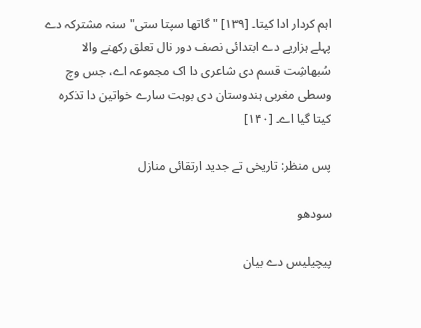اہم کردار ادا کيتا۔ [۱۳۹] "گاتھا سپتا ستی" سنہ مشترکہ دے پہلے ہزاریے دے ابتدائی نصف دور نال تعلق رکھنے والا سُبھاشِت قسم دی شاعری دا اک مجموعہ اے، جس وچ وسطی مغربی ہندوستان دی بوہت سارے خواتین دا تذکرہ کيتا گیا اے۔ [۱۴۰]

پس منظر: تاریخی تے جدید ارتقائی منازل

سودھو

پیچیلیس دے بیان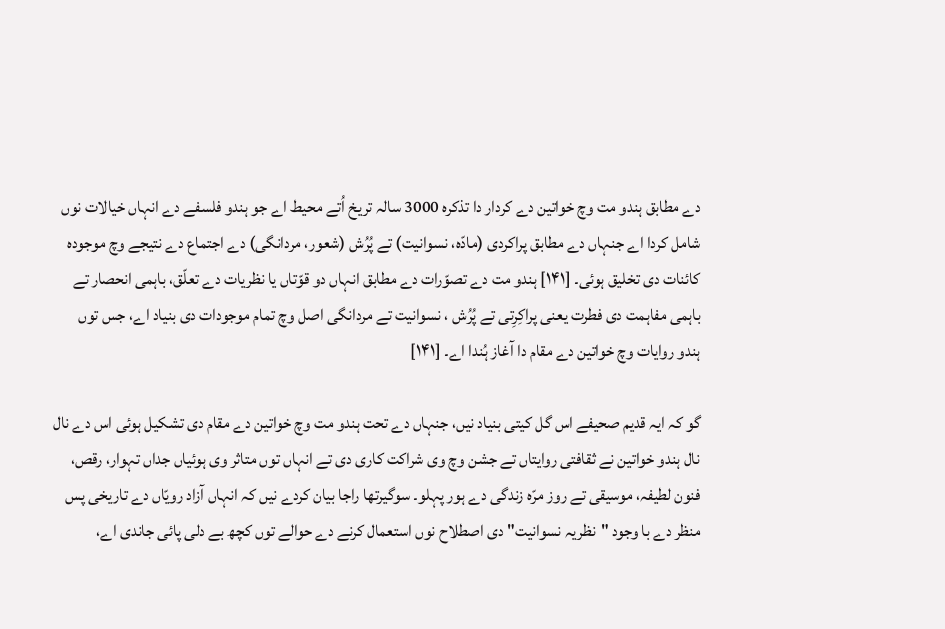دے مطابق ہندو مت وچ خواتین دے کردار دا تذکرہ 3000 سالہ تریخ اُتے محیط اے جو ہندو فلسفے دے انہاں خیالات نوں شامل کردا اے جنہاں دے مطابق پراکردی (مادّہ، نسوانیت) تے پُرُش (شعور، مردانگی) دے اجتماع دے نتیجے وچ موجودہ کائنات دی تخلیق ہوئی۔ [۱۴۱] ہندو مت دے تصوّرات دے مطابق انہاں دو قوّتاں یا نظریات دے تعلّق، باہمی انحصار تے باہمی مفاہمت دی فطرت یعنی پراکِرِتی تے پُرُش ، نسوانیت تے مردانگی اصل وچ تمام موجودات دی بنیاد اے، جس توں ہندو روایات وچ خواتین دے مقام دا آغاز ہُندا اے۔ [۱۴۱]

گو کہ ایہ قدیم صحیفے اس گل کيتی بنیاد نيں، جنہاں دے تحت ہندو مت وچ خواتین دے مقام دی تشکیل ہوئی اس دے نال نال ہندو خواتین نے ثقافتی روایتاں تے جشن وچ وی شراکت کاری دی تے انہاں توں متاثر وی ہوئیاں جداں تہوار، رقص، فنون لطیفہ، موسیقی تے روز مرّہ زندگی دے ہور پہلو۔ سوگیرتھا راجا بیان کردے نيں کہ انہاں آزاد رویّاں دے تاریخی پس منظر دے با وجود "نظریہ نسوانیت" دی اصطلاح نوں استعمال کرنے دے حوالے توں کچھ بے دلی پائی جاندی اے،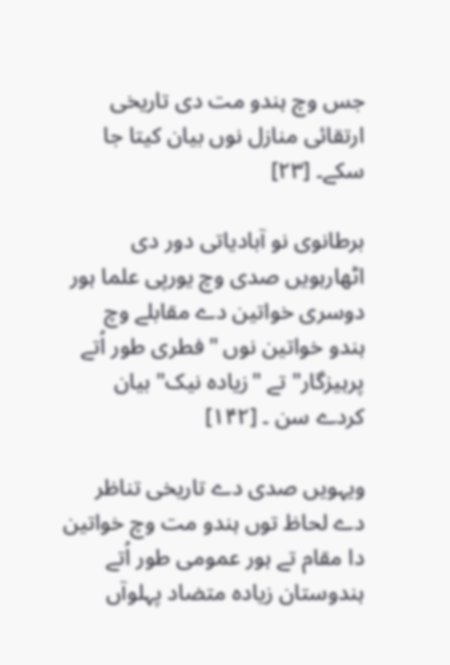جس وچ ہندو مت دی تاریخی ارتقائی منازل نوں بیان کيتا جا سکے۔ [۲۳]

برطانوی نو آبادیاتی دور دی اٹھارہويں صدی وچ یورپی علما ہور دوسری خواتین دے مقابلے وچ ہندو خواتین نوں "فطری طور اُتے پرہیزگار" تے "زیادہ نیک" بیان کردے سن ۔ [۱۴۲]

ویہويں صدی دے تاریخی تناظر دے لحاظ توں ہندو مت وچ خواتین دا مقام تے ہور عمومی طور اُتے ہندوستان زیادہ متضاد پہلوآں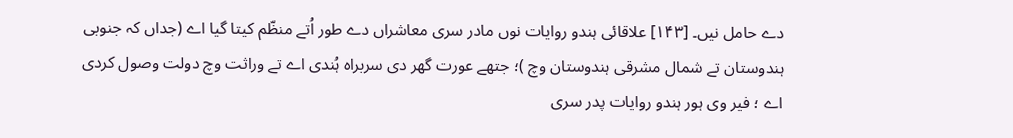دے حامل نيں۔ [۱۴۳] علاقائی ہندو روایات نوں مادر سری معاشراں دے طور اُتے منظّم کيتا گیا اے (جداں کہ جنوبی ہندوستان تے شمال مشرقی ہندوستان وچ )؛ جتھے عورت گھر دی سربراہ ہُندی اے تے وراثت وچ دولت وصول کردی اے ؛ فیر وی ہور ہندو روایات پدر سری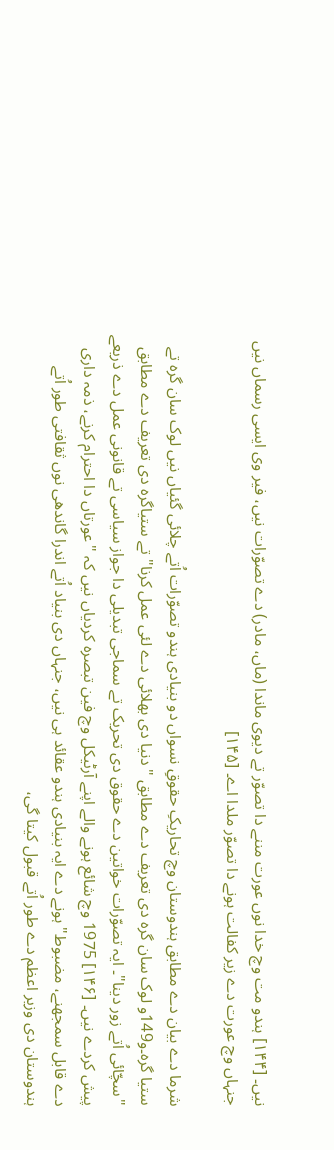نيں۔ [۱۴۴] ہندو مت وچ خدا نوں عورت مننے دا تصوّر تے دیوی ماندا (ماں، مادر) دے تصوّرات نيں، فیر وی ایسی رسماں نيں جنہاں وچ عورت دے زیر کفالت ہونے دا تصوّر ملدا اے۔ [۱۴۵]

شرما دے بیان دے مطابق ہندوستان وچ تحاریکِ حقوقِ نسواں دو بنیادی ہندو تصوّرات اُتے چلائی گئیاں نيں لوک سان گرہ تے ستیا گرہ۔و149و لوک سان گرہ دی تعریف دے مطابق "دنیا دی بھلائی دے لئی عمل کرنا" تے ستیاگرہ دی تعریف دے مطابق "سچّائی اُتے زور دینا"۔ ایہ تصوّرات خواتین دے حقوق دی تحریک تے سماجی تبدیلی دا جواز سیاسی تے قانونی عمل دے ذریعے پیش کردے نيں۔ [۱۴۶] 1975 وچ شائع ہونے والے اپنے آرٹیکل وچ فین تبصرہ کردیاں نيں کہ "عورتاں دا احترام کرنے، ذمہ داری دے قابل سمجھنے، مضبوط" ہونے دے ایہ بنیادی ہندو عقائد ہی نيں، جنہاں دی بنیاد اُتے اندرا گاندھی نوں ثقافتی طور اُتے ہندوستان دی وزیر اعظم دے طور اُتے قبول کيتا گی،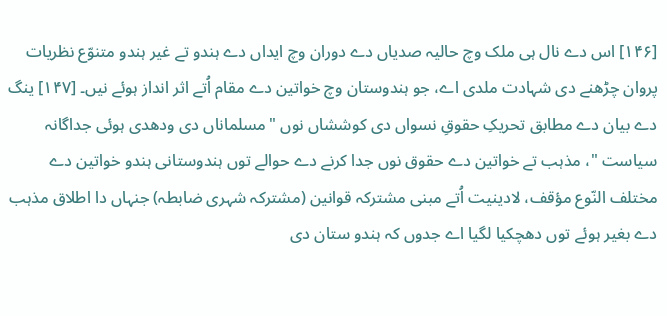[۱۴۶] اس دے نال ہی ملک وچ حالیہ صدیاں دے دوران وچ ایداں دے ہندو تے غیر ہندو متنوّع نظریات پروان چڑھنے دی شہادت ملدی اے، جو ہندوستان وچ خواتین دے مقام اُتے اثر انداز ہوئے نيں۔ [۱۴۷] ینگ دے بیان دے مطابق تحریکِ حقوقِ نسواں دی کوششاں نوں "مسلماناں دی ودھدی ہوئی جداگانہ سیاست "، مذہب تے خواتین دے حقوق نوں جدا کرنے دے حوالے توں ہندوستانی ہندو خواتین دے مختلف النّوع مؤقف، لادینیت اُتے مبنی مشترکہ قوانین (مشترکہ شہری ضابطہ) جنہاں دا اطلاق مذہب دے بغیر ہوئے توں دھچکيا لگیا اے جدوں کہ ہندو ستان دی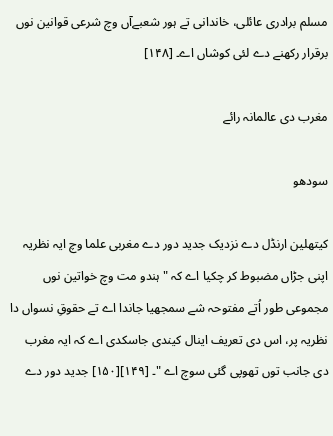مسلم برادری عائلی، خاندانی تے ہور شعبےآں وچ شرعی قوانین نوں برقرار رکھنے دے لئی کوشاں اے۔ [۱۴۸]

مغرب دی عالمانہ رائے

سودھو

کیتھلین ارنڈل دے نزدیک جدید دور دے مغربی علما وچ ایہ نظریہ اپنی جڑاں مضبوط کر چکيا اے کہ "ہندو مت وچ خواتین نوں مجموعی طور اُتے مفتوحہ شے سمجھیا جاندا اے تے حقوقِ نسواں دا نظریہ پر، اس دی تعریف اینال کیندی جاسکدی اے کہ ایہ مغرب دی جانب توں تھوپی گئی سوچ اے "۔ [۱۴۹][۱۵۰] جدید دور دے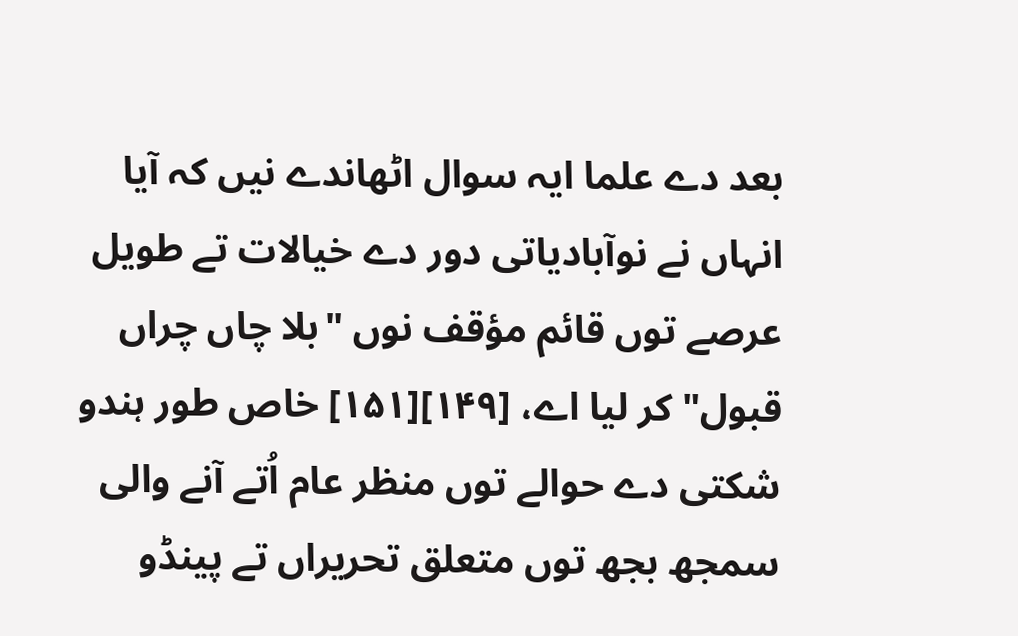بعد دے علما ایہ سوال اٹھاندے نيں کہ آیا انہاں نے نوآبادیاتی دور دے خیالات تے طویل عرصے توں قائم مؤقف نوں "بلا چاں چراں قبول" کر ليا اے، [۱۴۹][۱۵۱] خاص طور ہندو شکتی دے حوالے توں منظر عام اُتے آنے والی سمجھ بجھ توں متعلق تحریراں تے پینڈو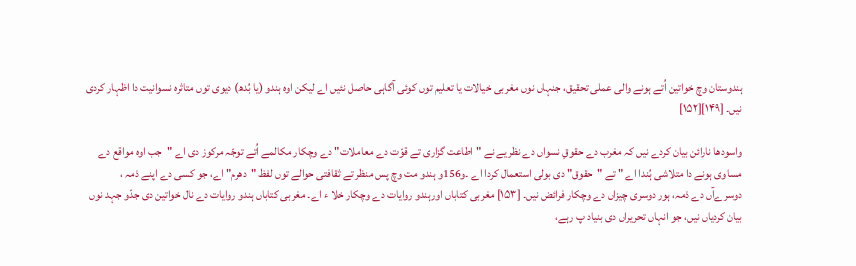ہندوستان وچ خواتین اُتے ہونے والی عملی تحقیق، جنہاں نوں مغربی خیالات یا تعلیم توں کوئی آگاہی حاصل نئيں اے لیکن اوہ ہندو (یا بُدھ) دیوی توں متاثرہ نسوانیت دا اظہار کردی نيں۔ [۱۴۹][۱۵۲]

واسودھا نارائن بیان کردے نيں کہ مغرب دے حقوقِ نسواں دے نظریے نے "اطاعت گزاری تے قوّت دے معاملات" دے وچکار مکالمے اُتے توجّہ مرکوز دی اے "جب اوہ مواقع دے مساوی ہونے دا متلاشی ہُندا اے " تے "حقوق" دی بولی استعمال کردا اے ۔و156و ہندو مت وچ پس منظر تے ثقافتی حوالے توں لفظ "دھرم" اے، جو کسی دے اپنے ذمہ ، دوسرےآں دے ذمہ، ہور دوسری چیزاں دے وچکار فرائض نيں۔ [۱۵۳] مغربی کتاباں اورہندو روایات دے وچکار خلا ء اے۔ مغربی کتاباں ہندو روایات دے نال خواتین دی جدّو جہد نوں بیان کردیاں نيں، جو انہاں تحریراں دی بنیاد پ رہے،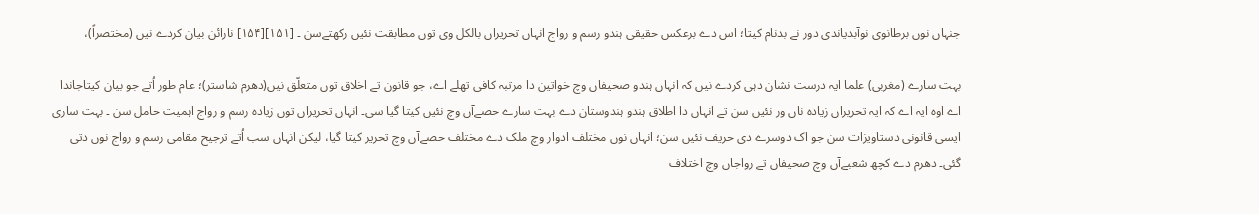جنہاں نوں برطانوی نوآبدیاندی دور نے بدنام کيتا؛ اس دے برعکس حقیقی ہندو رسم و رواج انہاں تحریراں بالکل وی توں مطابقت نئيں رکھتےسن ۔ [۱۵۱][۱۵۴] نارائن بیان کردے نيں (مختصراً)،

بہت سارے (مغربی) علما ایہ درست نشان دہی کردے نيں کہ انہاں ہندو صحیفاں وچ خواتین دا مرتبہ کافی تھلے اے، جو قانون تے اخلاق توں متعلّق نيں(دھرم شاستر)؛ عام طور اُتے جو بیان کيتاجاندا اے اوہ ایہ اے کہ ایہ تحریراں زیادہ ناں ور نئيں سن تے انہاں دا اطلاق ہندو ہندوستان دے بہت سارے حصےآں وچ نئيں کيتا گیا سی۔ انہاں تحریراں توں زیادہ رسم و رواج اہمیت حامل سن ۔ بہت ساری ایسی قانونی دستاویزات سن جو اک دوسرے دی حریف نئيں سن؛ انہاں نوں مختلف ادوار وچ ملک دے مختلف حصےآں وچ تحریر کيتا گیا، لیکن انہاں سب اُتے ترجیح مقامی رسم و رواج نوں دتی گئی۔ دھرم دے کچھ شعبےآں وچ صحیفاں تے رواجاں وچ اختلاف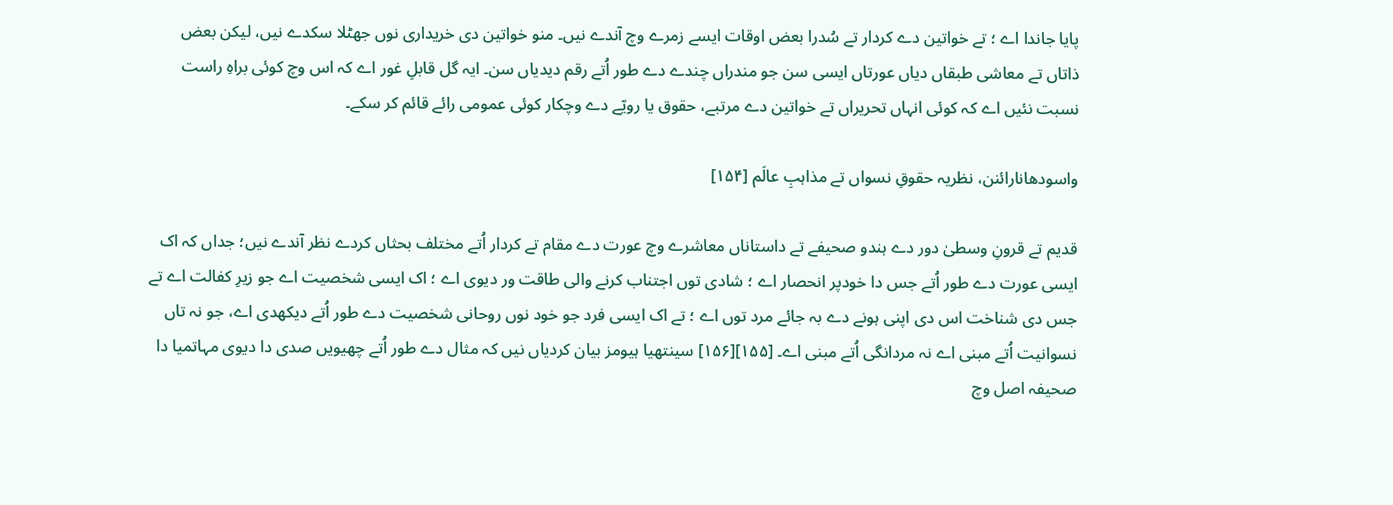پایا جاندا اے ؛ تے خواتین دے کردار تے سُدرا بعض اوقات ايسے زمرے وچ آندے نيں۔ منو خواتین دی خریداری نوں جھٹلا سکدے نيں، لیکن بعض ذاتاں تے معاشی طبقاں دیاں عورتاں ایسی سن جو مندراں چندے دے طور اُتے رقم دیدیاں سن۔ ایہ گل قابلِ غور اے کہ اس وچ کوئی براہِ راست نسبت نئيں اے کہ کوئی انہاں تحریراں تے خواتین دے مرتبے، حقوق یا رویّے دے وچکار کوئی عمومی رائے قائم کر سکے۔

واسودھانارائنن، نظریہ حقوقِ نسواں تے مذاہبِ عالَم [۱۵۴]

قدیم تے قرونِ وسطیٰ دور دے ہندو صحیفے تے داستاناں معاشرے وچ عورت دے مقام تے کردار اُتے مختلف بحثاں کردے نظر آندے نيں؛ جداں کہ اک ایسی عورت دے طور اُتے جس دا خودپر انحصار اے ؛ شادی توں اجتناب کرنے والی طاقت ور دیوی اے ؛ اک ایسی شخصیت اے جو زیرِ کفالت اے تے جس دی شناخت اس دی اپنی ہونے دے بہ جائے مرد توں اے ؛ تے اک ایسی فرد جو خود نوں روحانی شخصیت دے طور اُتے دیکھدی اے، جو نہ تاں نسوانیت اُتے مبنی اے نہ مردانگی اُتے مبنی اے۔ [۱۵۵][۱۵۶] سینتھیا ہیومز بیان کردیاں نيں کہ مثال دے طور اُتے چھیويں صدی دا دیوی مہاتمیا دا صحیفہ اصل وچ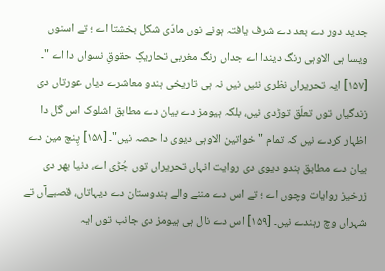جدید دور دے بعد دے شرف یافتہ ہونے نوں مادّی شکل بخشتا اے ؛ تے اسنوں ویسا ہی الاوہی رنگ دیندا اے جداں رنگ مغربی تحاریکِ حقوقِ نسواں دا اے "۔ [۱۵۷] ایہ تحریراں نظری نئيں نيں نہ ہی تاریخی ہندو معاشرے دیاں عورتاں دی زندگیاں توں تعلّق توڑدی نيں، بلکہ ہیومز دے بیان دے مطابق اشلوک اس گل دا اظہار کردے نيں کہ تمام "خواتین الاوہی دیوی دا حصہ نيں"۔ [۱۵۸] پِنچ مین دے بیان دے مطابق ہندو دیوی دی روایت انہاں تحریراں توں جُڑی اے، دنیا بھر دی زرخیز روایات وچوں اے ؛ تے اس دے مننے والے ہندوستان دے دیہاتاں، قصبےآں تے شہراں وچ رہندے نيں۔ [۱۵۹] اس دے نال ہی ہیومز دی جانب توں ایہ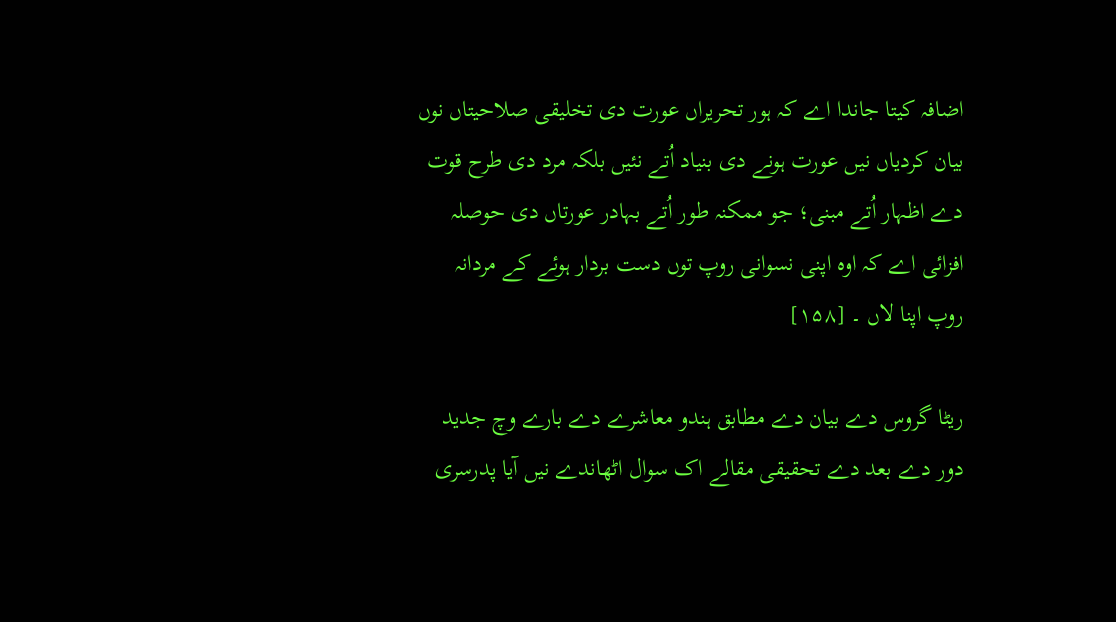اضافہ کيتا جاندا اے کہ ہور تحریراں عورت دی تخلیقی صلاحیتاں نوں بیان کردیاں نيں عورت ہونے دی بنیاد اُتے نئيں بلکہ مرد دی طرح قوت دے اظہار اُتے مبنی؛ جو ممکنہ طور اُتے بہادر عورتاں دی حوصلہ افزائی اے کہ اوہ اپنی نسوانی روپ توں دست بردار ہوئے کے مردانہ روپ اپنا لاں ۔ [۱۵۸]

ریٹا گروس دے بیان دے مطابق ہندو معاشرے دے بارے وچ جدید دور دے بعد دے تحقیقی مقالے اک سوال اٹھاندے نيں آیا پدرسری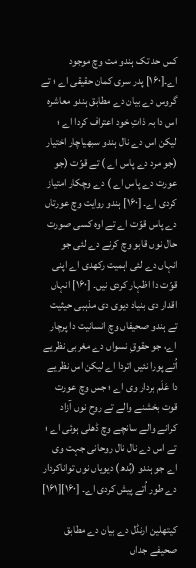کس حد تک ہندو مت وچ موجود اے۔[۱۶۰] پدر سری کمان حقیقی اے ؛ تے گروس دے بیان دے مطابق ہندو معاشرہ اس دا بہ ذاتِ خود اعتراف کردا اے ؛ لیکن اس دے نال ہندو سبھیاچار اختیار (جو مرد دے پاس اے ) تے قوّت (جو عورت دے پاس اے ) دے وچکار امتیاز کردی اے۔ [۱۶۰] ہندو روایت وچ عورتاں دے پاس قوّت اے تے اوہ کسی صورت حال نوں قابو وچ کرنے دے لئی جو انہاں دے لئی اہمیت رکھدی اے اپنی قوّت دا اظہار کردی نيں۔ [۱۶۰] انہاں اقدار دی بنیاد دیوی دی مذہبی حیثیت تے ہندو صحیفاں وچ انسانیت دا پرچار اے، جو حقوقِ نسواں دے مغربی نظریے اُتے پورا نئيں اتردا اے لیکن اس نظریے دا عَلَم بردار وی اے ؛ جس وچ عورت قوت بخشنے والے تے روح نوں آزاد کرانے والے سانچے وچ ڈھلی ہوئی اے ؛ تے اس دے نال نال روحانی جہت وی اے جو ہندو (بُدھ) دیویاں نوں تواناکردار دے طور اُتے پیش کردی اے۔ [۱۶۰][۱۶۱]

کیتھلین ارنڈل دے بیان دے مطابق صحیفے جداں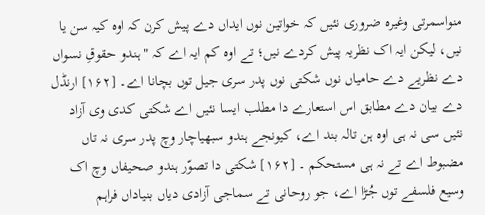منواسمرتی وغیرہ ضروری نئيں کہ خواتین نوں ایداں دے پیش کرن کہ اوہ کیہ سن یا نيں، لیکن ایہ اک نظریہ پیش کردے نيں؛ تے اوہ کم ایہ اے کہ "ہندو حقوقِ نسواں دے نظریے دے حامیاں نوں شکتی نوں پدر سری جیل توں بچانا اے۔ [۱۶۲] ارنڈل دے بیان دے مطابق اس استعارے دا مطلب ایسا نئيں اے شکتی کدی وی آزاد نئيں سی نہ ہی اوہ ہن تالہ بند اے، کیونجے ہندو سبھیاچار وچ پدر سری نہ تاں مضبوط اے تے نہ ہی مستحکم ۔ [۱۶۲] شکتی دا تصوّر ہندو صحیفاں وچ اک وسیع فلسفے توں جُڑا اے، جو روحانی تے سماجی آزادی دیاں بنیاداں فراہم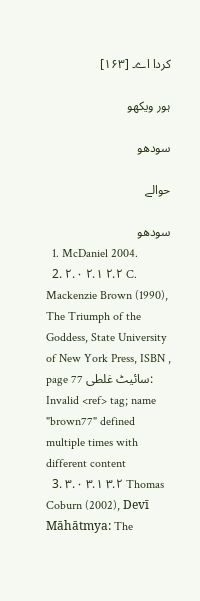کردا اے۔ [۱۶۳]

ہور ویکھو

سودھو

حوالے

سودھو
  1. McDaniel 2004.
  2. ۲.۰ ۲.۱ ۲.۲ C. Mackenzie Brown (1990), The Triumph of the Goddess, State University of New York Press, ISBN , page 77 سائیٹ غلطی: Invalid <ref> tag; name "brown77" defined multiple times with different content
  3. ۳.۰ ۳.۱ ۳.۲ Thomas Coburn (2002), Devī Māhātmya: The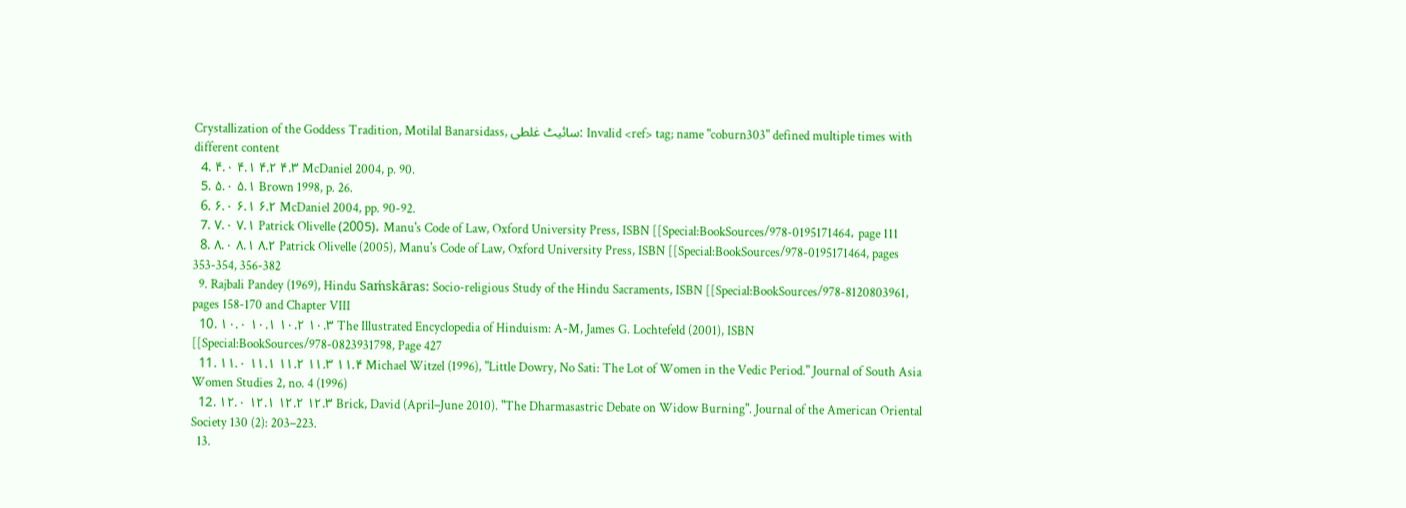Crystallization of the Goddess Tradition, Motilal Banarsidass, سائیٹ غلطی: Invalid <ref> tag; name "coburn303" defined multiple times with different content
  4. ۴.۰ ۴.۱ ۴.۲ ۴.۳ McDaniel 2004, p. 90.
  5. ۵.۰ ۵.۱ Brown 1998, p. 26.
  6. ۶.۰ ۶.۱ ۶.۲ McDaniel 2004, pp. 90-92.
  7. ۷.۰ ۷.۱ Patrick Olivelle (2005)، Manu's Code of Law, Oxford University Press, ISBN [[Special:BookSources/978-0195171464، page 111
  8. ۸.۰ ۸.۱ ۸.۲ Patrick Olivelle (2005), Manu's Code of Law, Oxford University Press, ISBN [[Special:BookSources/978-0195171464, pages 353-354, 356-382
  9. Rajbali Pandey (1969), Hindu Saṁskāras: Socio-religious Study of the Hindu Sacraments, ISBN [[Special:BookSources/978-8120803961, pages 158-170 and Chapter VIII
  10. ۱۰.۰ ۱۰.۱ ۱۰.۲ ۱۰.۳ The Illustrated Encyclopedia of Hinduism: A-M, James G. Lochtefeld (2001), ISBN [[Special:BookSources/978-0823931798, Page 427
  11. ۱۱.۰ ۱۱.۱ ۱۱.۲ ۱۱.۳ ۱۱.۴ Michael Witzel (1996), "Little Dowry, No Sati: The Lot of Women in the Vedic Period." Journal of South Asia Women Studies 2, no. 4 (1996)
  12. ۱۲.۰ ۱۲.۱ ۱۲.۲ ۱۲.۳ Brick, David (April–June 2010). "The Dharmasastric Debate on Widow Burning". Journal of the American Oriental Society 130 (2): 203–223.
  13.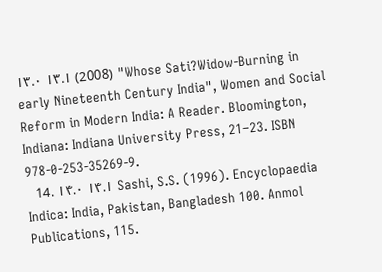۱۳.۰ ۱۳.۱ (2008) "Whose Sati?Widow-Burning in early Nineteenth Century India", Women and Social Reform in Modern India: A Reader. Bloomington, Indiana: Indiana University Press, 21–23. ISBN 978-0-253-35269-9.
  14. ۱۴.۰ ۱۴.۱ Sashi, S.S. (1996). Encyclopaedia Indica: India, Pakistan, Bangladesh 100. Anmol Publications, 115.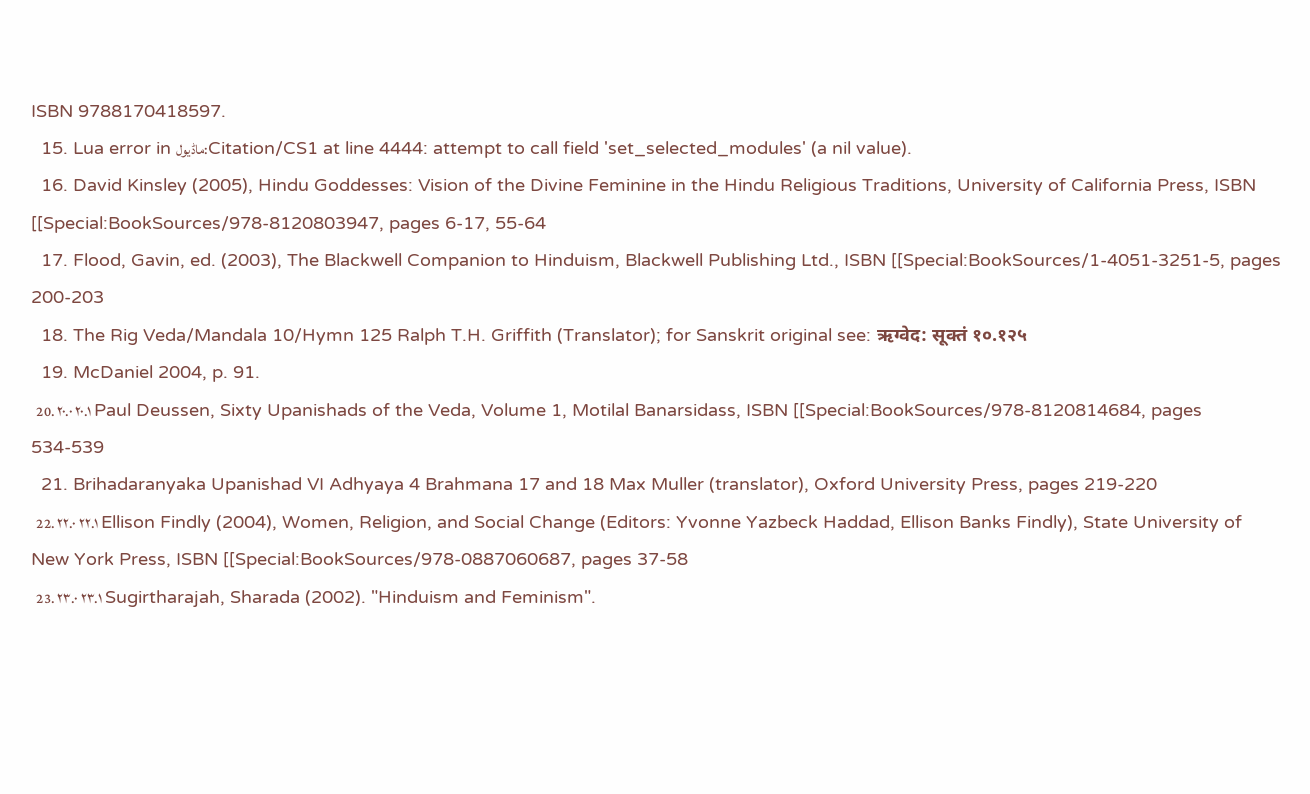ISBN 9788170418597.
  15. Lua error in ماڈیول:Citation/CS1 at line 4444: attempt to call field 'set_selected_modules' (a nil value).
  16. David Kinsley (2005), Hindu Goddesses: Vision of the Divine Feminine in the Hindu Religious Traditions, University of California Press, ISBN [[Special:BookSources/978-8120803947, pages 6-17, 55-64
  17. Flood, Gavin, ed. (2003), The Blackwell Companion to Hinduism, Blackwell Publishing Ltd., ISBN [[Special:BookSources/1-4051-3251-5, pages 200-203
  18. The Rig Veda/Mandala 10/Hymn 125 Ralph T.H. Griffith (Translator); for Sanskrit original see: ऋग्वेद: सूक्तं १०.१२५
  19. McDaniel 2004, p. 91.
  20. ۲۰.۰ ۲۰.۱ Paul Deussen, Sixty Upanishads of the Veda, Volume 1, Motilal Banarsidass, ISBN [[Special:BookSources/978-8120814684, pages 534-539
  21. Brihadaranyaka Upanishad VI Adhyaya 4 Brahmana 17 and 18 Max Muller (translator), Oxford University Press, pages 219-220
  22. ۲۲.۰ ۲۲.۱ Ellison Findly (2004), Women, Religion, and Social Change (Editors: Yvonne Yazbeck Haddad, Ellison Banks Findly), State University of New York Press, ISBN [[Special:BookSources/978-0887060687, pages 37-58
  23. ۲۳.۰ ۲۳.۱ Sugirtharajah, Sharada (2002). "Hinduism and Feminism".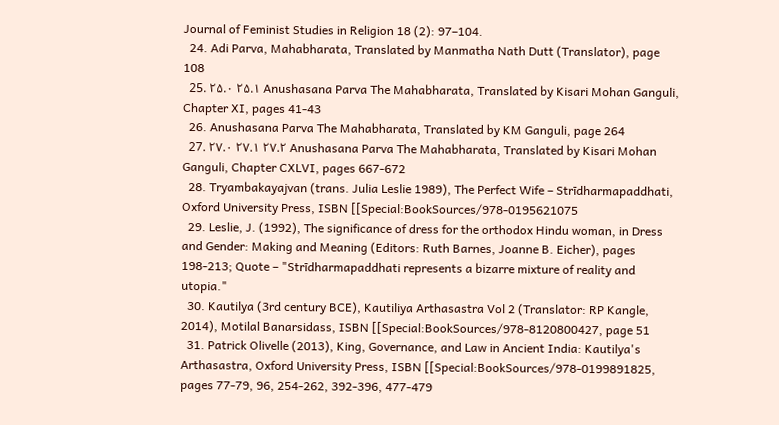Journal of Feminist Studies in Religion 18 (2): 97–104.
  24. Adi Parva, Mahabharata, Translated by Manmatha Nath Dutt (Translator), page 108
  25. ۲۵.۰ ۲۵.۱ Anushasana Parva The Mahabharata, Translated by Kisari Mohan Ganguli, Chapter XI, pages 41-43
  26. Anushasana Parva The Mahabharata, Translated by KM Ganguli, page 264
  27. ۲۷.۰ ۲۷.۱ ۲۷.۲ Anushasana Parva The Mahabharata, Translated by Kisari Mohan Ganguli, Chapter CXLVI, pages 667-672
  28. Tryambakayajvan (trans. Julia Leslie 1989), The Perfect Wife – Strīdharmapaddhati, Oxford University Press, ISBN [[Special:BookSources/978-0195621075
  29. Leslie, J. (1992), The significance of dress for the orthodox Hindu woman, in Dress and Gender: Making and Meaning (Editors: Ruth Barnes, Joanne B. Eicher), pages 198-213; Quote – "Strīdharmapaddhati represents a bizarre mixture of reality and utopia."
  30. Kautilya (3rd century BCE), Kautiliya Arthasastra Vol 2 (Translator: RP Kangle, 2014), Motilal Banarsidass, ISBN [[Special:BookSources/978-8120800427, page 51
  31. Patrick Olivelle (2013), King, Governance, and Law in Ancient India: Kautilya's Arthasastra, Oxford University Press, ISBN [[Special:BookSources/978-0199891825, pages 77-79, 96, 254-262, 392-396, 477-479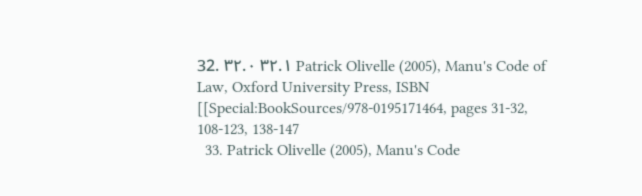32. ۳۲.۰ ۳۲.۱ Patrick Olivelle (2005), Manu's Code of Law, Oxford University Press, ISBN [[Special:BookSources/978-0195171464, pages 31-32, 108-123, 138-147
  33. Patrick Olivelle (2005), Manu's Code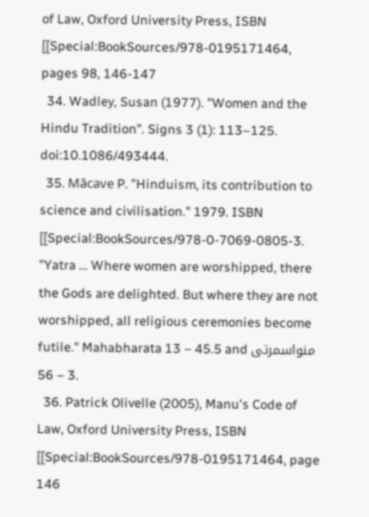of Law, Oxford University Press, ISBN [[Special:BookSources/978-0195171464, pages 98, 146-147
  34. Wadley, Susan (1977). "Women and the Hindu Tradition". Signs 3 (1): 113–125. doi:10.1086/493444.
  35. Mācave P. "Hinduism, its contribution to science and civilisation." 1979. ISBN [[Special:BookSources/978-0-7069-0805-3. "Yatra … Where women are worshipped, there the Gods are delighted. But where they are not worshipped, all religious ceremonies become futile." Mahabharata 13 – 45.5 and منواسمرتی 3 – 56.
  36. Patrick Olivelle (2005), Manu's Code of Law, Oxford University Press, ISBN [[Special:BookSources/978-0195171464, page 146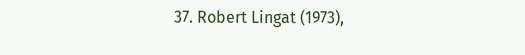37. Robert Lingat (1973),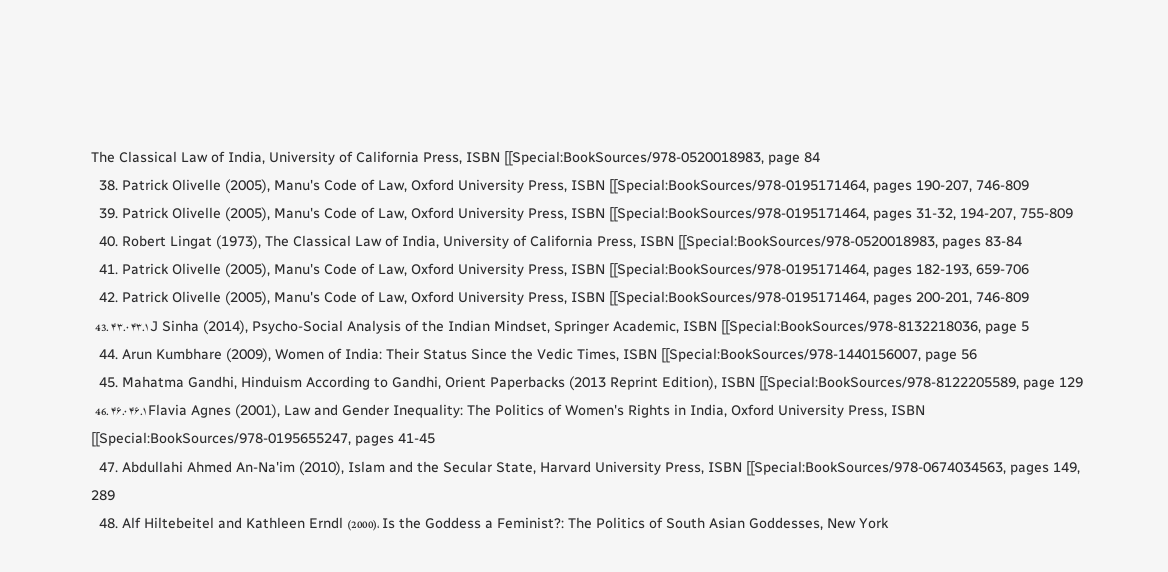The Classical Law of India, University of California Press, ISBN [[Special:BookSources/978-0520018983, page 84
  38. Patrick Olivelle (2005), Manu's Code of Law, Oxford University Press, ISBN [[Special:BookSources/978-0195171464, pages 190-207, 746-809
  39. Patrick Olivelle (2005), Manu's Code of Law, Oxford University Press, ISBN [[Special:BookSources/978-0195171464, pages 31-32, 194-207, 755-809
  40. Robert Lingat (1973), The Classical Law of India, University of California Press, ISBN [[Special:BookSources/978-0520018983, pages 83-84
  41. Patrick Olivelle (2005), Manu's Code of Law, Oxford University Press, ISBN [[Special:BookSources/978-0195171464, pages 182-193, 659-706
  42. Patrick Olivelle (2005), Manu's Code of Law, Oxford University Press, ISBN [[Special:BookSources/978-0195171464, pages 200-201, 746-809
  43. ۴۳.۰ ۴۳.۱ J Sinha (2014), Psycho-Social Analysis of the Indian Mindset, Springer Academic, ISBN [[Special:BookSources/978-8132218036, page 5
  44. Arun Kumbhare (2009), Women of India: Their Status Since the Vedic Times, ISBN [[Special:BookSources/978-1440156007, page 56
  45. Mahatma Gandhi, Hinduism According to Gandhi, Orient Paperbacks (2013 Reprint Edition), ISBN [[Special:BookSources/978-8122205589, page 129
  46. ۴۶.۰ ۴۶.۱ Flavia Agnes (2001), Law and Gender Inequality: The Politics of Women's Rights in India, Oxford University Press, ISBN [[Special:BookSources/978-0195655247, pages 41-45
  47. Abdullahi Ahmed An-Na'im (2010), Islam and the Secular State, Harvard University Press, ISBN [[Special:BookSources/978-0674034563, pages 149, 289
  48. Alf Hiltebeitel and Kathleen Erndl (2000)، Is the Goddess a Feminist?: The Politics of South Asian Goddesses, New York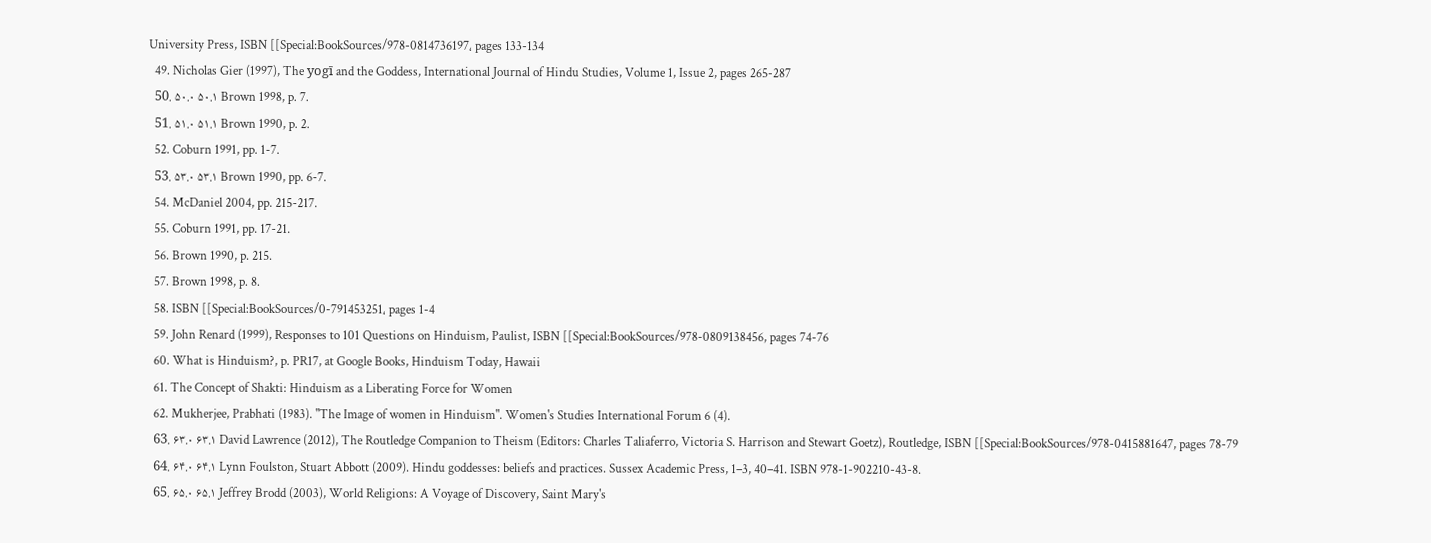University Press, ISBN [[Special:BookSources/978-0814736197، pages 133-134
  49. Nicholas Gier (1997), The yogī and the Goddess, International Journal of Hindu Studies, Volume 1, Issue 2, pages 265-287
  50. ۵۰.۰ ۵۰.۱ Brown 1998, p. 7.
  51. ۵۱.۰ ۵۱.۱ Brown 1990, p. 2.
  52. Coburn 1991, pp. 1-7.
  53. ۵۳.۰ ۵۳.۱ Brown 1990, pp. 6-7.
  54. McDaniel 2004, pp. 215-217.
  55. Coburn 1991, pp. 17-21.
  56. Brown 1990, p. 215.
  57. Brown 1998, p. 8.
  58. ISBN [[Special:BookSources/0-791453251، pages 1-4
  59. John Renard (1999), Responses to 101 Questions on Hinduism, Paulist, ISBN [[Special:BookSources/978-0809138456, pages 74-76
  60. What is Hinduism?, p. PR17, at Google Books, Hinduism Today, Hawaii
  61. The Concept of Shakti: Hinduism as a Liberating Force for Women
  62. Mukherjee, Prabhati (1983). "The Image of women in Hinduism". Women's Studies International Forum 6 (4).
  63. ۶۳.۰ ۶۳.۱ David Lawrence (2012), The Routledge Companion to Theism (Editors: Charles Taliaferro, Victoria S. Harrison and Stewart Goetz), Routledge, ISBN [[Special:BookSources/978-0415881647, pages 78-79
  64. ۶۴.۰ ۶۴.۱ Lynn Foulston, Stuart Abbott (2009). Hindu goddesses: beliefs and practices. Sussex Academic Press, 1–3, 40–41. ISBN 978-1-902210-43-8.
  65. ۶۵.۰ ۶۵.۱ Jeffrey Brodd (2003), World Religions: A Voyage of Discovery, Saint Mary's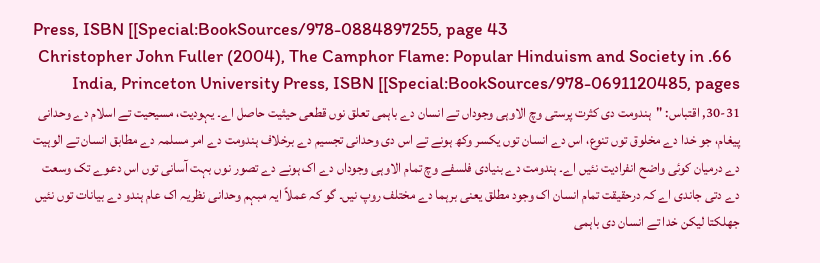Press, ISBN [[Special:BookSources/978-0884897255, page 43
  66. Christopher John Fuller (2004), The Camphor Flame: Popular Hinduism and Society in India, Princeton University Press, ISBN [[Special:BookSources/978-0691120485, pages 30-31, اقتباس: "ہندومت دی کثرت پرستی وچ الاوہی وجوداں تے انسان دے باہمی تعلق نوں قطعی حیثیت حاصل اے۔ یہودیت، مسیحیت تے اسلام دے وحدانی پیغام، جو خدا دے مخلوق توں تنوع، اس دے انسان توں یکسر وکھ ہونے تے اس دی وحدانی تجسیم دے برخلاف ہندومت دے امر مسلمہ دے مطابق انسان تے الوہیت دے درمیان کوئی واضح انفرادیت نئيں اے۔ ہندومت دے بنیادی فلسفے وچ تمام الاوہی وجوداں دے اک ہونے دے تصور نوں بہت آسانی توں اس دعوے تک وسعت دے دتی جاندی اے کہ درحقیقت تمام انسان اک وجود مطلق یعنی برہما دے مختلف روپ نيں۔ گو کہ عملاً ایہ مبہم وحدانی نظریہ اک عام ہندو دے بیانات توں نئيں جھلکتا لیکن خدا تے انسان دی باہمی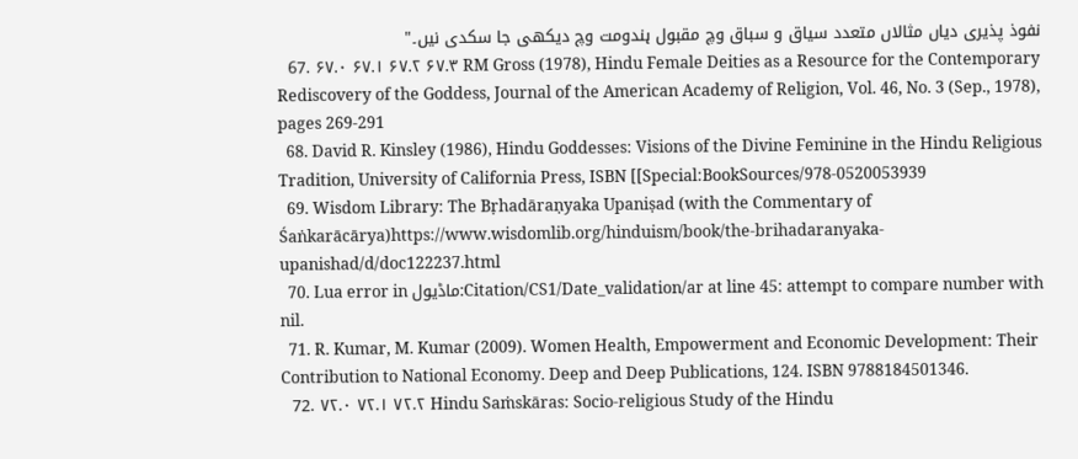نفوذ پذیری دیاں مثالاں متعدد سیاق و سباق وچ مقبول ہندومت وچ دیکھی جا سکدی نيں۔"
  67. ۶۷.۰ ۶۷.۱ ۶۷.۲ ۶۷.۳ RM Gross (1978), Hindu Female Deities as a Resource for the Contemporary Rediscovery of the Goddess, Journal of the American Academy of Religion, Vol. 46, No. 3 (Sep., 1978), pages 269-291
  68. David R. Kinsley (1986), Hindu Goddesses: Visions of the Divine Feminine in the Hindu Religious Tradition, University of California Press, ISBN [[Special:BookSources/978-0520053939
  69. Wisdom Library: The Bṛhadāraṇyaka Upaniṣad (with the Commentary of Śaṅkarācārya)https://www.wisdomlib.org/hinduism/book/the-brihadaranyaka-upanishad/d/doc122237.html
  70. Lua error in ماڈیول:Citation/CS1/Date_validation/ar at line 45: attempt to compare number with nil.
  71. R. Kumar, M. Kumar (2009). Women Health, Empowerment and Economic Development: Their Contribution to National Economy. Deep and Deep Publications, 124. ISBN 9788184501346.
  72. ۷۲.۰ ۷۲.۱ ۷۲.۲ Hindu Saṁskāras: Socio-religious Study of the Hindu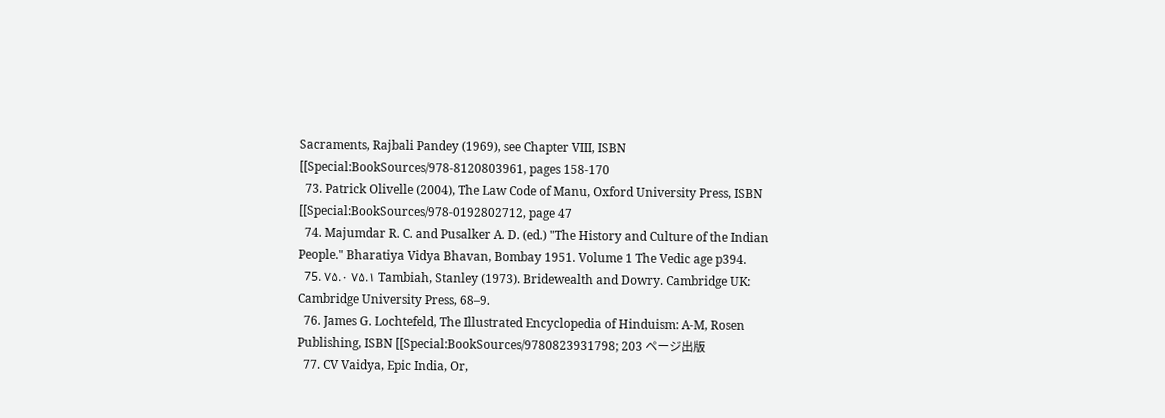Sacraments, Rajbali Pandey (1969), see Chapter VIII, ISBN [[Special:BookSources/978-8120803961, pages 158-170
  73. Patrick Olivelle (2004), The Law Code of Manu, Oxford University Press, ISBN [[Special:BookSources/978-0192802712, page 47
  74. Majumdar R. C. and Pusalker A. D. (ed.) "The History and Culture of the Indian People." Bharatiya Vidya Bhavan, Bombay 1951. Volume 1 The Vedic age p394.
  75. ۷۵.۰ ۷۵.۱ Tambiah, Stanley (1973). Bridewealth and Dowry. Cambridge UK: Cambridge University Press, 68–9.
  76. James G. Lochtefeld, The Illustrated Encyclopedia of Hinduism: A-M, Rosen Publishing, ISBN [[Special:BookSources/9780823931798; 203 ページ出版
  77. CV Vaidya, Epic India, Or,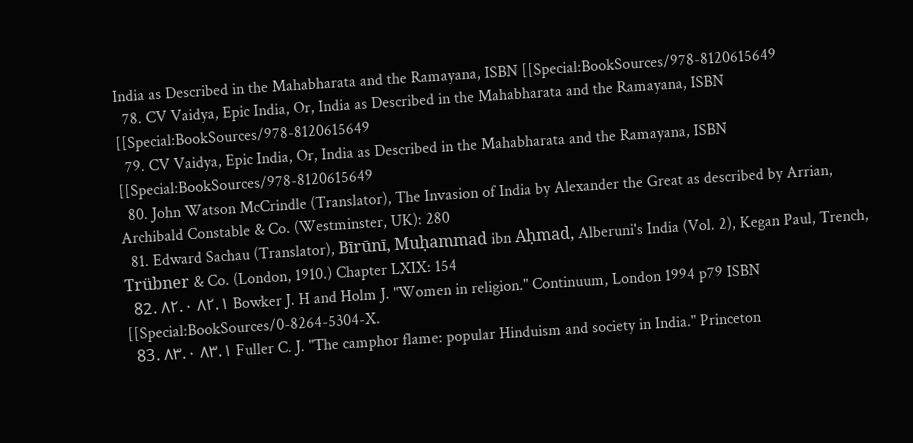India as Described in the Mahabharata and the Ramayana, ISBN [[Special:BookSources/978-8120615649
  78. CV Vaidya, Epic India, Or, India as Described in the Mahabharata and the Ramayana, ISBN [[Special:BookSources/978-8120615649
  79. CV Vaidya, Epic India, Or, India as Described in the Mahabharata and the Ramayana, ISBN [[Special:BookSources/978-8120615649
  80. John Watson McCrindle (Translator), The Invasion of India by Alexander the Great as described by Arrian, Archibald Constable & Co. (Westminster, UK): 280
  81. Edward Sachau (Translator), Bīrūnī, Muḥammad ibn Aḥmad, Alberuni's India (Vol. 2), Kegan Paul, Trench, Trübner & Co. (London, 1910.) Chapter LXIX: 154
  82. ۸۲.۰ ۸۲.۱ Bowker J. H and Holm J. "Women in religion." Continuum, London 1994 p79 ISBN [[Special:BookSources/0-8264-5304-X.
  83. ۸۳.۰ ۸۳.۱ Fuller C. J. "The camphor flame: popular Hinduism and society in India." Princeton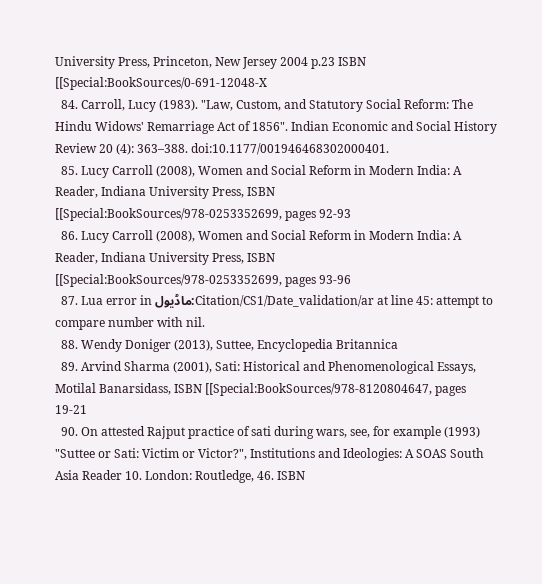University Press, Princeton, New Jersey 2004 p.23 ISBN [[Special:BookSources/0-691-12048-X
  84. Carroll, Lucy (1983). "Law, Custom, and Statutory Social Reform: The Hindu Widows' Remarriage Act of 1856". Indian Economic and Social History Review 20 (4): 363–388. doi:10.1177/001946468302000401.
  85. Lucy Carroll (2008), Women and Social Reform in Modern India: A Reader, Indiana University Press, ISBN [[Special:BookSources/978-0253352699, pages 92-93
  86. Lucy Carroll (2008), Women and Social Reform in Modern India: A Reader, Indiana University Press, ISBN [[Special:BookSources/978-0253352699, pages 93-96
  87. Lua error in ماڈیول:Citation/CS1/Date_validation/ar at line 45: attempt to compare number with nil.
  88. Wendy Doniger (2013), Suttee, Encyclopedia Britannica
  89. Arvind Sharma (2001), Sati: Historical and Phenomenological Essays, Motilal Banarsidass, ISBN [[Special:BookSources/978-8120804647, pages 19-21
  90. On attested Rajput practice of sati during wars, see, for example (1993) "Suttee or Sati: Victim or Victor?", Institutions and Ideologies: A SOAS South Asia Reader 10. London: Routledge, 46. ISBN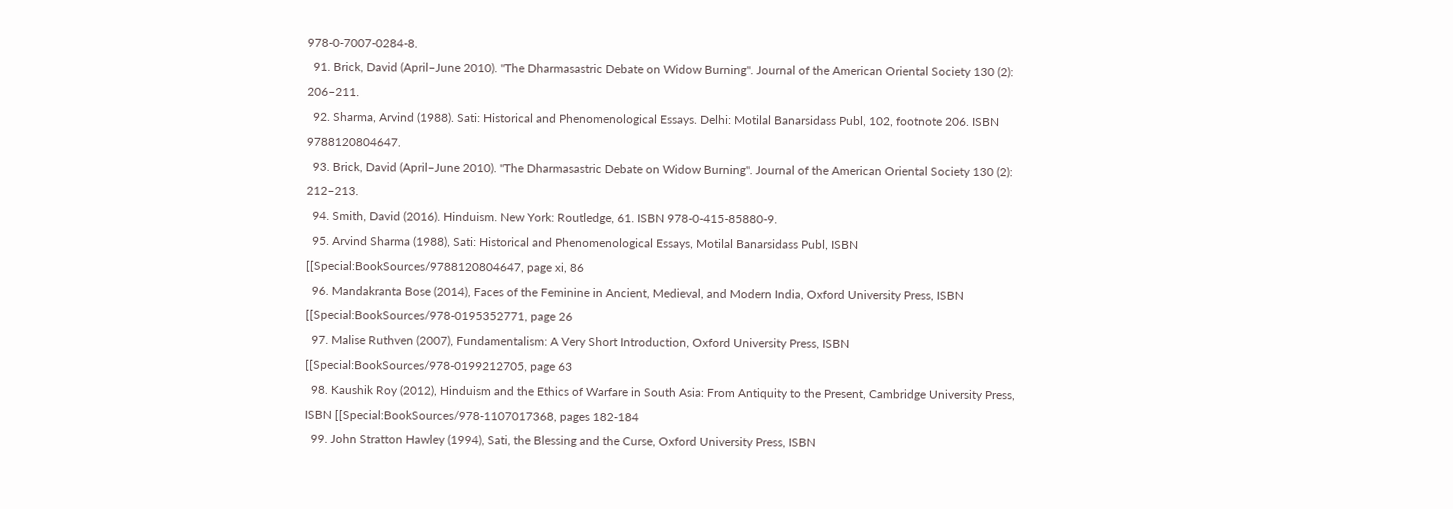978-0-7007-0284-8.
  91. Brick, David (April–June 2010). "The Dharmasastric Debate on Widow Burning". Journal of the American Oriental Society 130 (2): 206–211.
  92. Sharma, Arvind (1988). Sati: Historical and Phenomenological Essays. Delhi: Motilal Banarsidass Publ, 102, footnote 206. ISBN 9788120804647.
  93. Brick, David (April–June 2010). "The Dharmasastric Debate on Widow Burning". Journal of the American Oriental Society 130 (2): 212–213.
  94. Smith, David (2016). Hinduism. New York: Routledge, 61. ISBN 978-0-415-85880-9.
  95. Arvind Sharma (1988), Sati: Historical and Phenomenological Essays, Motilal Banarsidass Publ, ISBN [[Special:BookSources/9788120804647, page xi, 86
  96. Mandakranta Bose (2014), Faces of the Feminine in Ancient, Medieval, and Modern India, Oxford University Press, ISBN [[Special:BookSources/978-0195352771, page 26
  97. Malise Ruthven (2007), Fundamentalism: A Very Short Introduction, Oxford University Press, ISBN [[Special:BookSources/978-0199212705, page 63
  98. Kaushik Roy (2012), Hinduism and the Ethics of Warfare in South Asia: From Antiquity to the Present, Cambridge University Press, ISBN [[Special:BookSources/978-1107017368, pages 182-184
  99. John Stratton Hawley (1994), Sati, the Blessing and the Curse, Oxford University Press, ISBN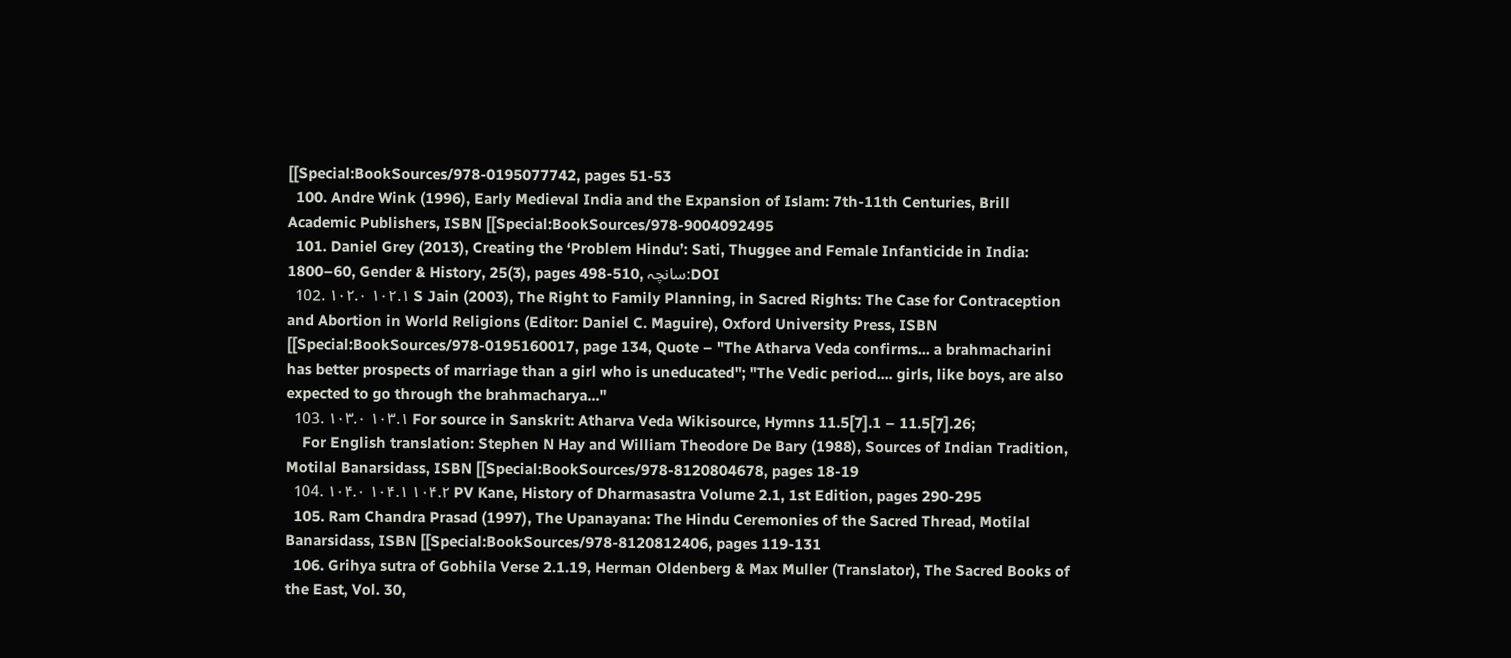[[Special:BookSources/978-0195077742, pages 51-53
  100. Andre Wink (1996), Early Medieval India and the Expansion of Islam: 7th-11th Centuries, Brill Academic Publishers, ISBN [[Special:BookSources/978-9004092495
  101. Daniel Grey (2013), Creating the ‘Problem Hindu’: Sati, Thuggee and Female Infanticide in India: 1800–60, Gender & History, 25(3), pages 498-510, سانچہ:DOI
  102. ۱۰۲.۰ ۱۰۲.۱ S Jain (2003), The Right to Family Planning, in Sacred Rights: The Case for Contraception and Abortion in World Religions (Editor: Daniel C. Maguire), Oxford University Press, ISBN [[Special:BookSources/978-0195160017, page 134, Quote – "The Atharva Veda confirms... a brahmacharini has better prospects of marriage than a girl who is uneducated"; "The Vedic period.... girls, like boys, are also expected to go through the brahmacharya..."
  103. ۱۰۳.۰ ۱۰۳.۱ For source in Sanskrit: Atharva Veda Wikisource, Hymns 11.5[7].1 – 11.5[7].26;
    For English translation: Stephen N Hay and William Theodore De Bary (1988), Sources of Indian Tradition, Motilal Banarsidass, ISBN [[Special:BookSources/978-8120804678, pages 18-19
  104. ۱۰۴.۰ ۱۰۴.۱ ۱۰۴.۲ PV Kane, History of Dharmasastra Volume 2.1, 1st Edition, pages 290-295
  105. Ram Chandra Prasad (1997), The Upanayana: The Hindu Ceremonies of the Sacred Thread, Motilal Banarsidass, ISBN [[Special:BookSources/978-8120812406, pages 119-131
  106. Grihya sutra of Gobhila Verse 2.1.19, Herman Oldenberg & Max Muller (Translator), The Sacred Books of the East, Vol. 30,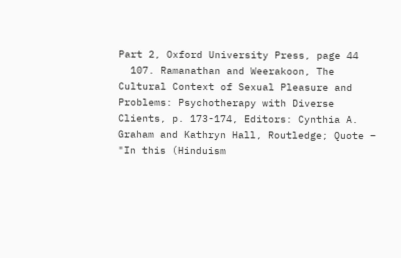Part 2, Oxford University Press, page 44
  107. Ramanathan and Weerakoon, The Cultural Context of Sexual Pleasure and Problems: Psychotherapy with Diverse Clients, p. 173-174, Editors: Cynthia A. Graham and Kathryn Hall, Routledge; Quote – "In this (Hinduism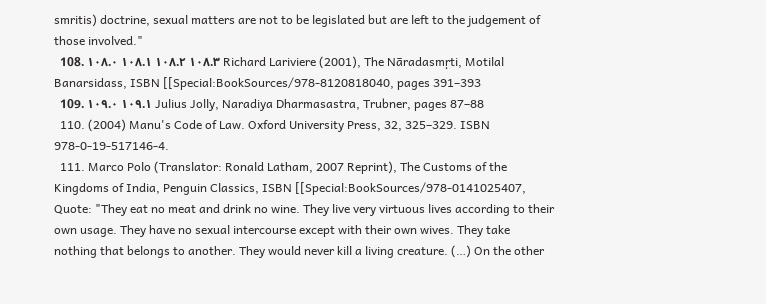smritis) doctrine, sexual matters are not to be legislated but are left to the judgement of those involved."
  108. ۱۰۸.۰ ۱۰۸.۱ ۱۰۸.۲ ۱۰۸.۳ Richard Lariviere (2001), The Nāradasmṛti, Motilal Banarsidass, ISBN [[Special:BookSources/978-8120818040, pages 391–393
  109. ۱۰۹.۰ ۱۰۹.۱ Julius Jolly, Naradiya Dharmasastra, Trubner, pages 87–88
  110. (2004) Manu's Code of Law. Oxford University Press, 32, 325–329. ISBN 978-0-19-517146-4.
  111. Marco Polo (Translator: Ronald Latham, 2007 Reprint), The Customs of the Kingdoms of India, Penguin Classics, ISBN [[Special:BookSources/978-0141025407, Quote: "They eat no meat and drink no wine. They live very virtuous lives according to their own usage. They have no sexual intercourse except with their own wives. They take nothing that belongs to another. They would never kill a living creature. (…) On the other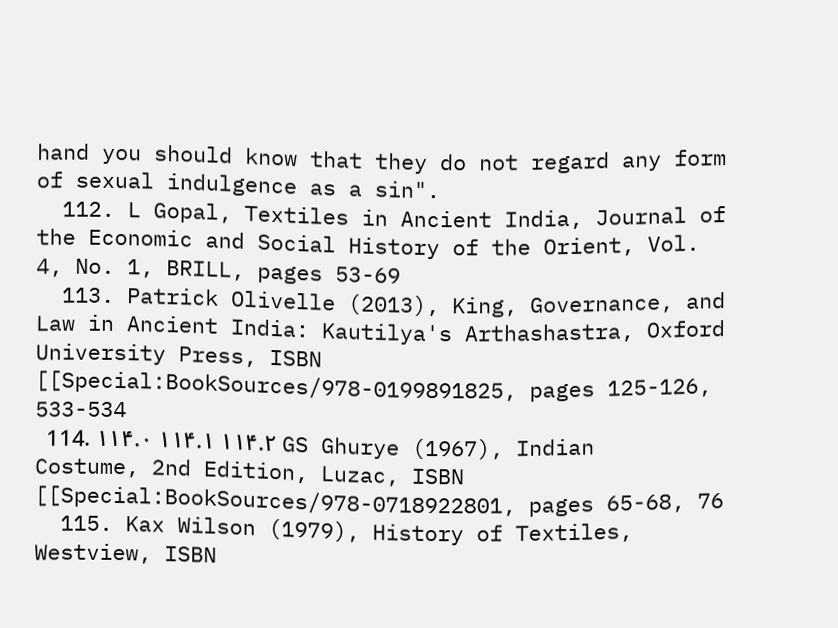hand you should know that they do not regard any form of sexual indulgence as a sin".
  112. L Gopal, Textiles in Ancient India, Journal of the Economic and Social History of the Orient, Vol. 4, No. 1, BRILL, pages 53-69
  113. Patrick Olivelle (2013), King, Governance, and Law in Ancient India: Kautilya's Arthashastra, Oxford University Press, ISBN [[Special:BookSources/978-0199891825, pages 125-126, 533-534
  114. ۱۱۴.۰ ۱۱۴.۱ ۱۱۴.۲ GS Ghurye (1967), Indian Costume, 2nd Edition, Luzac, ISBN [[Special:BookSources/978-0718922801, pages 65-68, 76
  115. Kax Wilson (1979), History of Textiles, Westview, ISBN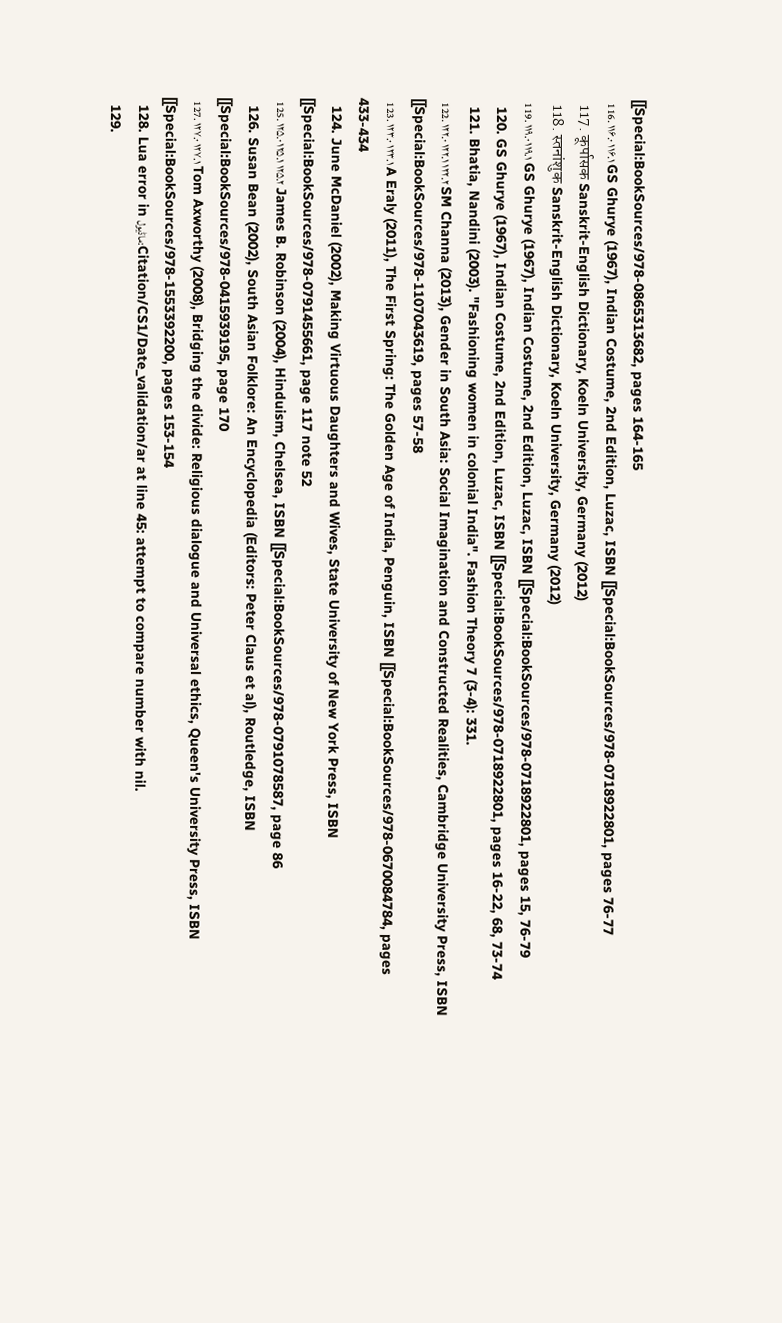[[Special:BookSources/978-0865313682, pages 164-165
  116. ۱۱۶.۰ ۱۱۶.۱ GS Ghurye (1967), Indian Costume, 2nd Edition, Luzac, ISBN [[Special:BookSources/978-0718922801, pages 76-77
  117. कूर्पासक Sanskrit-English Dictionary, Koeln University, Germany (2012)
  118. स्तनांशुक Sanskrit-English Dictionary, Koeln University, Germany (2012)
  119. ۱۱۹.۰ ۱۱۹.۱ GS Ghurye (1967), Indian Costume, 2nd Edition, Luzac, ISBN [[Special:BookSources/978-0718922801, pages 15, 76-79
  120. GS Ghurye (1967), Indian Costume, 2nd Edition, Luzac, ISBN [[Special:BookSources/978-0718922801, pages 16-22, 68, 73-74
  121. Bhatia, Nandini (2003). "Fashioning women in colonial India". Fashion Theory 7 (3-4): 331.
  122. ۱۲۲.۰ ۱۲۲.۱ ۱۲۲.۲ SM Channa (2013), Gender in South Asia: Social Imagination and Constructed Realities, Cambridge University Press, ISBN [[Special:BookSources/978-1107043619, pages 57-58
  123. ۱۲۳.۰ ۱۲۳.۱ A Eraly (2011), The First Spring: The Golden Age of India, Penguin, ISBN [[Special:BookSources/978-0670084784, pages 433-434
  124. June McDaniel (2002), Making Virtuous Daughters and Wives, State University of New York Press, ISBN [[Special:BookSources/978-0791455661, page 117 note 52
  125. ۱۲۵.۰ ۱۲۵.۱ ۱۲۵.۲ James B. Robinson (2004), Hinduism, Chelsea, ISBN [[Special:BookSources/978-0791078587, page 86
  126. Susan Bean (2002), South Asian Folklore: An Encyclopedia (Editors: Peter Claus et al), Routledge, ISBN [[Special:BookSources/978-0415939195, page 170
  127. ۱۲۷.۰ ۱۲۷.۱ Tom Axworthy (2008), Bridging the divide: Religious dialogue and Universal ethics, Queen's University Press, ISBN [[Special:BookSources/978-1553392200, pages 153-154
  128. Lua error in ماڈیول:Citation/CS1/Date_validation/ar at line 45: attempt to compare number with nil.
  129.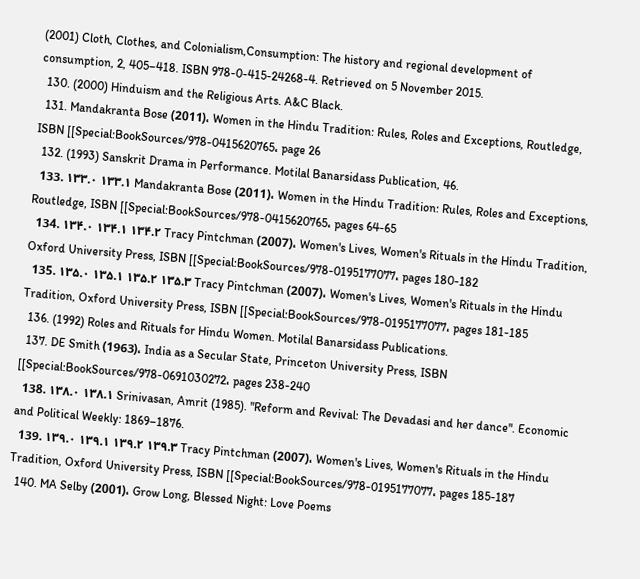(2001) Cloth, Clothes, and Colonialism,Consumption: The history and regional development of consumption, 2, 405–418. ISBN 978-0-415-24268-4. Retrieved on 5 November 2015.
  130. (2000) Hinduism and the Religious Arts. A&C Black.
  131. Mandakranta Bose (2011)، Women in the Hindu Tradition: Rules, Roles and Exceptions, Routledge, ISBN [[Special:BookSources/978-0415620765، page 26
  132. (1993) Sanskrit Drama in Performance. Motilal Banarsidass Publication, 46.
  133. ۱۳۳.۰ ۱۳۳.۱ Mandakranta Bose (2011)، Women in the Hindu Tradition: Rules, Roles and Exceptions, Routledge, ISBN [[Special:BookSources/978-0415620765، pages 64-65
  134. ۱۳۴.۰ ۱۳۴.۱ ۱۳۴.۲ Tracy Pintchman (2007)، Women's Lives, Women's Rituals in the Hindu Tradition, Oxford University Press, ISBN [[Special:BookSources/978-0195177077، pages 180-182
  135. ۱۳۵.۰ ۱۳۵.۱ ۱۳۵.۲ ۱۳۵.۳ Tracy Pintchman (2007)، Women's Lives, Women's Rituals in the Hindu Tradition, Oxford University Press, ISBN [[Special:BookSources/978-0195177077، pages 181-185
  136. (1992) Roles and Rituals for Hindu Women. Motilal Banarsidass Publications.
  137. DE Smith (1963)، India as a Secular State, Princeton University Press, ISBN [[Special:BookSources/978-0691030272، pages 238-240
  138. ۱۳۸.۰ ۱۳۸.۱ Srinivasan, Amrit (1985). "Reform and Revival: The Devadasi and her dance". Economic and Political Weekly: 1869–1876.
  139. ۱۳۹.۰ ۱۳۹.۱ ۱۳۹.۲ ۱۳۹.۳ Tracy Pintchman (2007)، Women's Lives, Women's Rituals in the Hindu Tradition, Oxford University Press, ISBN [[Special:BookSources/978-0195177077، pages 185-187
  140. MA Selby (2001)، Grow Long, Blessed Night: Love Poems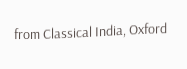from Classical India, Oxford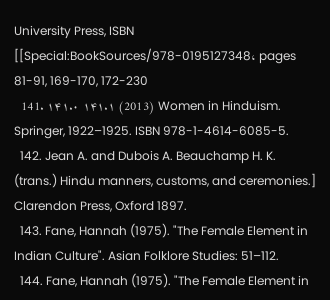University Press, ISBN [[Special:BookSources/978-0195127348، pages 81-91, 169-170, 172-230
  141. ۱۴۱.۰ ۱۴۱.۱ (2013) Women in Hinduism. Springer, 1922–1925. ISBN 978-1-4614-6085-5.
  142. Jean A. and Dubois A. Beauchamp H. K. (trans.) Hindu manners, customs, and ceremonies.] Clarendon Press, Oxford 1897.
  143. Fane, Hannah (1975). "The Female Element in Indian Culture". Asian Folklore Studies: 51–112.
  144. Fane, Hannah (1975). "The Female Element in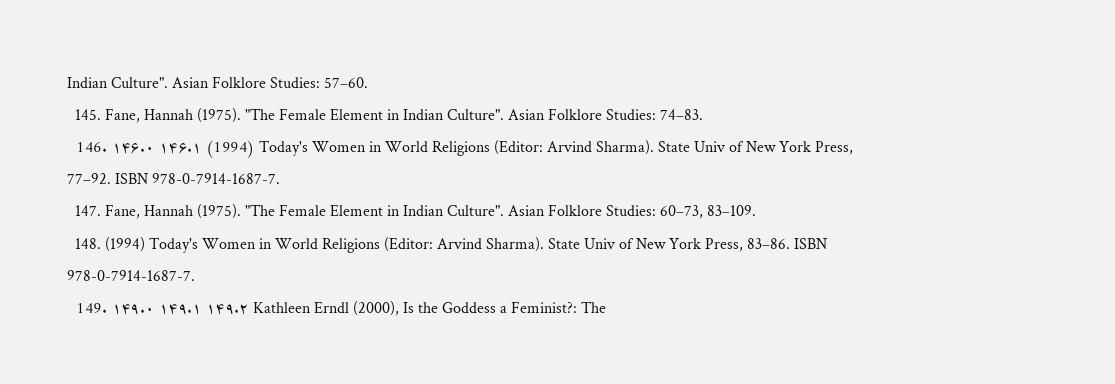Indian Culture". Asian Folklore Studies: 57–60.
  145. Fane, Hannah (1975). "The Female Element in Indian Culture". Asian Folklore Studies: 74–83.
  146. ۱۴۶.۰ ۱۴۶.۱ (1994) Today's Women in World Religions (Editor: Arvind Sharma). State Univ of New York Press, 77–92. ISBN 978-0-7914-1687-7.
  147. Fane, Hannah (1975). "The Female Element in Indian Culture". Asian Folklore Studies: 60–73, 83–109.
  148. (1994) Today's Women in World Religions (Editor: Arvind Sharma). State Univ of New York Press, 83–86. ISBN 978-0-7914-1687-7.
  149. ۱۴۹.۰ ۱۴۹.۱ ۱۴۹.۲ Kathleen Erndl (2000), Is the Goddess a Feminist?: The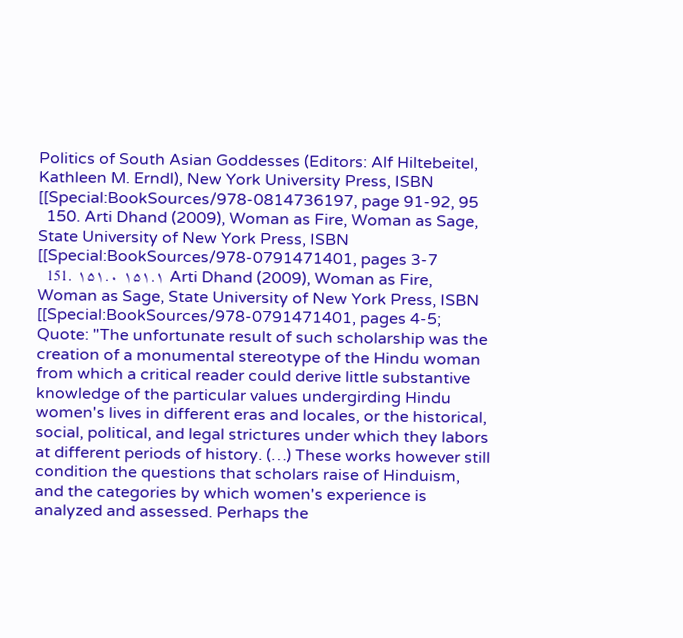Politics of South Asian Goddesses (Editors: Alf Hiltebeitel, Kathleen M. Erndl), New York University Press, ISBN [[Special:BookSources/978-0814736197, page 91-92, 95
  150. Arti Dhand (2009), Woman as Fire, Woman as Sage, State University of New York Press, ISBN [[Special:BookSources/978-0791471401, pages 3-7
  151. ۱۵۱.۰ ۱۵۱.۱ Arti Dhand (2009), Woman as Fire, Woman as Sage, State University of New York Press, ISBN [[Special:BookSources/978-0791471401, pages 4-5; Quote: "The unfortunate result of such scholarship was the creation of a monumental stereotype of the Hindu woman from which a critical reader could derive little substantive knowledge of the particular values undergirding Hindu women's lives in different eras and locales, or the historical, social, political, and legal strictures under which they labors at different periods of history. (…) These works however still condition the questions that scholars raise of Hinduism, and the categories by which women's experience is analyzed and assessed. Perhaps the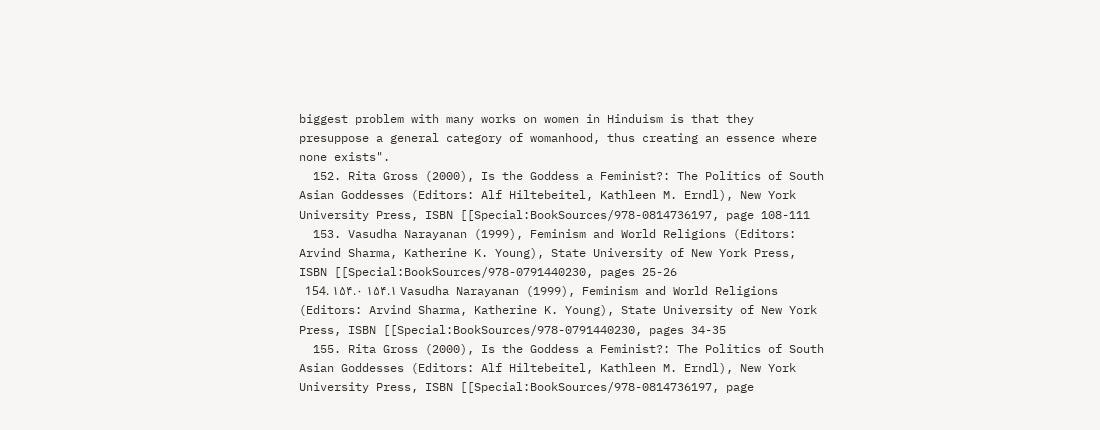biggest problem with many works on women in Hinduism is that they presuppose a general category of womanhood, thus creating an essence where none exists".
  152. Rita Gross (2000), Is the Goddess a Feminist?: The Politics of South Asian Goddesses (Editors: Alf Hiltebeitel, Kathleen M. Erndl), New York University Press, ISBN [[Special:BookSources/978-0814736197, page 108-111
  153. Vasudha Narayanan (1999), Feminism and World Religions (Editors: Arvind Sharma, Katherine K. Young), State University of New York Press, ISBN [[Special:BookSources/978-0791440230, pages 25-26
  154. ۱۵۴.۰ ۱۵۴.۱ Vasudha Narayanan (1999), Feminism and World Religions (Editors: Arvind Sharma, Katherine K. Young), State University of New York Press, ISBN [[Special:BookSources/978-0791440230, pages 34-35
  155. Rita Gross (2000), Is the Goddess a Feminist?: The Politics of South Asian Goddesses (Editors: Alf Hiltebeitel, Kathleen M. Erndl), New York University Press, ISBN [[Special:BookSources/978-0814736197, page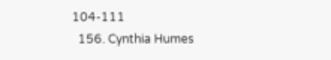104-111
  156. Cynthia Humes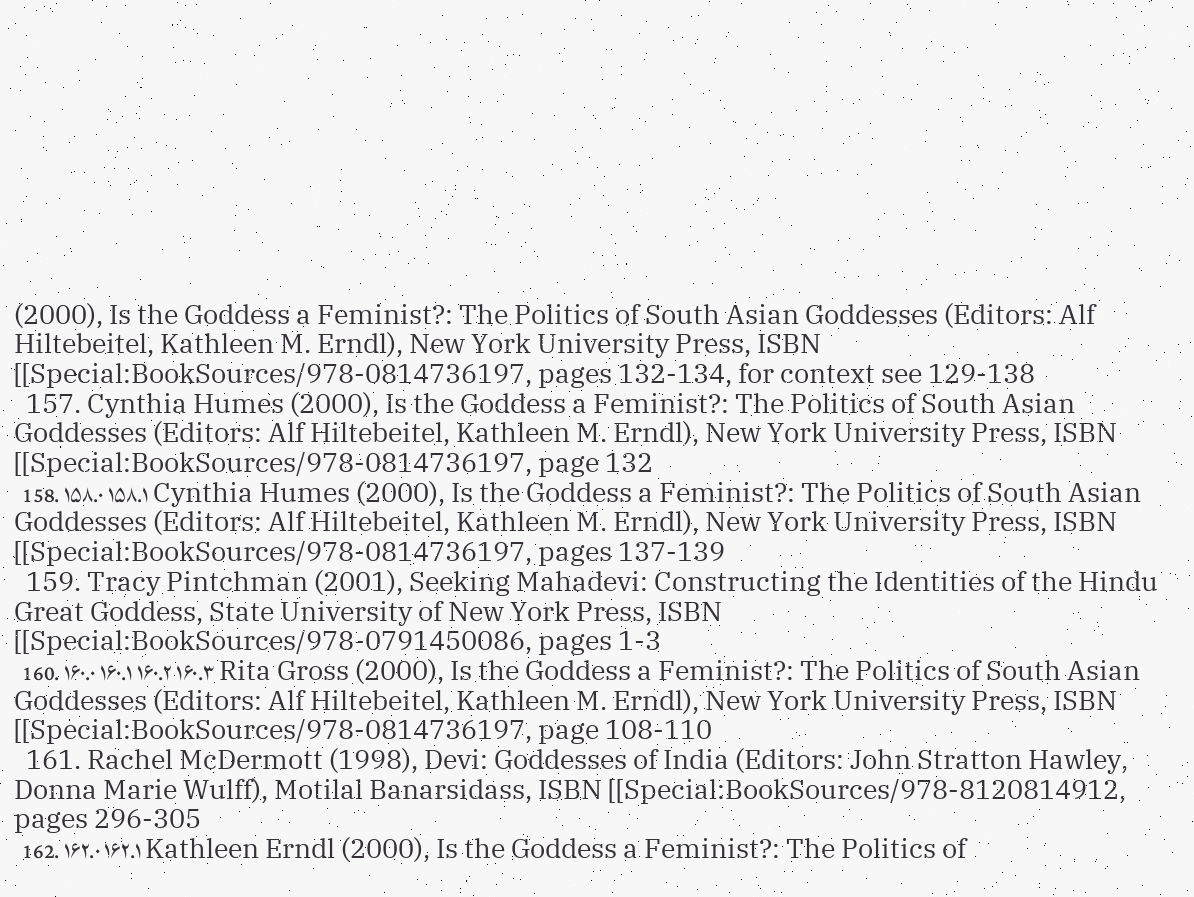(2000), Is the Goddess a Feminist?: The Politics of South Asian Goddesses (Editors: Alf Hiltebeitel, Kathleen M. Erndl), New York University Press, ISBN [[Special:BookSources/978-0814736197, pages 132-134, for context see 129-138
  157. Cynthia Humes (2000), Is the Goddess a Feminist?: The Politics of South Asian Goddesses (Editors: Alf Hiltebeitel, Kathleen M. Erndl), New York University Press, ISBN [[Special:BookSources/978-0814736197, page 132
  158. ۱۵۸.۰ ۱۵۸.۱ Cynthia Humes (2000), Is the Goddess a Feminist?: The Politics of South Asian Goddesses (Editors: Alf Hiltebeitel, Kathleen M. Erndl), New York University Press, ISBN [[Special:BookSources/978-0814736197, pages 137-139
  159. Tracy Pintchman (2001), Seeking Mahadevi: Constructing the Identities of the Hindu Great Goddess, State University of New York Press, ISBN [[Special:BookSources/978-0791450086, pages 1-3
  160. ۱۶۰.۰ ۱۶۰.۱ ۱۶۰.۲ ۱۶۰.۳ Rita Gross (2000), Is the Goddess a Feminist?: The Politics of South Asian Goddesses (Editors: Alf Hiltebeitel, Kathleen M. Erndl), New York University Press, ISBN [[Special:BookSources/978-0814736197, page 108-110
  161. Rachel McDermott (1998), Devi: Goddesses of India (Editors: John Stratton Hawley, Donna Marie Wulff), Motilal Banarsidass, ISBN [[Special:BookSources/978-8120814912, pages 296-305
  162. ۱۶۲.۰ ۱۶۲.۱ Kathleen Erndl (2000), Is the Goddess a Feminist?: The Politics of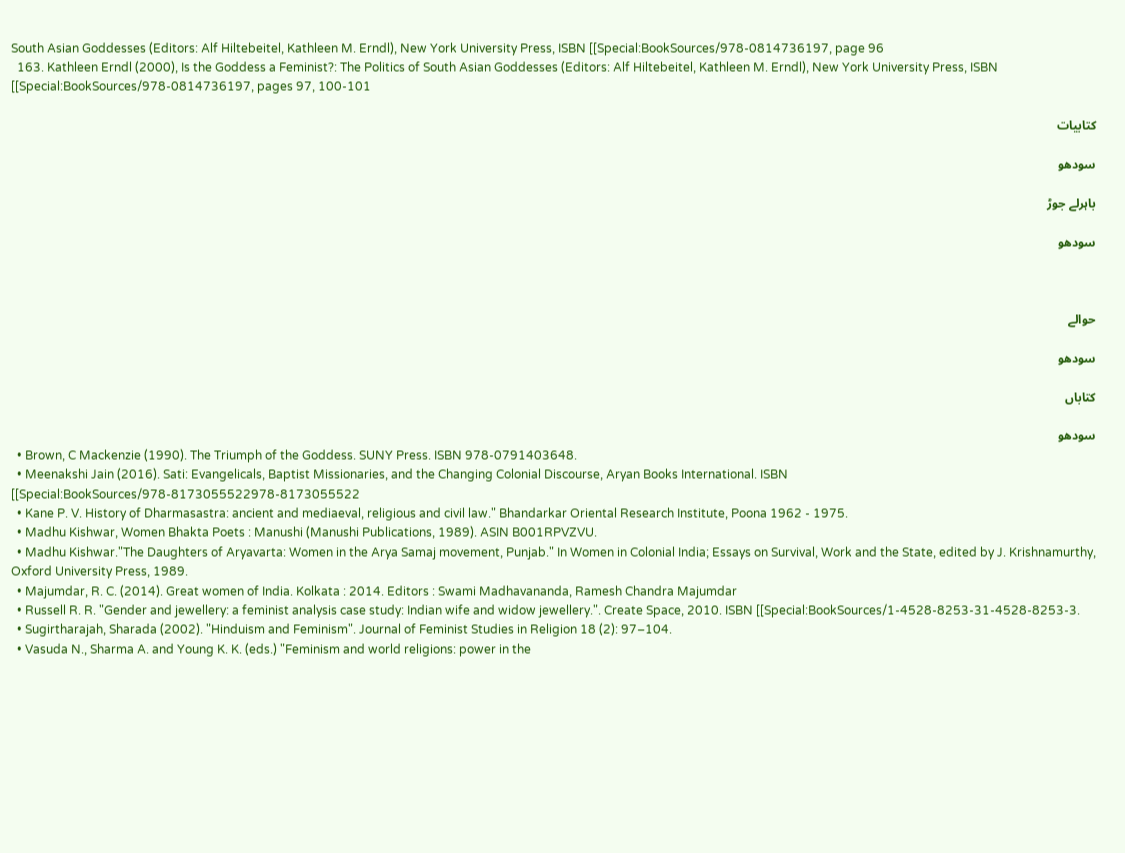South Asian Goddesses (Editors: Alf Hiltebeitel, Kathleen M. Erndl), New York University Press, ISBN [[Special:BookSources/978-0814736197, page 96
  163. Kathleen Erndl (2000), Is the Goddess a Feminist?: The Politics of South Asian Goddesses (Editors: Alf Hiltebeitel, Kathleen M. Erndl), New York University Press, ISBN [[Special:BookSources/978-0814736197, pages 97, 100-101

کتابیات

سودھو

باہرلے جوڑ

سودھو



حوالے

سودھو

کتاباں

سودھو
  • Brown, C Mackenzie (1990). The Triumph of the Goddess. SUNY Press. ISBN 978-0791403648.
  • Meenakshi Jain (2016). Sati: Evangelicals, Baptist Missionaries, and the Changing Colonial Discourse, Aryan Books International. ISBN [[Special:BookSources/978-8173055522978-8173055522
  • Kane P. V. History of Dharmasastra: ancient and mediaeval, religious and civil law." Bhandarkar Oriental Research Institute, Poona 1962 - 1975.
  • Madhu Kishwar, Women Bhakta Poets : Manushi (Manushi Publications, 1989). ASIN B001RPVZVU.
  • Madhu Kishwar."The Daughters of Aryavarta: Women in the Arya Samaj movement, Punjab." In Women in Colonial India; Essays on Survival, Work and the State, edited by J. Krishnamurthy, Oxford University Press, 1989.
  • Majumdar, R. C. (2014). Great women of India. Kolkata : 2014. Editors : Swami Madhavananda, Ramesh Chandra Majumdar
  • Russell R. R. "Gender and jewellery: a feminist analysis case study: Indian wife and widow jewellery.". Create Space, 2010. ISBN [[Special:BookSources/1-4528-8253-31-4528-8253-3.
  • Sugirtharajah, Sharada (2002). "Hinduism and Feminism". Journal of Feminist Studies in Religion 18 (2): 97–104.
  • Vasuda N., Sharma A. and Young K. K. (eds.) "Feminism and world religions: power in the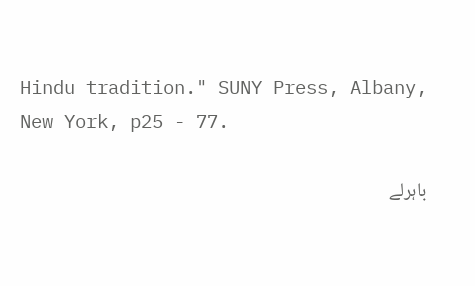Hindu tradition." SUNY Press, Albany, New York, p25 - 77.

باہرلے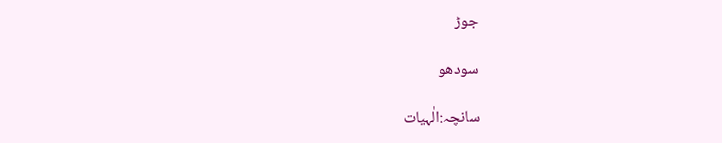جوڑ

سودھو

سانچہ:الٰہیات